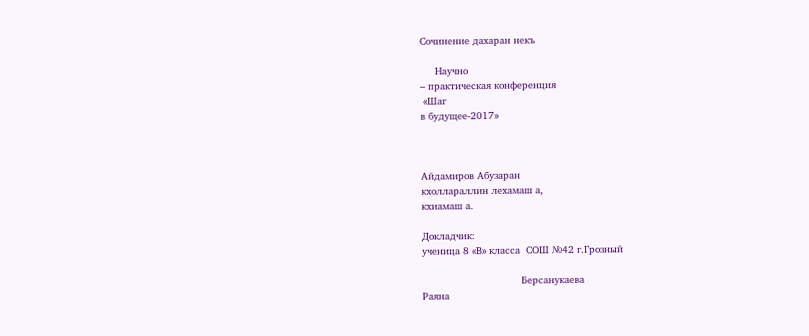Сочинение дахаран некъ

     Научно
– практическая конференция
 «Шаг
в будущее-2017»



Айдамиров Абузаран
кхоллараллин лехамаш а,
кхиамаш а.

Докладчик:
ученица 8 «В» класса  СОШ №42 г.Грозный

                                 Берсанукаева
Раяна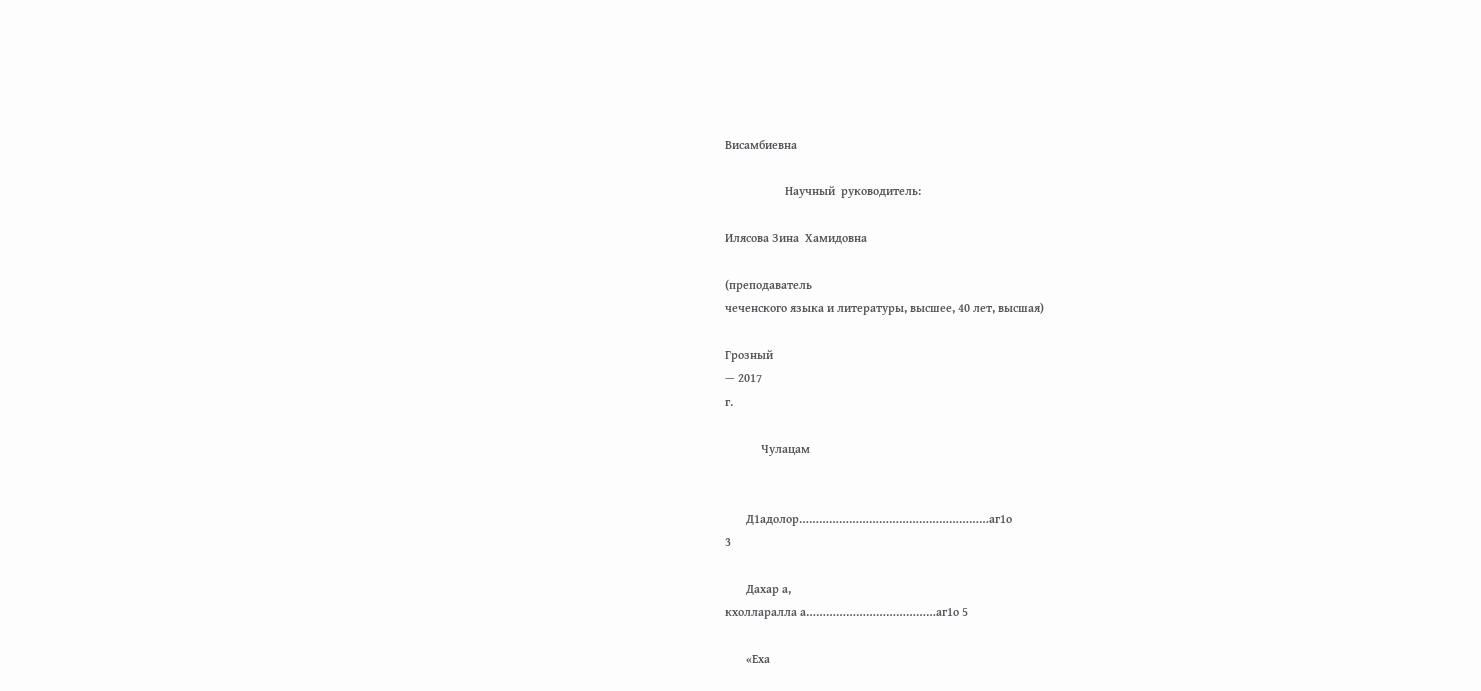Висамбиевна

                    Научный  руководитель:

Илясова Зина  Хамидовна

(преподаватель
чеченского языка и литературы, высшее, 40 лет, высшая)

Грозный
— 2017
г.

            Чулацам


       Д1адолор…………………………………………………аг1о
3

       Дахар а,
кхолларалла а…………………………………аг1о 5

       «Еха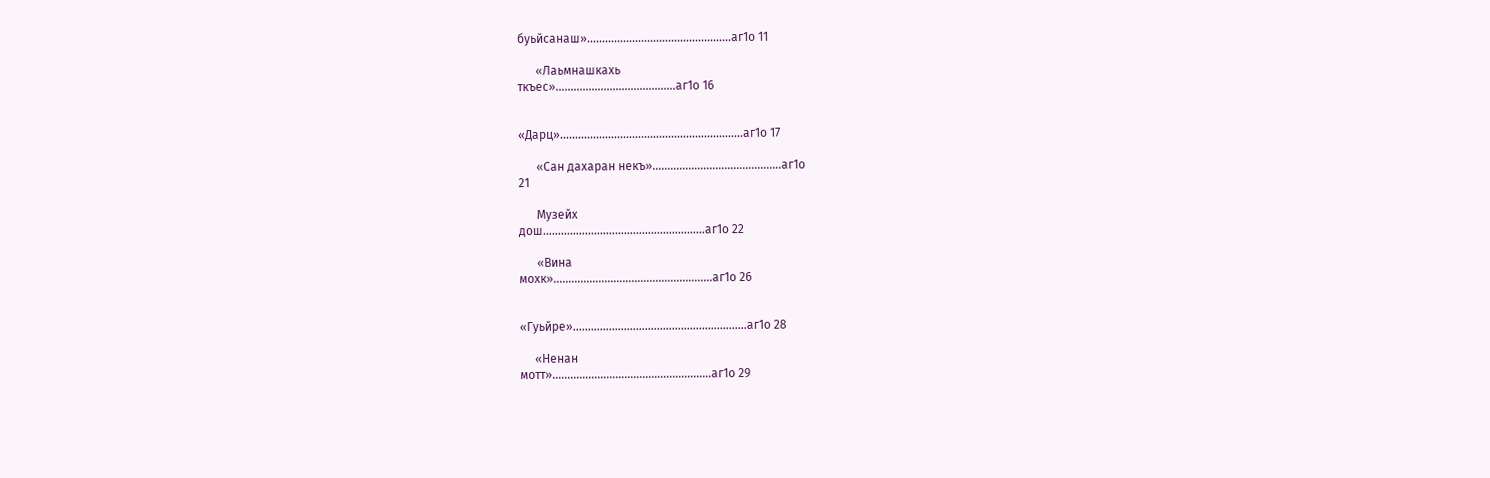буьйсанаш»…………………………………………аг1о 11

      «Лаьмнашкахь
ткъес»………………………………….аг1о 16


«Дарц»…………………………………………….………аг1о 17

      «Сан дахаран некъ»……………………………..….….аг1о
21

      Музейх
дош………………………………………………аг1о 22

      «Вина
мохк»……………..………………………………аг1о 26


«Гуьйре»………………………………………….………аг1о 28

     «Ненан
мотт»……………………………………..………аг1о 29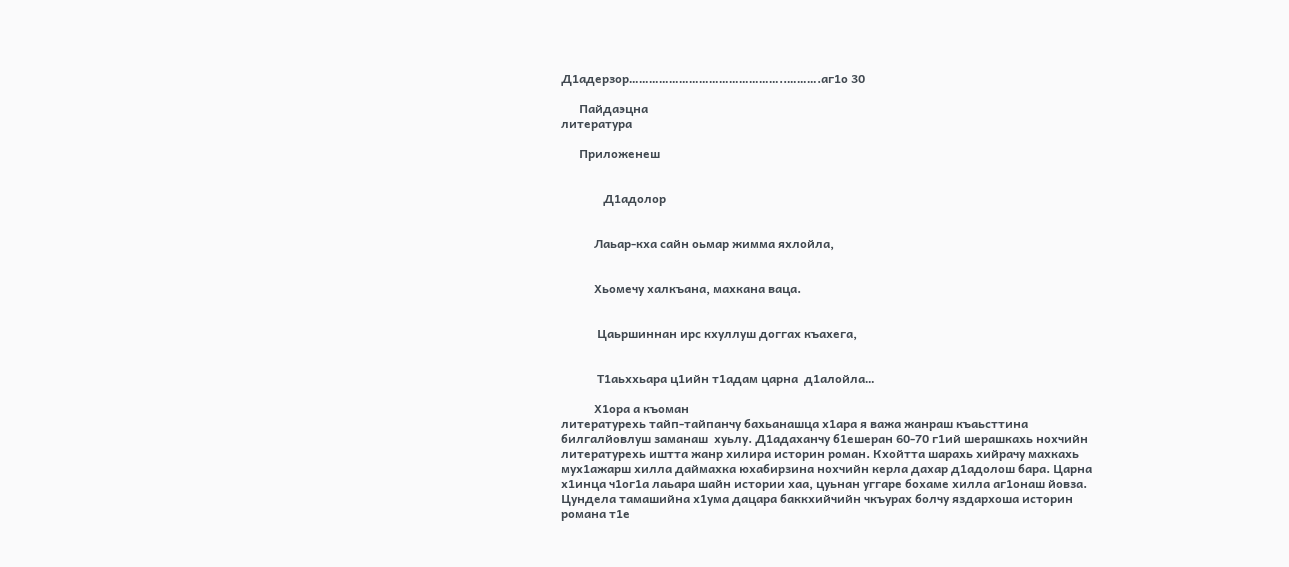Д1адерзор………………………………………..……….аг1о 30

      Пайдаэцна
литература

      Приложенеш


              Д1адолор


           Лаьар-кха сайн оьмар жимма яхлойла,


           Хьомечу халкъана, махкана ваца.


            Цаьршиннан ирс кхуллуш доггах къахега,


            Т1аьххьара ц1ийн т1адам царна  д1алойла…

           Х1ора а къоман
литературехь тайп-тайпанчу бахьанашца х1ара я важа жанраш къаьсттина
билгалйовлуш заманаш  хуьлу. Д1адаханчу б1ешеран 60-70 г1ий шерашкахь нохчийн
литературехь иштта жанр хилира историн роман. Кхойтта шарахь хийрачу махкахь
мух1ажарш хилла даймахка юхабирзина нохчийн керла дахар д1адолош бара. Царна
х1инца ч1ог1а лаьара шайн истории хаа, цуьнан уггаре бохаме хилла аг1онаш йовза.
Цундела тамашийна х1ума дацара баккхийчийн чкъурах болчу яздархоша историн
романа т1е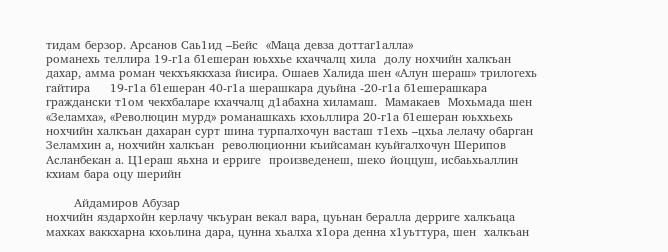тидам берзор. Арсанов Саь1ид –Бейс  «Маца девза доттаг1алла»
романехь теллира 19-г1а б1ешеран юьххье кхаччалц хила  долу нохчийн халкъан
дахар, амма роман чекхъяккхаза йисира. Ошаев Халида шен «Алун шераш» трилогехь
гайтира     19-г1а б1ешеран 40-г1а шерашкара дуьйна -20-г1а б1ешерашкара
граждански т1ом чекхбаларе кхаччалц д1абахна хиламаш.  Мамакаев  Мохьмада шен
«Зеламха», «Революцин мурд» романашкахь кхоьллира 20-г1а б1ешеран юьххьехь
нохчийн халкъан дахаран сурт шина турпалхочун васташ т1ехь –цхьа лелачу обарган
Зеламхин а, нохчийн халкъан  революционни къийсаман куьйгалхочун Шерипов
Асланбекан а. Ц1ераш яьхна и ерриге  произведенеш, шеко йоццуш, исбаьхьаллин
кхиам бара оцу шерийн

       Айдамиров Абузар
нохчийн яздархойн керлачу чкъуран векал вара, цуьнан бералла дерриге халкъаца
махках ваккхарна кхоьлина дара, цунна хьалха х1ора денна х1уьттура, шен  халкъан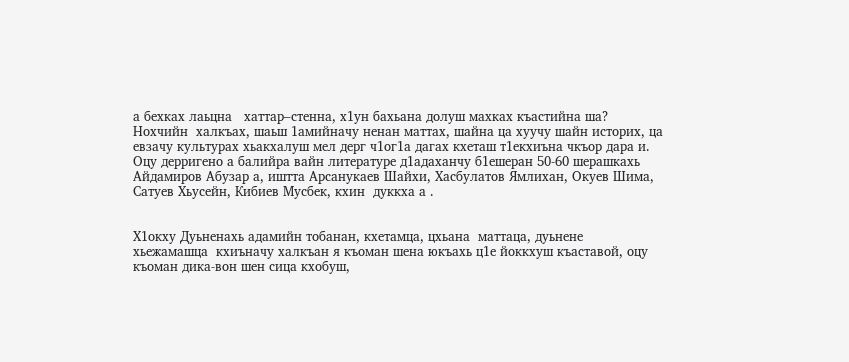а бехках лаьцна   хаттар–стенна, х1ун бахьана долуш махках къастийна ша?
Нохчийн  халкъах, шаьш 1амийначу ненан маттах, шайна ца хуучу шайн историх, ца
евзачу культурах хьакхалуш мел дерг ч1ог1а дагах кхеташ т1екхиъна чкъор дара и.
Оцу дерригено а балийра вайн литературе д1адаханчу б1ешеран 50-60 шерашкахь
Айдамиров Абузар а, иштта Арсанукаев Шайхи, Хасбулатов Ямлихан, Окуев Шима,
Сатуев Хьусейн, Кибиев Мусбек, кхин  дуккха а .


Х1окху Дуьненахь адамийн тобанан, кхетамца, цхьана  маттаца, дуьнене
хьежамашца  кхиъначу халкъан я къоман шена юкъахь ц1е йоккхуш къаставой, оцу
къоман дика-вон шен сица кхобуш,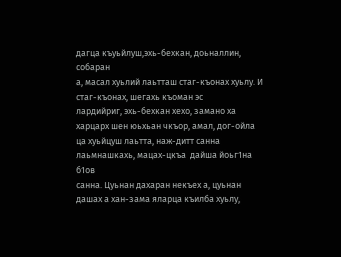дагца къуьйлуш,эхь-бехкан, доьналлин, собаран
а, масал хуьлий лаьтташ стаг-къонах хуьлу. И стаг-къонах, шегахь къоман эс
лардийриг, эхь-бехкан хехо, замано ха харцарх шен юьхьан чкъор, амал, дог-ойла
ца хуьйцуш лаьтта, наж-дитт санна лаьмнашкахь, мацах-цкъа  дайша йоьг1на б1ов
санна. Цуьнан дахаран некъех а, цуьнан дашах а хан-зама яларца къилба хуьлу,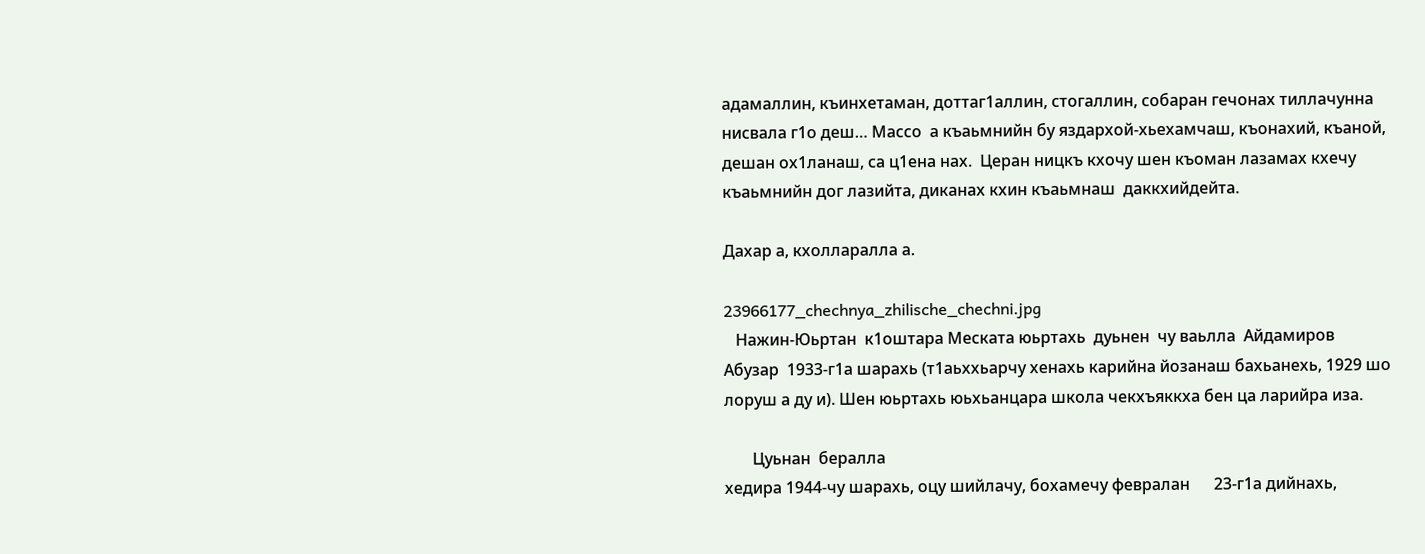адамаллин, къинхетаман, доттаг1аллин, стогаллин, собаран гечонах тиллачунна
нисвала г1о деш… Массо  а къаьмнийн бу яздархой-хьехамчаш, къонахий, къаной,
дешан ох1ланаш, са ц1ена нах.  Церан ницкъ кхочу шен къоман лазамах кхечу
къаьмнийн дог лазийта, диканах кхин къаьмнаш  даккхийдейта.

Дахар а, кхолларалла а.

23966177_chechnya_zhilische_chechni.jpg
   Нажин-Юьртан  к1оштара Меската юьртахь  дуьнен  чу ваьлла  Айдамиров
Абузар  1933-г1а шарахь (т1аьххьарчу хенахь карийна йозанаш бахьанехь, 1929 шо
лоруш а ду и). Шен юьртахь юьхьанцара школа чекхъяккха бен ца ларийра иза.

       Цуьнан  бералла
хедира 1944-чу шарахь, оцу шийлачу, бохамечу февралан      23-г1а дийнахь,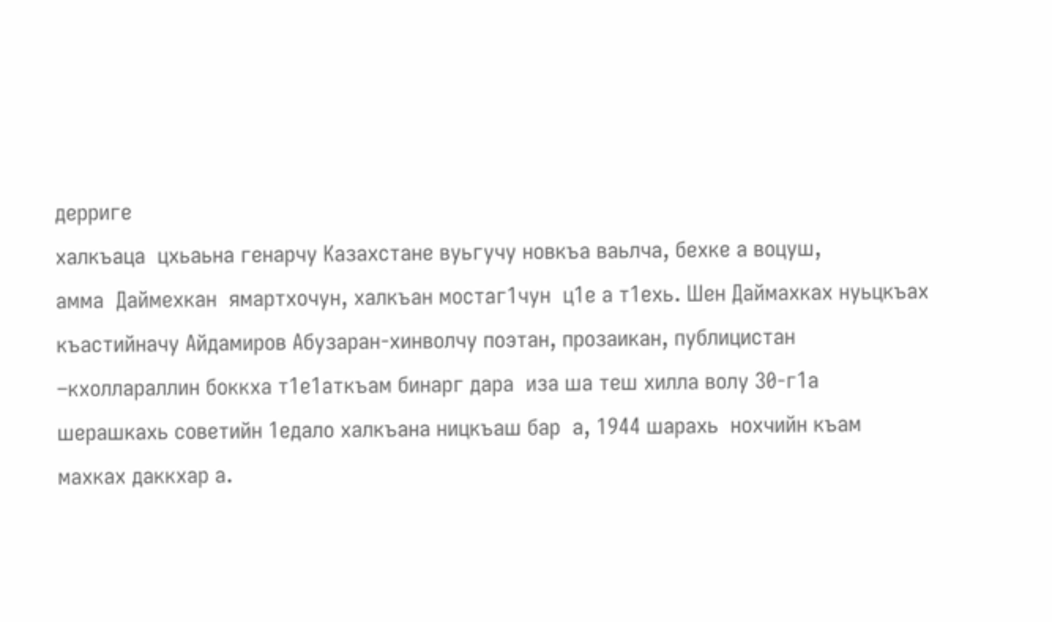дерриге
халкъаца  цхьаьна генарчу Казахстане вуьгучу новкъа ваьлча, бехке а воцуш,
амма  Даймехкан  ямартхочун, халкъан мостаг1чун  ц1е а т1ехь. Шен Даймахках нуьцкъах
къастийначу Айдамиров Абузаран-хинволчу поэтан, прозаикан, публицистан
–кхоллараллин боккха т1е1аткъам бинарг дара  иза ша теш хилла волу 30-г1а
шерашкахь советийн 1едало халкъана ницкъаш бар  а, 1944 шарахь  нохчийн къам
махках даккхар а.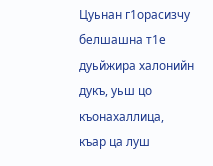Цуьнан г1орасизчу белшашна т1е дуьйжира халонийн дукъ, уьш цо къонахаллица,
къар ца луш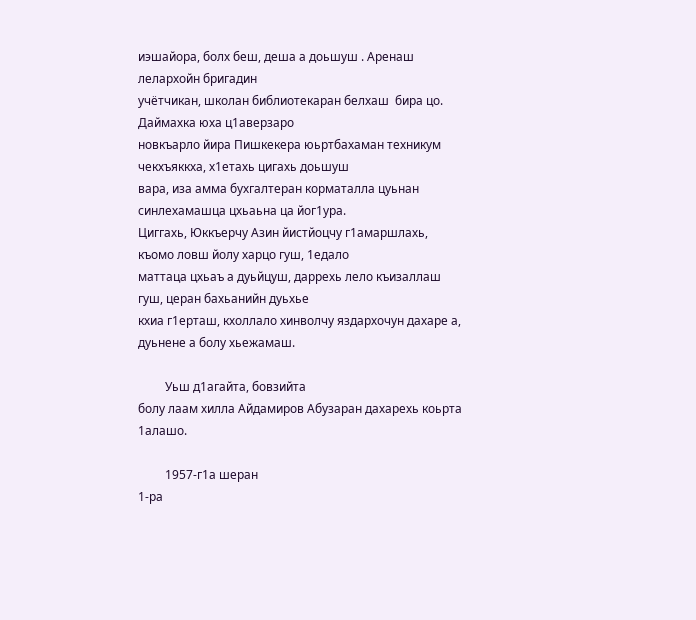иэшайора, болх беш, деша а доьшуш . Аренаш лелархойн бригадин
учётчикан, школан библиотекаран белхаш  бира цо. Даймахка юха ц1аверзаро
новкъарло йира Пишкекера юьртбахаман техникум чекхъяккха, х1етахь цигахь доьшуш
вара, иза амма бухгалтеран корматалла цуьнан синлехамашца цхьаьна ца йог1ура.
Циггахь, Юккъерчу Азин йистйоцчу г1амаршлахь, къомо ловш йолу харцо гуш, 1едало
маттаца цхьаъ а дуьйцуш, даррехь лело къизаллаш гуш, церан бахьанийн дуьхье
кхиа г1ерташ, кхоллало хинволчу яздархочун дахаре а, дуьнене а болу хьежамаш.

         Уьш д1агайта, бовзийта
болу лаам хилла Айдамиров Абузаран дахарехь коьрта 1алашо.

         1957-г1а шеран
1-ра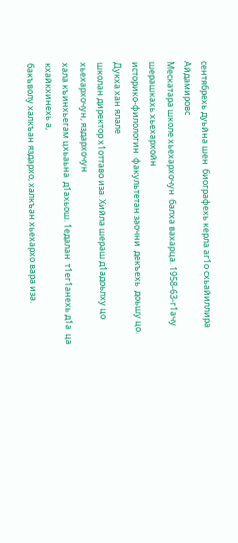сентябрехь дуьйна шен  биографехь керла аг1о схьайиллира Айдамировс
Мескатара школе хьехархочун  балха вахарца. 1958-63-г1ачу шерашкахь хьехархойн
историко-филологин  факультетан заочни  декъехь  доьшу цо. Дукха хан ялале
школан директор х1оттаво иза. Хийла шераш д1адоьлху цо хьехархочун, яздархочун
хала къинхьегам цхьаьна  д1ахьош. 1едалан  т1ег1анехь д1а  ца кхайкхинехь а,
бакъволу халкъан яздархо, халкъан хьехархо вара иза.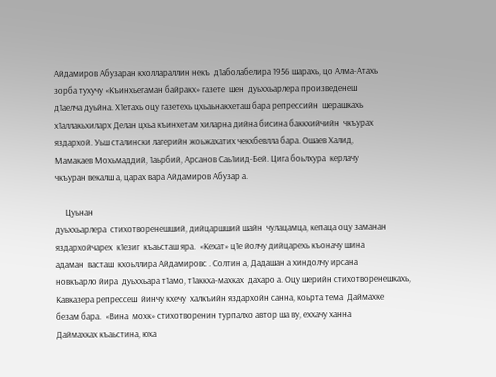Айдамиров Абузаран кхоллараллин некъ  д1аболабелира 1956 шарахь, цо Алма-Атахь
зорба тухучу «Къинхьегаман байракх» газете  шен  дуьххьарлера произведенеш
д1аелча дуьйна. Х1етахь оцу газетехь цхьаьнакхеташ бара репрессийн  шерашкахь
х1аллакьхиларх Делан цхьа къинхетам хиларна дийна бисина баккхийчийн  чкъурах
яздархой. Уьш сталински лагерийн жоьжахатих чекхбевлла бара. Ошаев Халид,
Мамакаев Мохьмаддий, 1аьрбий, Арсанов Саь1иид-Бей. Цига боьлхура  керлачу
чкъуран векалш а, царах вара Айдамиров Абузар а.

     Цуьнан
дуьххьарлера  стихотворенешший, дийцаршший шайн  чулацамца, кепаца оцу заманан
яздархойчарех  к1езиг  къаьсташ яра.  «Кехат» ц1е йолчу дийцарехь къоначу шина
адаман  васташ  кхоьллира Айдамировс . Солтин а, Дадашан а хиндолчу ирсана
новкъарло йира  дуьххьара т1амо, т1аккха-махках  дахаро а. Оцу шерийн стихотворенешкахь,
Кавказера репрессеш  йинчу кхечу  халкъийн яздархойн санна, коьрта тема  Даймахке
безам бара.  «Вина  мохк» стихотворенин турпалхо автор ша ву, еххачу ханна
Даймахках къаьстина, юха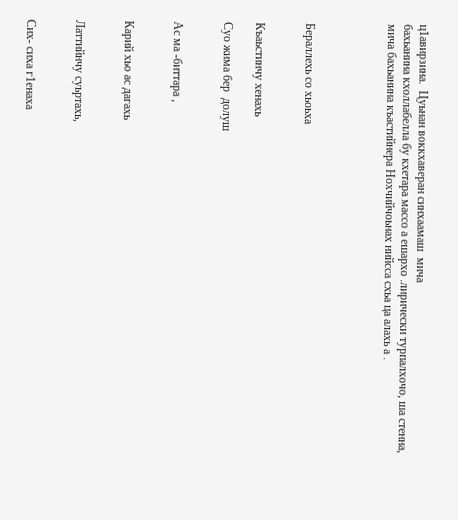ц1авирзина.  Цуьнан воккхаверан синхаамаш  мича
бахьанина кхоллабелла бу кхетара массо а ешархо .лирически турпалхочо, ша стенна,
мича бахьанина къастийнера Нохчийчоьнах нийсса схьа ца алахь а .




Бераллехь со хьоьха


Къаьстинчу хенахь

Суо жима бер  долуш


Ас ма -биттара ,


Карий хьо ас дагахь


Латтийнчу суьртахь,


Сих- сиха г1енаха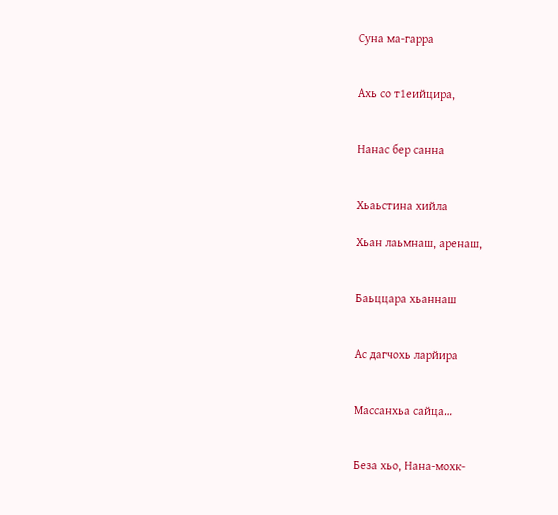Суна ма-гарра


Ахь со т1еийцира,


Нанас бер санна


Хьаьстина хийла

Хьан лаьмнаш, аренаш,


Баьццара хьаннаш


Ас дагчохь ларйира


Массанхьа сайца…


Беза хьо, Нана-мохк-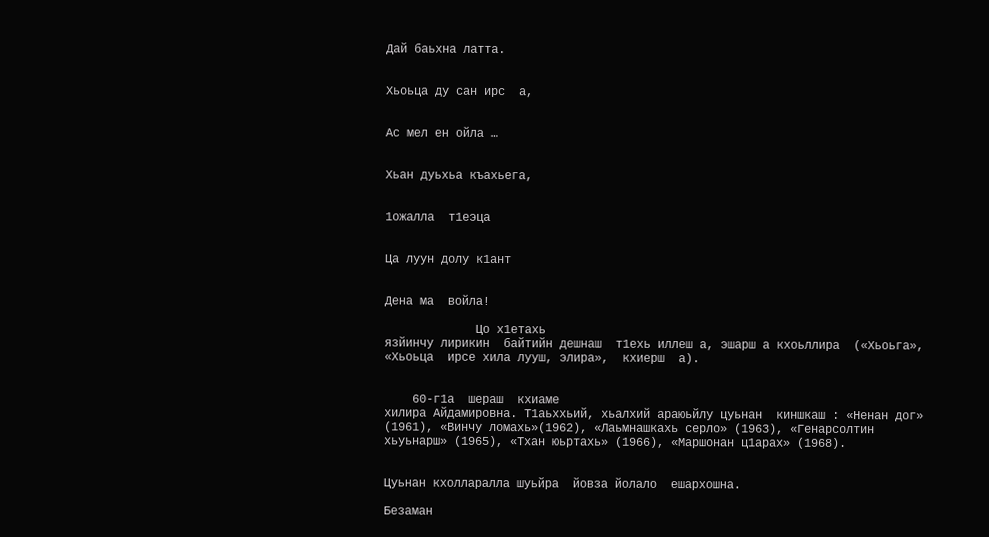Дай баьхна латта.


Хьоьца ду сан ирс  а,


Ас мел ен ойла …


Хьан дуьхьа къахьега,


1ожалла  т1еэца


Ца луун долу к1ант


Дена ма  войла!

             Цо х1етахь
язйинчу лирикин  байтийн дешнаш  т1ехь иллеш а, эшарш а кхоьллира  («Хьоьга»,
«Хьоьца  ирсе хила лууш, элира»,  кхиерш  а).


    60-г1а  шераш  кхиаме
хилира Айдамировна. Т1аьххьий, хьалхий араюьйлу цуьнан  киншкаш : «Ненан дог»
(1961), «Винчу ломахь»(1962), «Лаьмнашкахь серло» (1963), «Генарсолтин
хьуьнарш» (1965), «Тхан юьртахь» (1966), «Маршонан ц1арах» (1968).


Цуьнан кхолларалла шуьйра  йовза йолало  ешархошна.

Безаман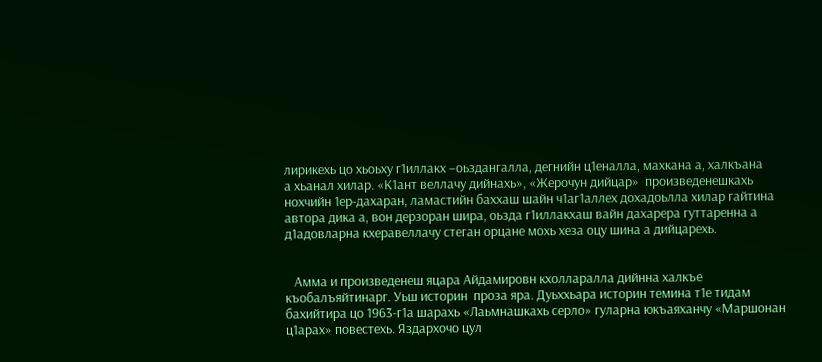лирикехь цо хьоьху г1иллакх –оьздангалла, дегнийн ц1еналла, махкана а, халкъана
а хьанал хилар. «К1ант веллачу дийнахь», «Жерочун дийцар»  произведенешкахь
нохчийн 1ер-дахаран, ламастийн баххаш шайн ч1аг1аллех дохадоьлла хилар гайтина
автора дика а, вон дерзоран шира, оьзда г1иллакхаш вайн дахарера гуттаренна а
д1адовларна кхеравеллачу стеган орцане мохь хеза оцу шина а дийцарехь.


   Амма и произведенеш яцара Айдамировн кхолларалла дийнна халкъе
къобалъяйтинарг. Уьш историн  проза яра. Дуьххьара историн темина т1е тидам
бахийтира цо 1963-г1а шарахь «Лаьмнашкахь серло» гуларна юкъаяханчу «Маршонан
ц1арах» повестехь. Яздархочо цул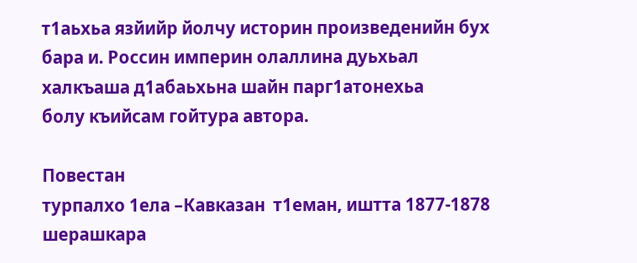т1аьхьа язйийр йолчу историн произведенийн бух
бара и. Россин империн олаллина дуьхьал халкъаша д1абаьхьна шайн парг1атонехьа
болу къийсам гойтура автора.

Повестан
турпалхо 1ела –Кавказан  т1еман, иштта 1877-1878 шерашкара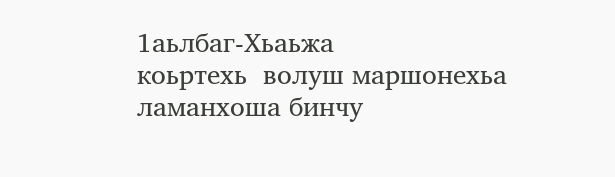1аьлбаг-Хьаьжа
коьртехь  волуш маршонехьа ламанхоша бинчу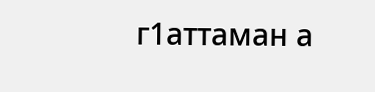г1аттаман а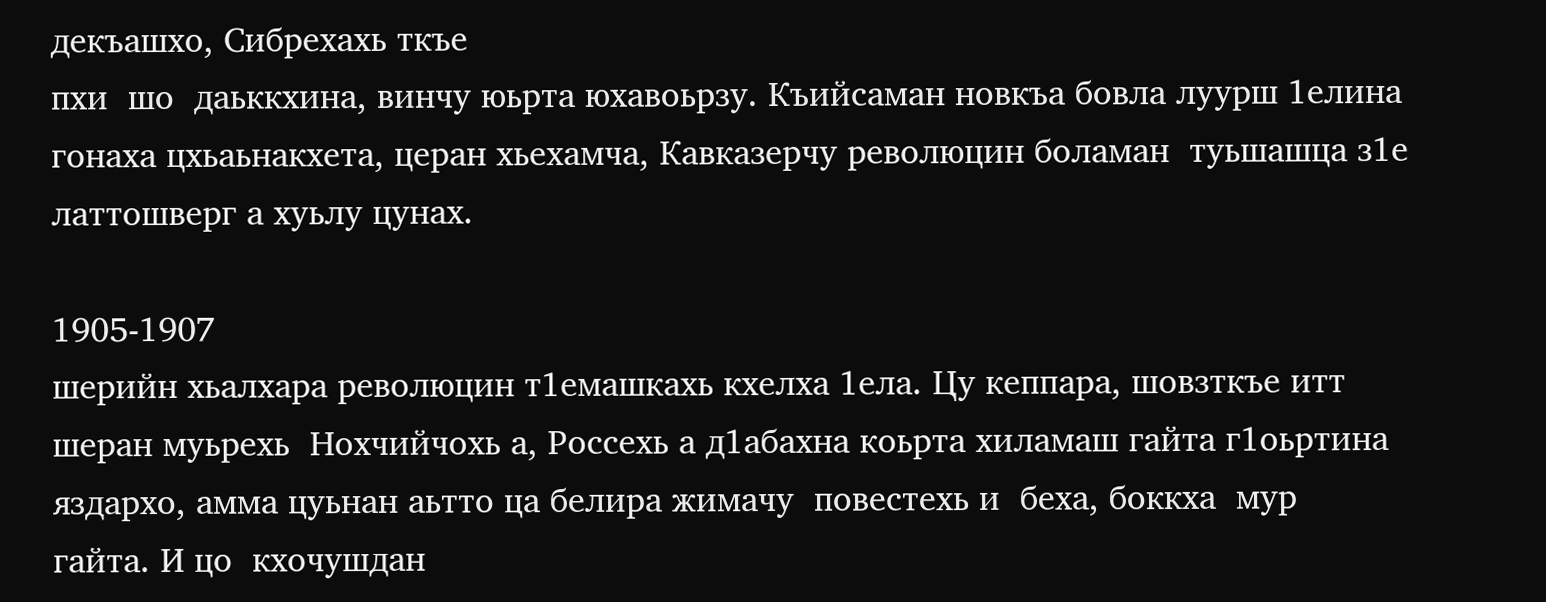декъашхо, Сибрехахь ткъе
пхи  шо  даьккхина, винчу юьрта юхавоьрзу. Къийсаман новкъа бовла луурш 1елина
гонаха цхьаьнакхета, церан хьехамча, Кавказерчу революцин боламан  туьшашца з1е
латтошверг а хуьлу цунах.

1905-1907
шерийн хьалхара революцин т1емашкахь кхелха 1ела. Цу кеппара, шовзткъе итт
шеран муьрехь  Нохчийчохь а, Россехь а д1абахна коьрта хиламаш гайта г1оьртина
яздархо, амма цуьнан аьтто ца белира жимачу  повестехь и  беха, боккха  мур
гайта. И цо  кхочушдан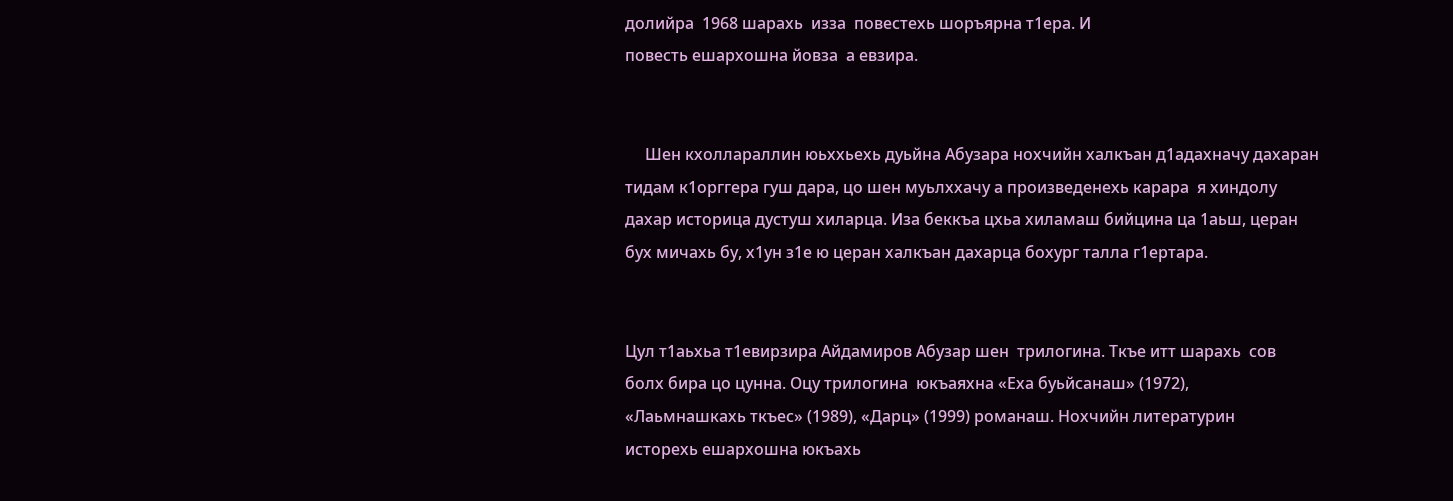долийра  1968 шарахь  изза  повестехь шоръярна т1ера. И
повесть ешархошна йовза  а евзира.


     Шен кхоллараллин юьххьехь дуьйна Абузара нохчийн халкъан д1адахначу дахаран
тидам к1орггера гуш дара, цо шен муьлххачу а произведенехь карара  я хиндолу
дахар историца дустуш хиларца. Иза беккъа цхьа хиламаш бийцина ца 1аьш, церан
бух мичахь бу, х1ун з1е ю церан халкъан дахарца бохург талла г1ертара.


Цул т1аьхьа т1евирзира Айдамиров Абузар шен  трилогина. Ткъе итт шарахь  сов
болх бира цо цунна. Оцу трилогина  юкъаяхна «Еха буьйсанаш» (1972),
«Лаьмнашкахь ткъес» (1989), «Дарц» (1999) романаш. Нохчийн литературин
исторехь ешархошна юкъахь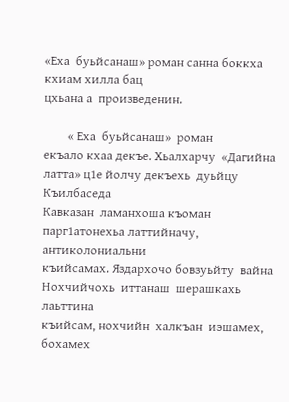«Еха  буьйсанаш» роман санна боккха кхиам хилла бац
цхьана а  произведенин.

        « Еха  буьйсанаш»  роман
екъало кхаа декъе. Хьалхарчу  «Дагийна латта» ц1е йолчу декъехь  дуьйцу Къилбаседа
Кавказан  ламанхоша къоман  парг1атонехьа латтийначу, антиколониальни
къийсамах. Яздархочо бовзуьйту  вайна  Нохчийчохь  иттанаш  шерашкахь  лаьттина
къийсам, нохчийн  халкъан  иэшамех, бохамех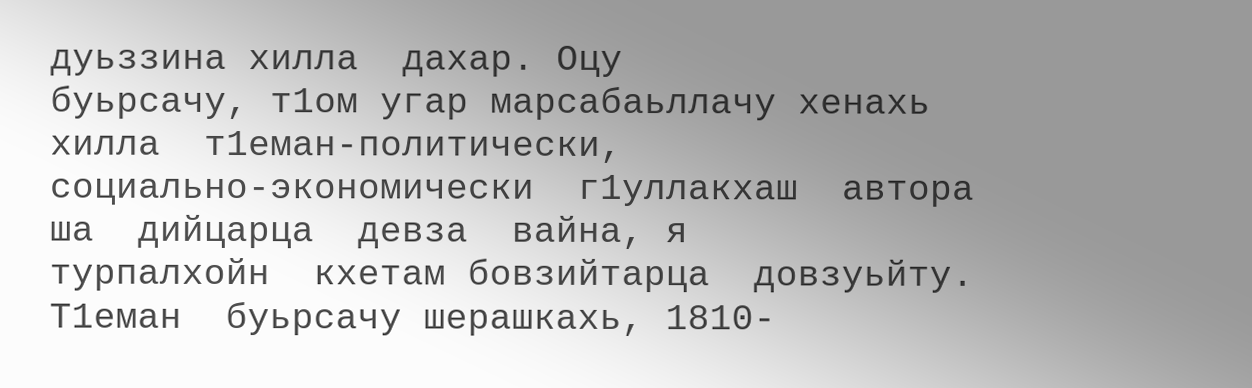дуьззина хилла  дахар. Оцу
буьрсачу, т1ом угар марсабаьллачу хенахь  хилла  т1еман-политически,
социально-экономически  г1уллакхаш  автора  ша  дийцарца  девза  вайна, я
турпалхойн  кхетам бовзийтарца  довзуьйту. Т1еман  буьрсачу шерашкахь, 1810-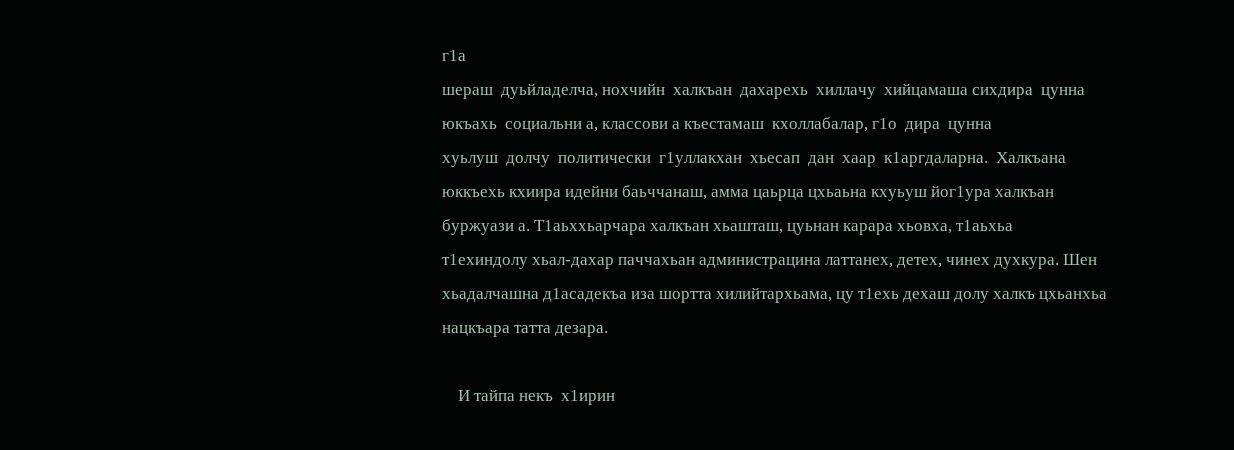г1а
шераш  дуьйладелча, нохчийн  халкъан  дахарехь  хиллачу  хийцамаша сихдира  цунна
юкъахь  социальни а, классови а къестамаш  кхоллабалар, г1о  дира  цунна
хуьлуш  долчу  политически  г1уллакхан  хьесап  дан  хаар  к1аргдаларна.  Халкъана
юккъехь кхиира идейни баьччанаш, амма цаьрца цхьаьна кхуьуш йог1ура халкъан
буржуази а. Т1аьххьарчара халкъан хьашташ, цуьнан карара хьовха, т1аьхьа
т1ехиндолу хьал-дахар паччахьан администрацина латтанех, детех, чинех духкура. Шен
хьадалчашна д1асадекъа иза шортта хилийтархьама, цу т1ехь дехаш долу халкъ цхьанхьа
нацкъара татта дезара.

    И тайпа некъ  х1ирин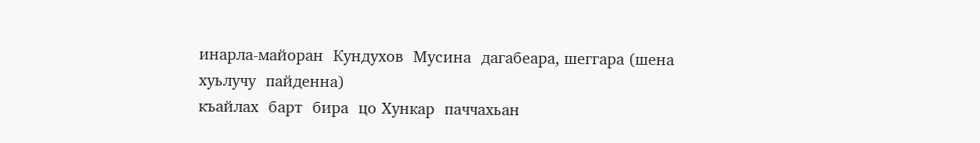инарла-майоран  Кундухов  Мусина  дагабеара, шеггара (шена  хуьлучу  пайденна)
къайлах  барт  бира  цо Хункар  паччахьан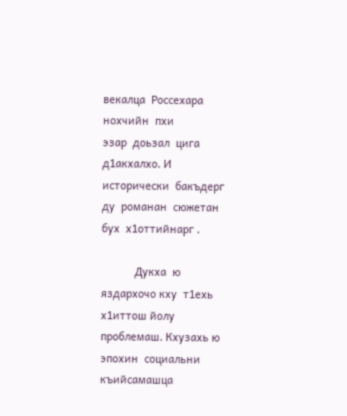векалца  Россехара  нохчийн  пхи
эзар  доьзал  цига д1акхалхо. И исторически  бакъдерг  ду  романан  сюжетан
бух  х1оттийнарг .

           Дукха  ю
яздархочо кху  т1ехь  х1иттош йолу проблемаш. Кхузахь ю эпохин  социальни
къийсамашца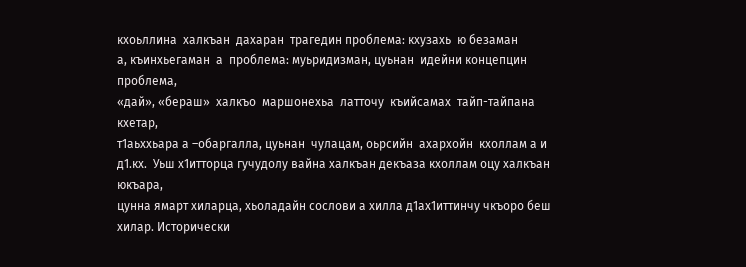кхоьллина  халкъан  дахаран  трагедин проблема: кхузахь  ю безаман
а, къинхьегаман  а  проблема: муьридизман, цуьнан  идейни концепцин проблема,
«дай», «бераш»  халкъо  маршонехьа  латточу  къийсамах  тайп-тайпана кхетар,
т1аьххьара а –обаргалла, цуьнан  чулацам, оьрсийн  ахархойн  кхоллам а и
д1.кх.  Уьш х1итторца гучудолу вайна халкъан декъаза кхоллам оцу халкъан юкъара,
цунна ямарт хиларца, хьоладайн сослови а хилла д1ах1иттинчу чкъоро беш хилар. Исторически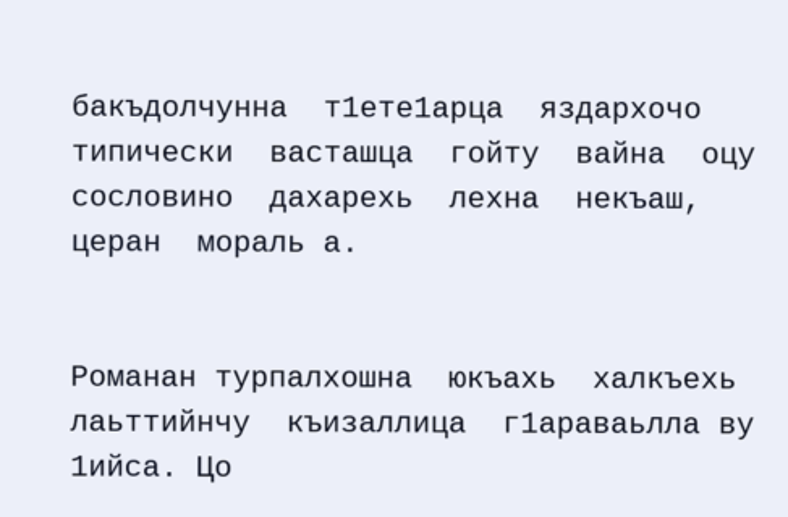бакъдолчунна  т1ете1арца  яздархочо  типически  васташца  гойту  вайна  оцу
сословино  дахарехь  лехна  некъаш, церан  мораль а.


Романан турпалхошна  юкъахь  халкъехь  лаьттийнчу  къизаллица  г1араваьлла ву
1ийса. Цо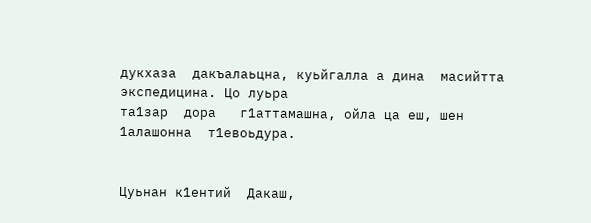дукхаза  дакъалаьцна, куьйгалла а дина  масийтта  экспедицина. Цо луьра
та1зар  дора   г1аттамашна, ойла ца еш, шен  1алашонна  т1евоьдура.


Цуьнан к1ентий  Дакаш,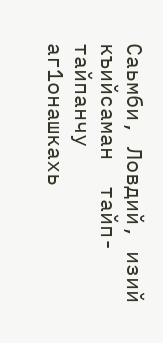Саьмби, Ловдий, изий  къийсаман  тайп-тайпанчу
аг1онашкахь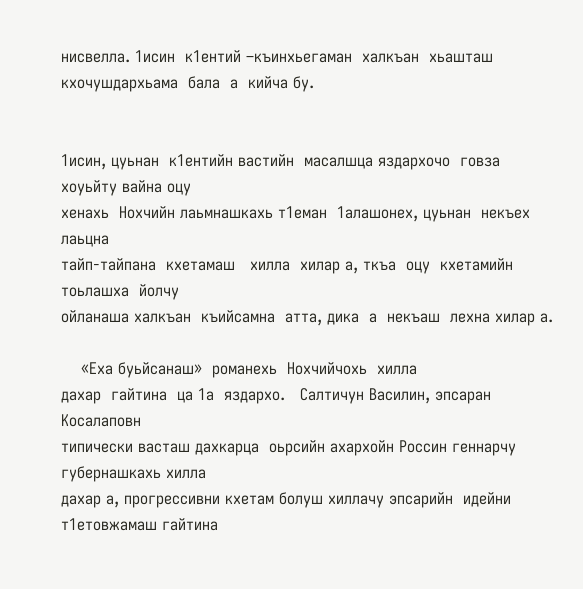нисвелла. 1исин  к1ентий –къинхьегаман  халкъан  хьашташ
кхочушдархьама  бала  а  кийча бу.


1исин, цуьнан  к1ентийн вастийн  масалшца яздархочо  говза  хоуьйту вайна оцу
хенахь  Нохчийн лаьмнашкахь т1еман  1алашонех, цуьнан  некъех  лаьцна
тайп-тайпана  кхетамаш   хилла  хилар а, ткъа  оцу  кхетамийн  тоьлашха  йолчу
ойланаша халкъан  къийсамна  атта, дика  а  некъаш  лехна хилар а.

    «Еха буьйсанаш»  романехь  Нохчийчохь  хилла
дахар  гайтина  ца 1а  яздархо.   Салтичун Василин, эпсаран Косалаповн
типически васташ дахкарца  оьрсийн ахархойн Россин геннарчу губернашкахь хилла
дахар а, прогрессивни кхетам болуш хиллачу эпсарийн  идейни т1етовжамаш гайтина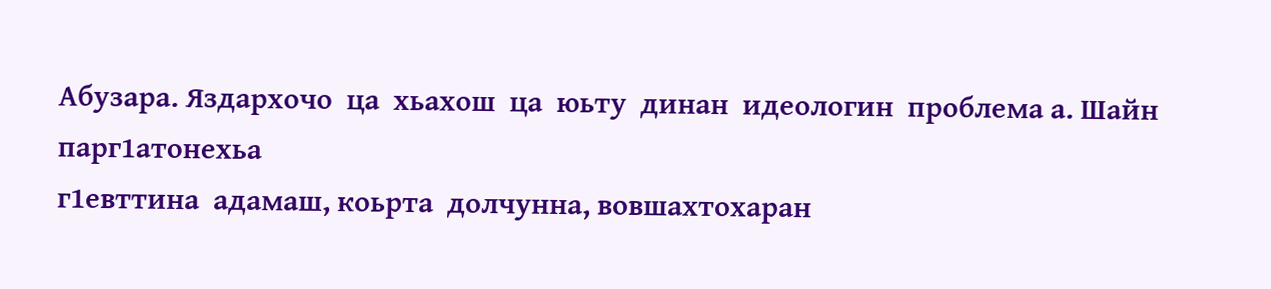Абузара. Яздархочо  ца  хьахош  ца  юьту  динан  идеологин  проблема а. Шайн  парг1атонехьа
г1евттина  адамаш, коьрта  долчунна, вовшахтохаран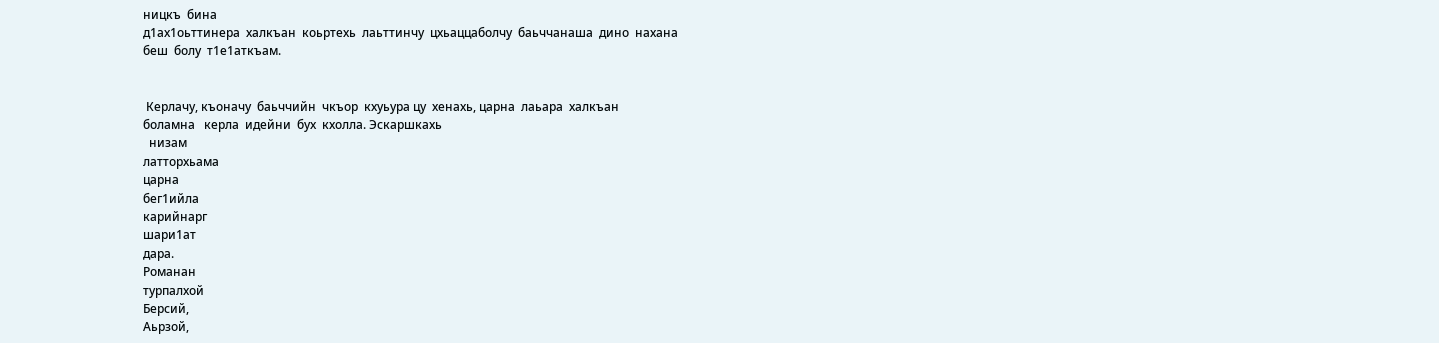ницкъ  бина
д1ах1оьттинера  халкъан  коьртехь  лаьттинчу  цхьаццаболчу  баьччанаша  дино  нахана
беш  болу  т1е1аткъам.


 Керлачу, къоначу  баьччийн  чкъор  кхуьура цу  хенахь, царна  лаьара  халкъан
боламна   керла  идейни  бух  кхолла. Эскаршкахь
  низам
латторхьама
царна
бег1ийла
карийнарг
шари1ат
дара.
Романан
турпалхой
Берсий,
Аьрзой,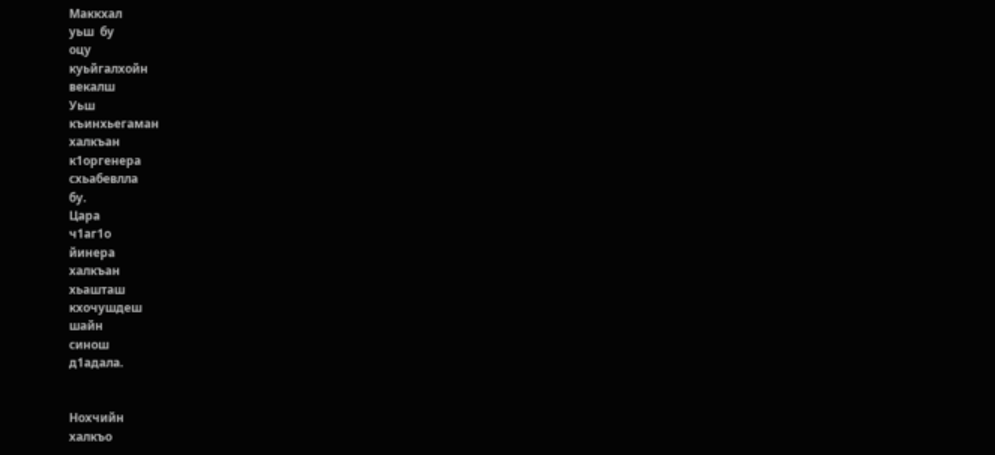Маккхал
уьш  бу
оцу
куьйгалхойн
векалш
Уьш
къинхьегаман
халкъан
к1оргенера
схьабевлла
бу.
Цара
ч1аг1о
йинера
халкъан
хьашташ
кхочушдеш
шайн
синош
д1адала.


Нохчийн
халкъо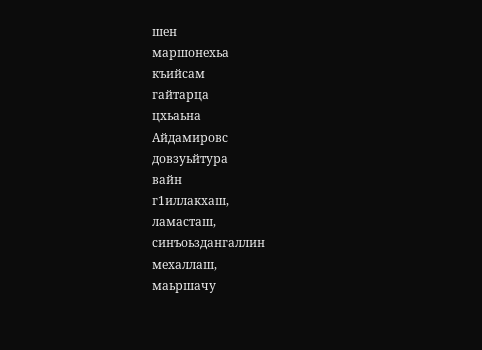шен
маршонехьа
къийсам
гайтарца
цхьаьна
Айдамировс
довзуьйтура
вайн
г1иллакхаш,
ламасташ,
синъоьздангаллин
мехаллаш,
маьршачу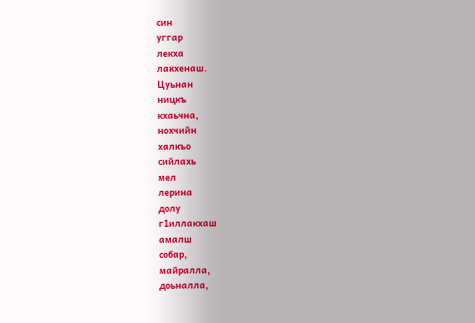син
уггар
лекха
лакхенаш.
Цуьнан
ницкъ
кхаьчна,
нохчийн
халкъо
сийлахь
мел
лерина
долу
г1иллакхаш
амалш
собар,
майралла,
доьналла,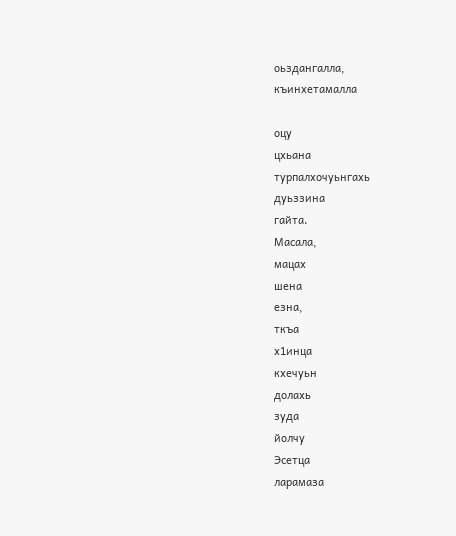оьздангалла,
къинхетамалла

оцу
цхьана
турпалхочуьнгахь
дуьззина
гайта.
Масала,
мацах
шена
езна,
ткъа
х1инца
кхечуьн
долахь
зуда
йолчу
Эсетца
ларамаза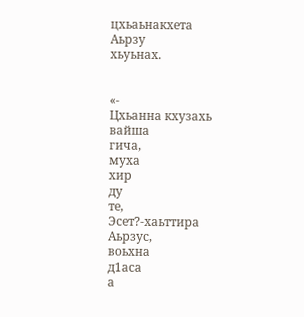цхьаьнакхета
Аьрзу
хьуьнах.


«-
Цхьанна кхузахь
вайша
гича,
муха
хир
ду
те,
Эсет?-хаьттира
Аьрзус,
воьхна
д1аса
а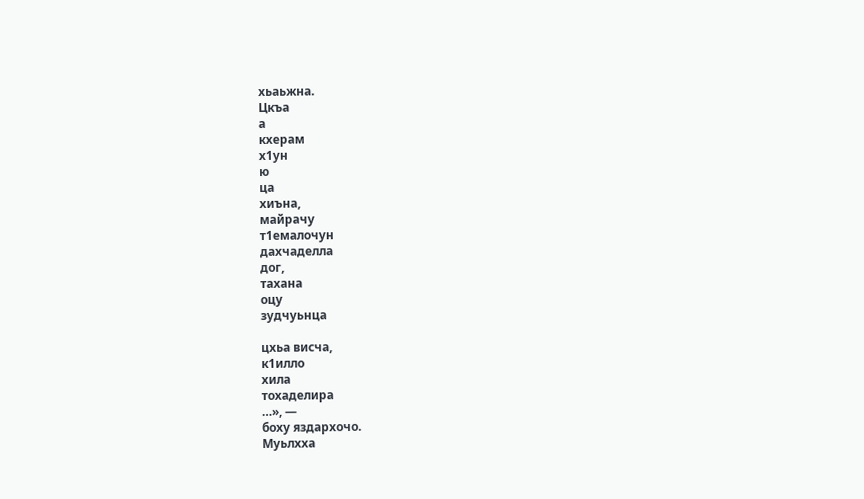хьаьжна.
Цкъа
а
кхерам
х1ун
ю
ца
хиъна,
майрачу
т1емалочун
дахчаделла
дог,
тахана
оцу
зудчуьнца

цхьа висча,
к1илло
хила
тохаделира
…», —
боху яздархочо.
Муьлхха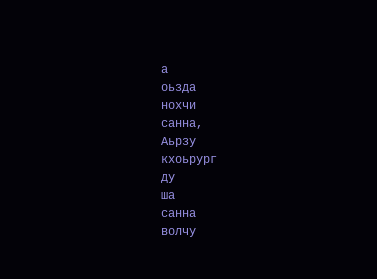а
оьзда
нохчи
санна,
Аьрзу
кхоьрург
ду
ша
санна
волчу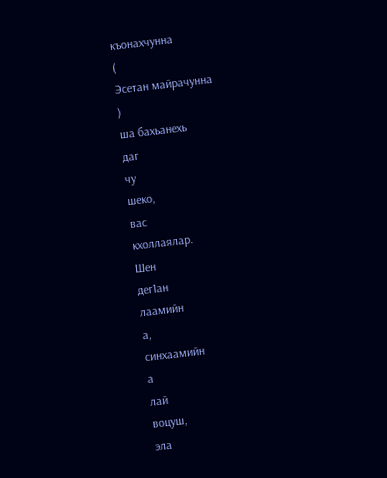къонахчунна
(
Эсетан майрачунна
)
ша бахьанехь
даг
чу
шеко,
вас
кхоллаялар.
Шен
дег1ан
лаамийн
а,
синхаамийн
а
лай
воцуш,
эла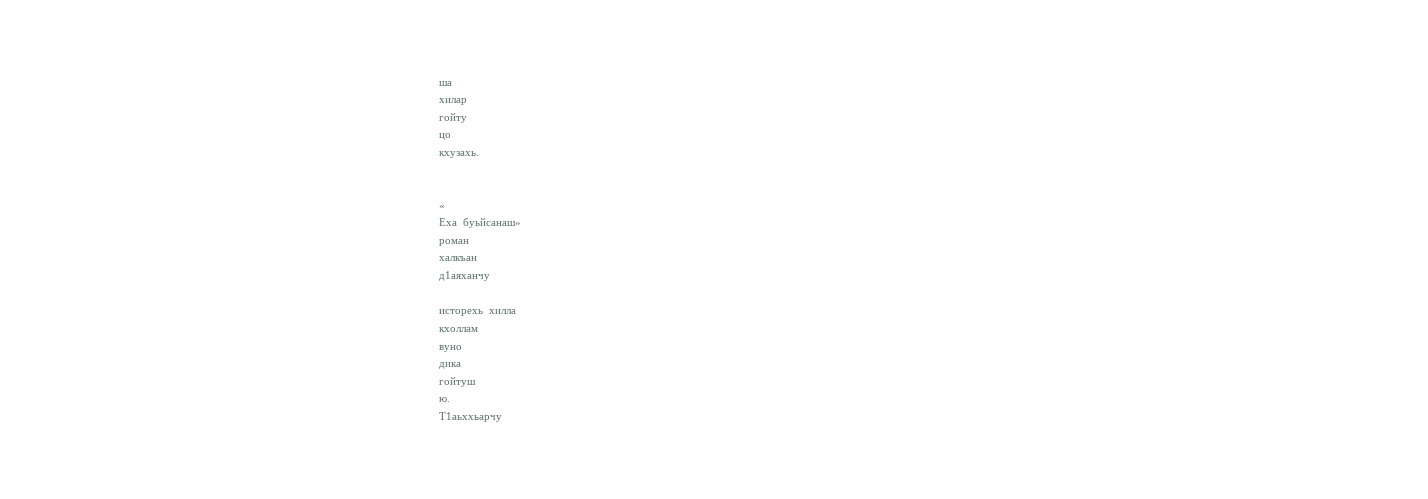ша
хилар
гойту
цо
кхузахь.


«
Еха  буьйсанаш»
роман
халкъан
д1аяханчу

исторехь  хилла
кхоллам
вуно
дика
гойтуш
ю.
Т1аьххьарчу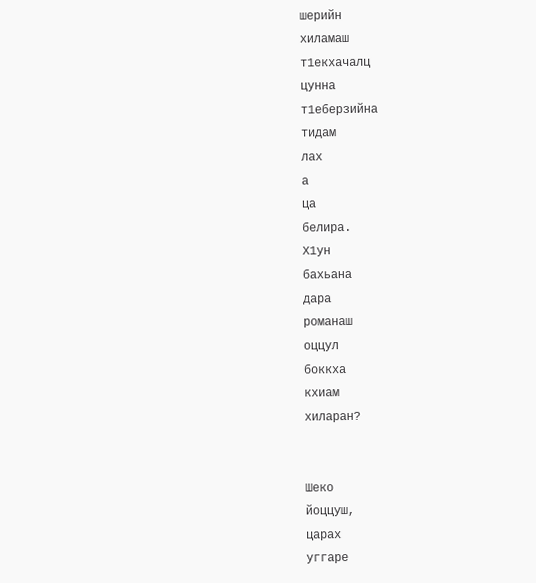шерийн
хиламаш
т1екхачалц
цунна
т1еберзийна
тидам
лах
а
ца
белира.
Х1ун
бахьана
дара
романаш
оццул
боккха
кхиам
хиларан?


Шеко
йоццуш,
царах
уггаре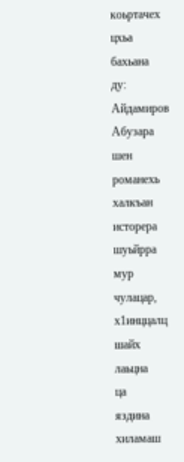коьртачех
цхьа
бахьана
ду:
Айдамиров
Абузара
шен
романехь
халкъан
исторера
шуьйрра
мур
чулацар,
х1инццалц
шайх
лаьцна
ца
яздина
хиламаш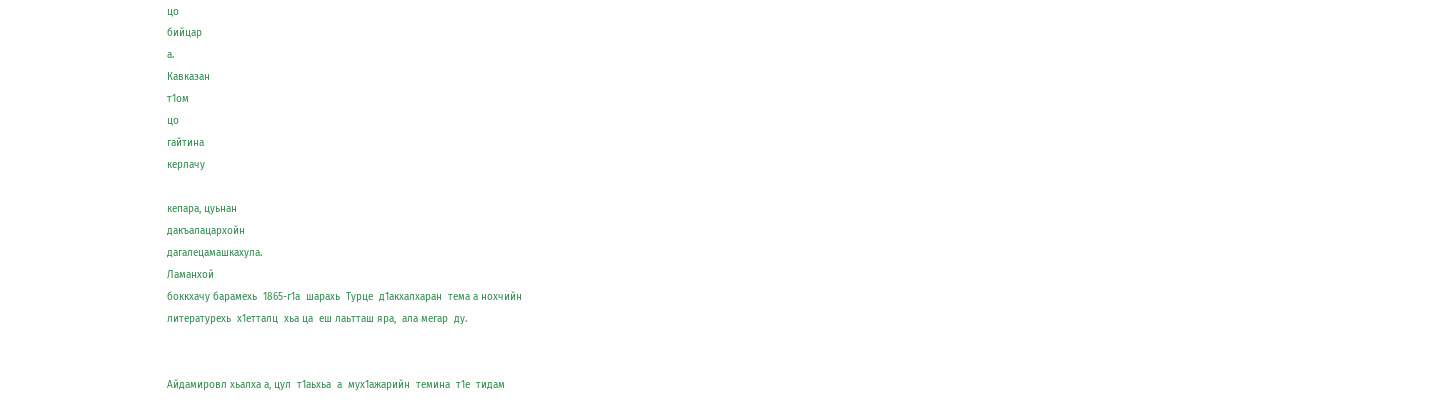цо
бийцар
а.
Кавказан
т1ом
цо
гайтина
керлачу

кепара, цуьнан
дакъалацархойн
дагалецамашкахула.
Ламанхой
боккхачу барамехь  1865-г1а  шарахь  Турце  д1акхалхаран  тема а нохчийн
литературехь  х1етталц  хьа ца  еш лаьтташ яра,  ала мегар  ду.


Айдамировл хьалха а, цул  т1аьхьа  а  мух1ажарийн  темина  т1е  тидам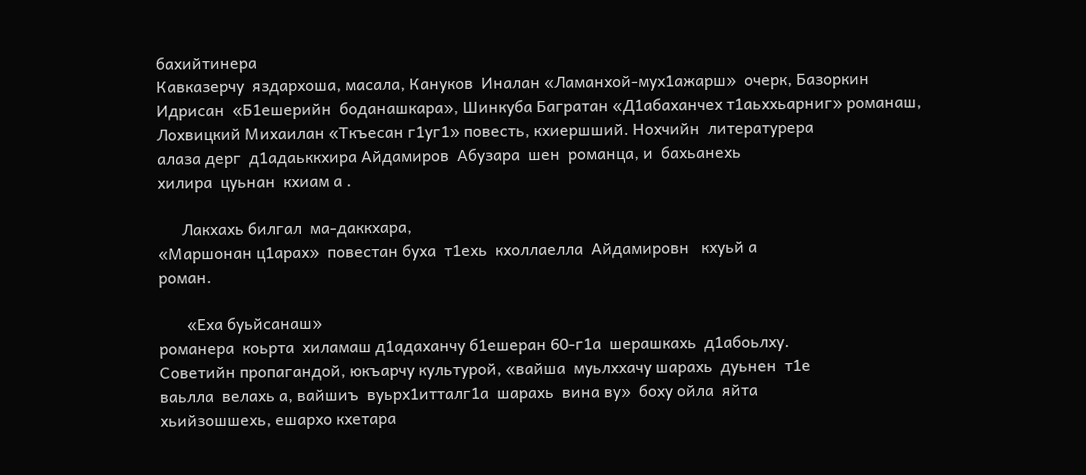бахийтинера
Кавказерчу  яздархоша, масала, Кануков  Иналан «Ламанхой-мух1ажарш»  очерк, Базоркин
Идрисан  «Б1ешерийн  боданашкара», Шинкуба Багратан «Д1абаханчех т1аьххьарниг» романаш,
Лохвицкий Михаилан «Ткъесан г1уг1» повесть, кхиершший. Нохчийн  литературера
алаза дерг  д1адаьккхира Айдамиров  Абузара  шен  романца, и  бахьанехь
хилира  цуьнан  кхиам а .

      Лакхахь билгал  ма-даккхара,
«Маршонан ц1арах»  повестан буха  т1ехь  кхоллаелла  Айдамировн   кхуьй а
роман.

       «Еха буьйсанаш»
романера  коьрта  хиламаш д1адаханчу б1ешеран 60-г1а  шерашкахь  д1абоьлху.
Советийн пропагандой, юкъарчу культурой, «вайша  муьлххачу шарахь  дуьнен  т1е
ваьлла  велахь а, вайшиъ  вуьрх1итталг1а  шарахь  вина ву»  боху ойла  яйта
хьийзошшехь, ешархо кхетара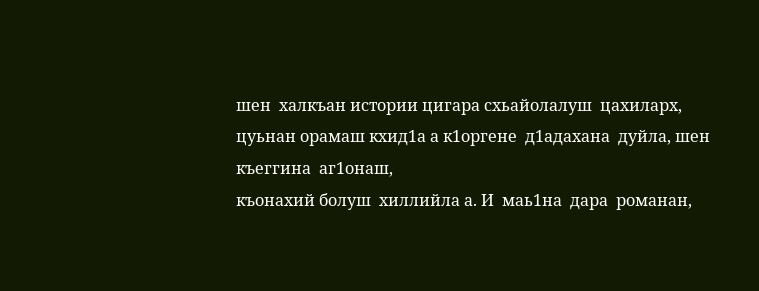шен  халкъан истории цигара схьайолалуш  цахиларх,
цуьнан орамаш кхид1а а к1оргене  д1адахана  дуйла, шен  къеггина  аг1онаш,
къонахий болуш  хиллийла а. И  маь1на  дара  романан,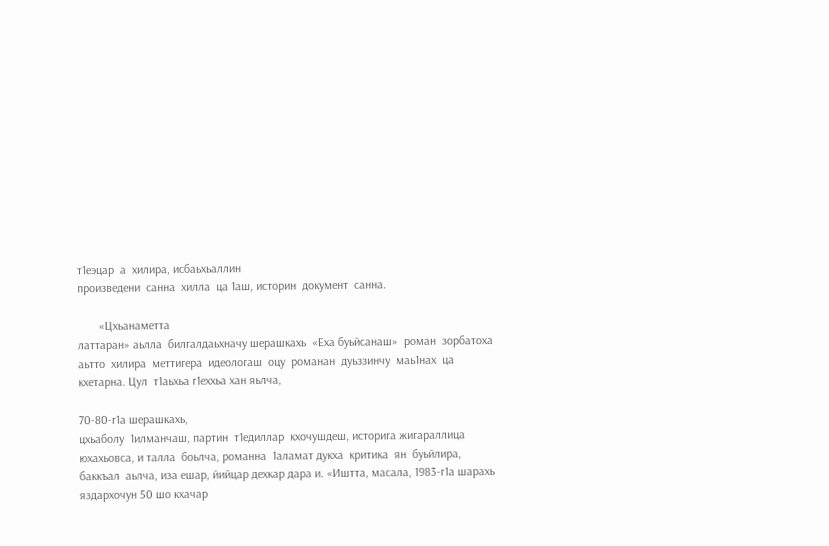т1еэцар  а  хилира, исбаьхьаллин
произведени  санна  хилла  ца 1аш, историн  документ  санна.

       «Цхьанаметта
латтаран» аьлла  билгалдаьхначу шерашкахь  «Еха буьйсанаш»  роман  зорбатоха
аьтто  хилира  меттигера  идеологаш  оцу  романан  дуьззинчу  маь1нах  ца
кхетарна. Цул  т1аьхьа г1еххьа хан яьлча,

70-80-г1а шерашкахь,
цхьаболу  1илманчаш, партин  т1едиллар  кхочушдеш, историга жигараллица
юхахьовса, и талла  боьлча, романна  1аламат дукха  критика  ян  буьйлира,
баккъал  аьлча, иза ешар, йийцар дехкар дара и. «Иштта, масала, 1983-г1а шарахь
яздархочун 50 шо кхачар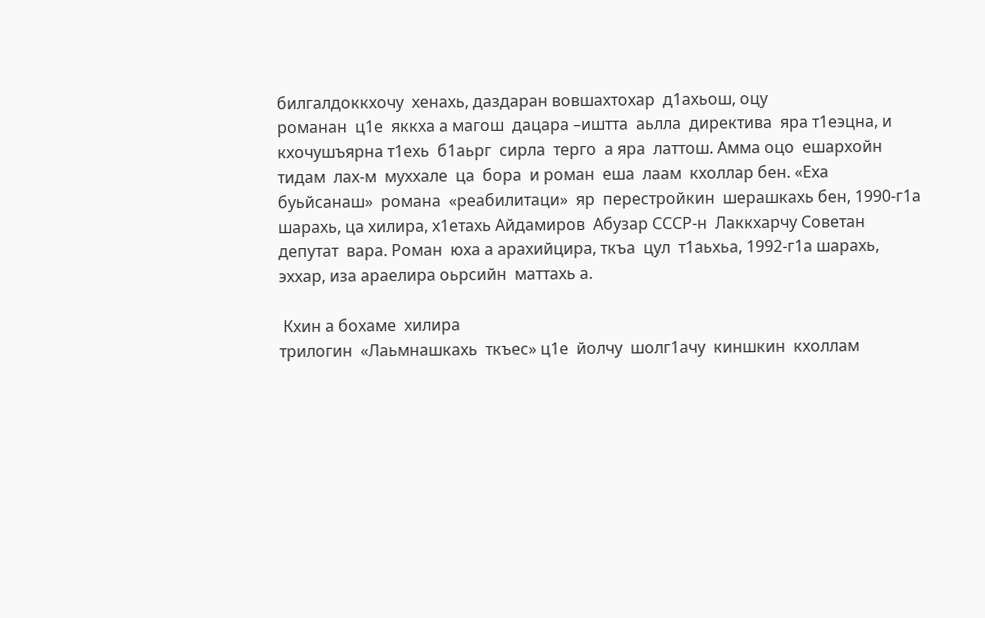билгалдоккхочу  хенахь, даздаран вовшахтохар  д1ахьош, оцу
романан  ц1е  яккха а магош  дацара –иштта  аьлла  директива  яра т1еэцна, и
кхочушъярна т1ехь  б1аьрг  сирла  терго  а яра  латтош. Амма оцо  ешархойн
тидам  лах-м  муххале  ца  бора  и роман  еша  лаам  кхоллар бен. «Еха
буьйсанаш»  романа  «реабилитаци»  яр  перестройкин  шерашкахь бен, 1990-г1а
шарахь, ца хилира, х1етахь Айдамиров  Абузар СССР-н  Лаккхарчу Советан
депутат  вара. Роман  юха а арахийцира, ткъа  цул  т1аьхьа, 1992-г1а шарахь,
эххар, иза араелира оьрсийн  маттахь а.

 Кхин а бохаме  хилира
трилогин  «Лаьмнашкахь  ткъес» ц1е  йолчу  шолг1ачу  киншкин  кхоллам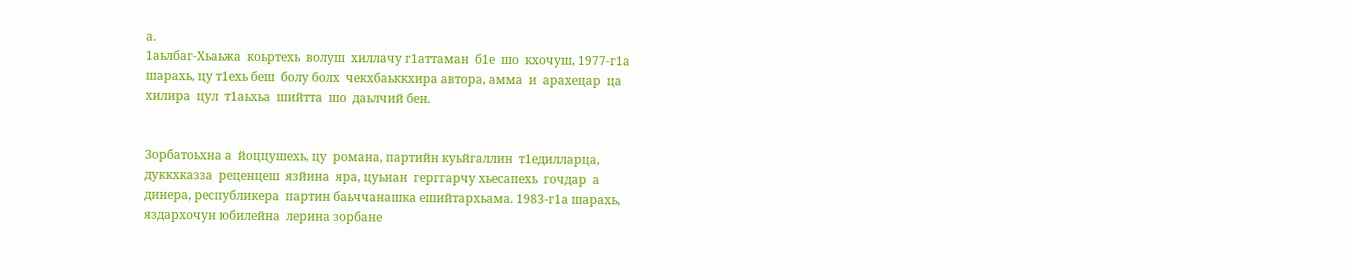а.
1аьлбаг-Хьаьжа  коьртехь  волуш  хиллачу г1аттаман  б1е  шо  кхочуш, 1977-г1а
шарахь, цу т1ехь беш  болу болх  чекхбаьккхира автора, амма  и  арахецар  ца
хилира  цул  т1аьхьа  шийтта  шо  даьлчий бен.


Зорбатоьхна а  йоццушехь, цу  романа, партийн куьйгаллин  т1едилларца,
дуккхказза  реценцеш  язйина  яра, цуьнан  герггарчу хьесапехь  гочдар  а
динера, республикера  партин баьччанашка ешийтархьама. 1983-г1а шарахь,
яздархочун юбилейна  лерина зорбане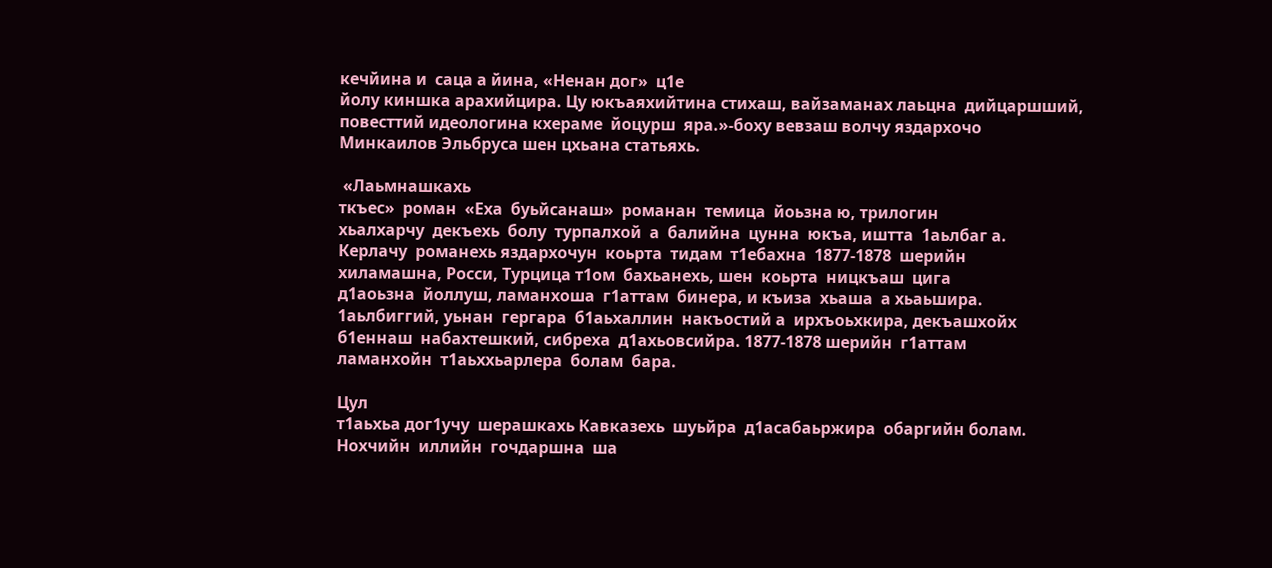кечйина и  саца а йина, «Ненан дог»  ц1е
йолу киншка арахийцира. Цу юкъаяхийтина стихаш, вайзаманах лаьцна  дийцаршший,
повесттий идеологина кхераме  йоцурш  яра.»-боху вевзаш волчу яздархочо
Минкаилов Эльбруса шен цхьана статьяхь.

 «Лаьмнашкахь
ткъес»  роман  «Еха  буьйсанаш»  романан  темица  йоьзна ю, трилогин
хьалхарчу  декъехь  болу  турпалхой  а  балийна  цунна  юкъа, иштта  1аьлбаг а.
Керлачу  романехь яздархочун  коьрта  тидам  т1ебахна  1877-1878  шерийн
хиламашна, Росси, Турцица т1ом  бахьанехь, шен  коьрта  ницкъаш  цига
д1аоьзна  йоллуш, ламанхоша  г1аттам  бинера, и къиза  хьаша  а хьаьшира.
1аьлбиггий, уьнан  гергара  б1аьхаллин  накъостий а  ирхъоьхкира, декъашхойх
б1еннаш  набахтешкий, сибреха  д1ахьовсийра. 1877-1878 шерийн  г1аттам
ламанхойн  т1аьххьарлера  болам  бара.

Цул
т1аьхьа дог1учу  шерашкахь Кавказехь  шуьйра  д1асабаьржира  обаргийн болам.
Нохчийн  иллийн  гочдаршна  ша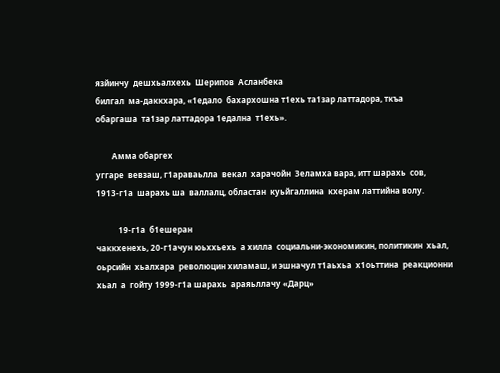язйинчу  дешхьалхехь  Шерипов  Асланбека
билгал  ма-даккхара, «1едало  бахархошна т1ехь та1зар латтадора, ткъа
обаргаша  та1зар латтадора 1едална  т1ехь».

        Амма обаргех
уггаре  вевзаш, г1араваьлла  векал  харачойн  Зеламха вара, итт шарахь  сов,
1913-г1а  шарахь ша  валлалц, областан  куьйгаллина  кхерам латтийна волу.

           19-г1а  б1ешеран
чаккхенехь, 20-г1ачун юьххьехь  а хилла  социальни-экономикин, политикин  хьал,
оьрсийн  хьалхара  революцин хиламаш, и эшначул т1аьхьа  х1оьттина  реакционни
хьал  а  гойту 1999-г1а шарахь  араяьллачу «Дарц»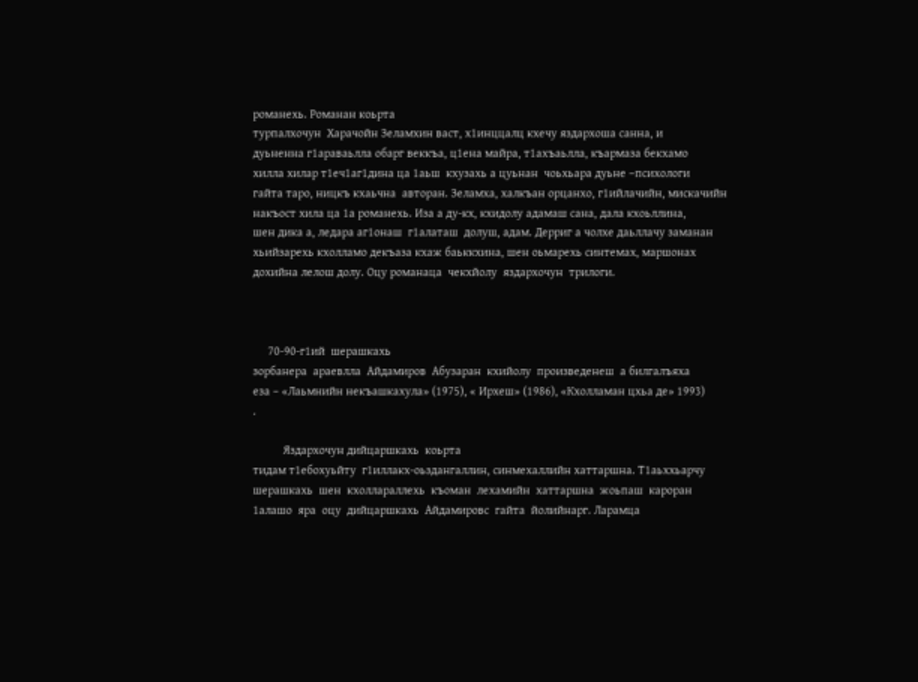романехь. Романан коьрта
турпалхочун  Харачойн Зеламхин васт, х1инццалц кхечу яздархоша санна, и
дуьненна г1араваьлла обарг веккъа, ц1ена майра, т1ахъаьлла, къармаза бекхамо
хилла хилар т1еч1аг1дина ца 1аьш  кхузахь а цуьнан  чоьхьара дуьне –психологи
гайта таро, ницкъ кхаьчна  авторан. Зеламха, халкъан орцанхо, г1ийлачийн, мискачийн
накъост хила ца 1а романехь. Иза а ду-кх, кхидолу адамаш сана, дала кхоьллина,
шен дика а, ледара аг1онаш  г1алаташ  долуш, адам. Дерриг а чолхе даьллачу заманан
хьийзарехь кхолламо декъаза кхаж баьккхина, шен оьмарехь синтемах, маршонах
дохийна лелош долу. Оцу романаца  чекхйолу  яздархочун  трилоги.



     70-90-г1ий  шерашкахь
зорбанера  араевлла  Айдамиров  Абузаран  кхийолу  произведенеш  а билгалъяха
еза – «Лаьмнийн некъашкахула» (1975), « Ирхеш» (1986), «Кхолламан цхьа де» 1993)
.

          Яздархочун дийцаршкахь  коьрта
тидам т1ебохуьйту  г1иллакх-оьздангаллин, синмехаллийн хаттаршна. Т1аьххьарчу
шерашкахь  шен  кхоллараллехь  къоман  лехамийн  хаттаршна  жоьпаш  кароран
1алашо  яра  оцу  дийцаршкахь  Айдамировс  гайта  йолийнарг. Ларамца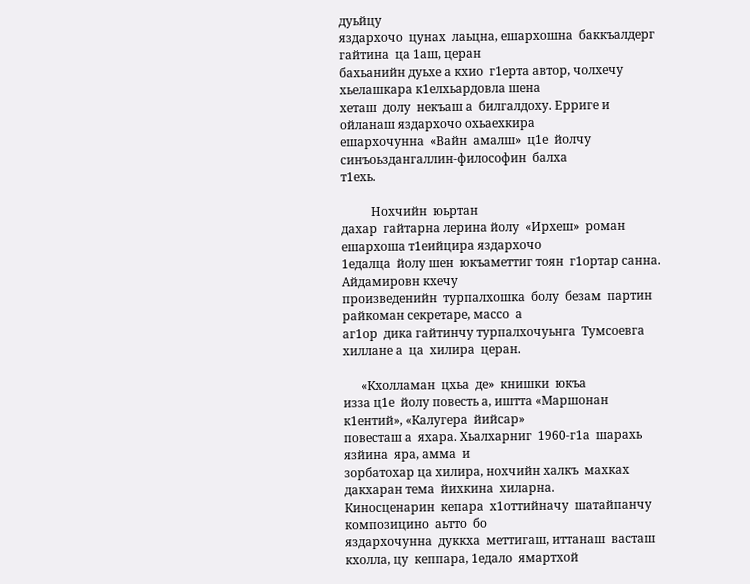дуьйцу
яздархочо  цунах  лаьцна, ешархошна  баккъалдерг  гайтина  ца 1аш, церан
бахьанийн дуьхе а кхио  г1ерта автор, чолхечу хьелашкара к1елхьардовла шена
хеташ  долу  некъаш а  билгалдоху. Ерриге и ойланаш яздархочо охьаехкира
ешархочунна  «Вайн  амалш»  ц1е  йолчу  синъоьздангаллин-философин  балха
т1ехь.

          Нохчийн  юьртан
дахар  гайтарна лерина йолу  «Ирхеш»  роман ешархоша т1еийцира яздархочо
1едалца  йолу шен  юкъаметтиг тоян  г1ортар санна. Айдамировн кхечу
произведенийн  турпалхошка  болу  безам  партин райкоман секретаре, массо  а
аг1ор  дика гайтинчу турпалхочуьнга  Тумсоевга хиллане а  ца  хилира  церан.

      «Кхолламан  цхьа  де»  книшки  юкъа
изза ц1е  йолу повесть а, иштта «Маршонан  к1ентий», «Калугера  йийсар»
повесташ а  яхара. Хьалхарниг  1960-г1а  шарахь  язйина  яра, амма  и
зорбатохар ца хилира, нохчийн халкъ  махках дакхаран тема  йихкина  хиларна.
Киносценарин  кепара  х1оттийначу  шатайпанчу  композицино  аьтто  бо
яздархочунна  дуккха  меттигаш, иттанаш  васташ кхолла, цу  кеппара, 1едало  ямартхой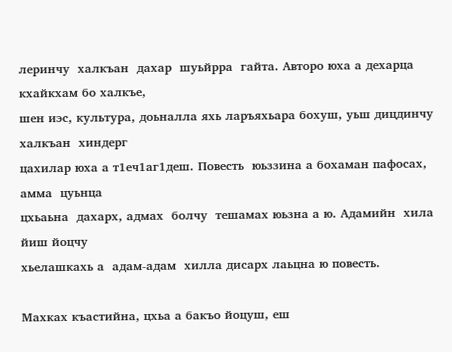леринчу  халкъан  дахар  шуьйрра  гайта. Авторо юха а дехарца кхайкхам бо халкъе,
шен иэс, культура, доьналла яхь ларъяхьара бохуш, уьш дицдинчу халкъан  хиндерг
цахилар юха а т1еч1аг1деш. Повесть  юьззина а бохаман пафосах, амма  цуьнца
цхьаьна  дахарх, адмах  болчу  тешамах юьзна а ю. Адамийн  хила  йиш йоцчу
хьелашкахь а  адам-адам  хилла дисарх лаьцна ю повесть.

Махках къастийна, цхьа а бакъо йоцуш, еш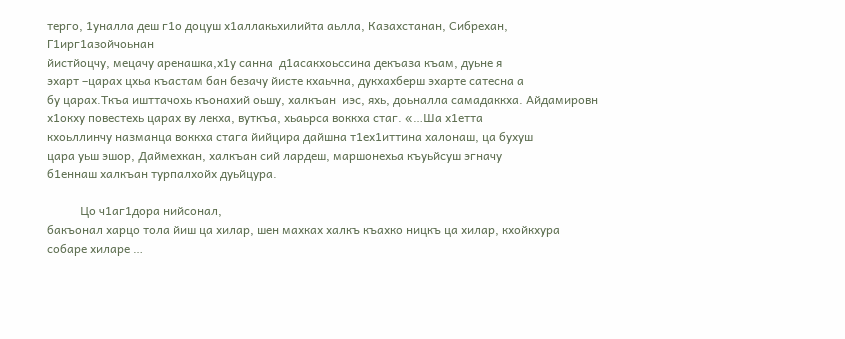терго, 1уналла деш г1о доцуш х1аллакьхилийта аьлла, Казахстанан, Сибрехан, Г1ирг1азойчоьнан
йистйоцчу, мецачу аренашка,х1у санна  д1асакхоьссина декъаза къам, дуьне я
эхарт –царах цхьа къастам бан безачу йисте кхаьчна, дукхахберш эхарте сатесна а
бу царах.Ткъа ишттачохь къонахий оьшу, халкъан  иэс, яхь, доьналла самадаккха. Айдамировн
х1окху повестехь царах ву лекха, вуткъа, хьаьрса воккха стаг. «…Ша х1етта
кхоьллинчу назманца воккха стага йийцира дайшна т1ех1иттина халонаш, ца бухуш
цара уьш эшор, Даймехкан, халкъан сий лардеш, маршонехьа къуьйсуш эгначу
б1еннаш халкъан турпалхойх дуьйцура.

           Цо ч1аг1дора нийсонал,
бакъонал харцо тола йиш ца хилар, шен махках халкъ къахко ницкъ ца хилар, кхойкхура
собаре хиларе …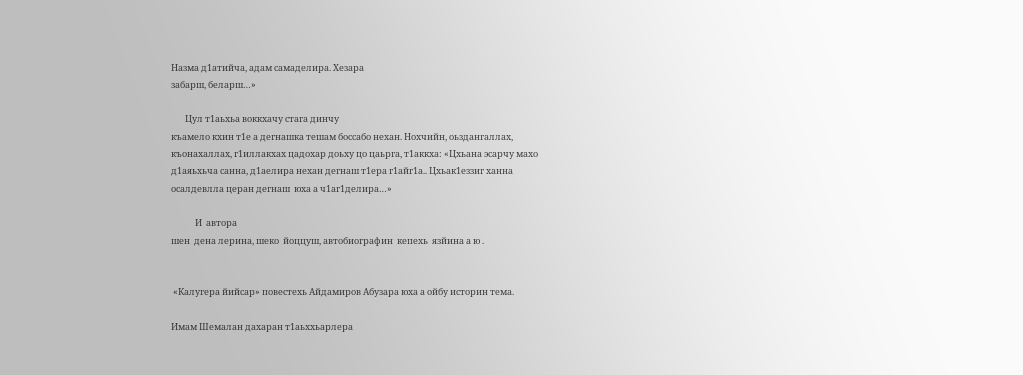Назма д1атийча, адам самаделира. Хезара
забарш, беларш…»

       Цул т1аьхьа воккхачу стага динчу
къамело кхин т1е а дегнашка тешам боссабо нехан. Нохчийн, оьздангаллах,
къонахаллах, г1иллакхах цадохар доьху цо цаьрга, т1аккха: «Цхьана эсарчу махо
д1аяьхьча санна, д1аелира нехан дегнаш т1ера г1айг1а.. Цхьак1еззиг ханна
осалдевлла церан дегнаш  юха а ч1аг1делира…»

            И  автора
шен  дена лерина, шеко  йоццуш, автобиографин  кепехь  язйина а ю .


 «Калугера йийсар» повестехь Айдамиров Абузара юха а ойбу историн тема.

Имам Шемалан дахаран т1аьххьарлера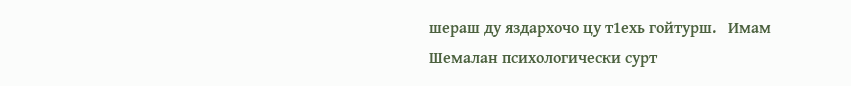шераш ду яздархочо цу т1ехь гойтурш.   Имам Шемалан психологически сурт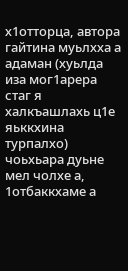х1отторца, автора гайтина муьлхха а адаман (хуьлда иза мог1арера стаг я
халкъашлахь ц1е яьккхина турпалхо) чоьхьара дуьне мел чолхе а, 1отбаккхаме а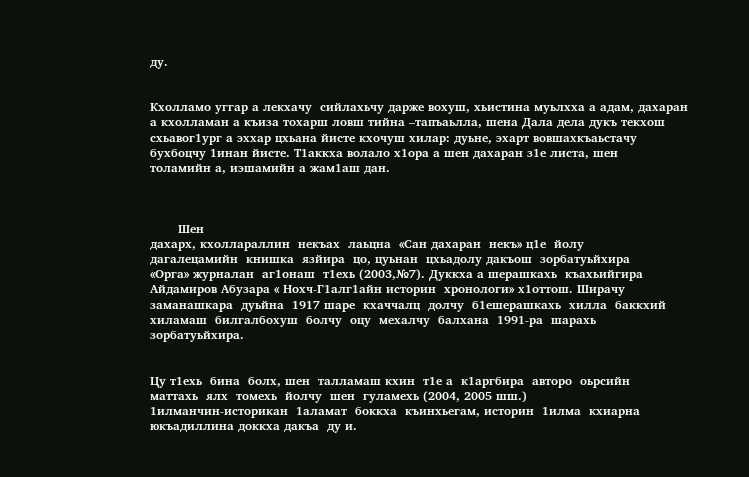ду.


Кхолламо уггар а лекхачу  сийлахьчу дарже вохуш, хьистина муьлхха а адам, дахаран
а кхолламан а къиза тохарш ловш тийна –тапъаьлла, шена Дала дела дукъ текхош
схьавог1ург а эххар цхьана йисте кхочуш хилар: дуьне, эхарт вовшахкъаьстачу
бухбоцчу 1инан йисте. Т1аккха волало х1ора а шен дахаран з1е листа, шен
толамийн а, иэшамийн а жам1аш дан.



       Шен
дахарх, кхоллараллин  некъах  лаьцна  «Сан дахаран  некъ» ц1е  йолу
дагалецамийн  книшка  язйира  цо, цуьнан  цхьадолу дакъош  зорбатуьйхира
«Орга» журналан  аг1онаш  т1ехь (2003,№7). Дуккха а шерашкахь  къахьийгира
Айдамиров Абузара « Нохч-Г1алг1айн историн  хронологи» х1оттош. Ширачу
заманашкара  дуьйна  1917 шаре  кхаччалц  долчу  б1ешерашкахь  хилла  баккхий
хиламаш  билгалбохуш  болчу  оцу  мехалчу  балхана  1991-ра  шарахь
зорбатуьйхира.


Цу т1ехь  бина  болх, шен  талламаш кхин  т1е а  к1аргбира  авторо  оьрсийн
маттахь  ялх  томехь  йолчу  шен  гуламехь (2004, 2005 шш.)
1илманчин-историкан  1аламат  боккха  къинхьегам, историн  1илма  кхиарна
юкъадиллина доккха дакъа  ду и.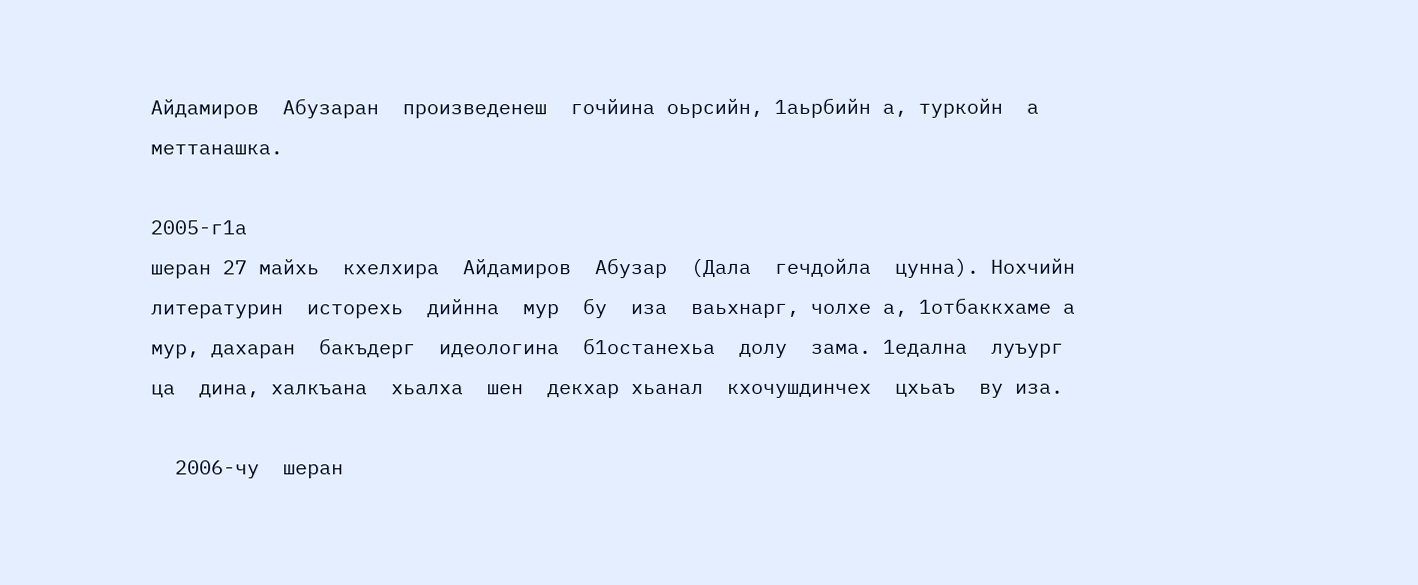Айдамиров  Абузаран  произведенеш  гочйина оьрсийн, 1аьрбийн а, туркойн  а
меттанашка.

2005-г1а
шеран 27 майхь  кхелхира  Айдамиров  Абузар  (Дала  гечдойла  цунна). Нохчийн
литературин  исторехь  дийнна  мур  бу  иза  ваьхнарг, чолхе а, 1отбаккхаме а
мур, дахаран  бакъдерг  идеологина  б1останехьа  долу  зама. 1едална  луъург
ца  дина, халкъана  хьалха  шен  декхар хьанал  кхочушдинчех  цхьаъ  ву иза.

  2006-чу  шеран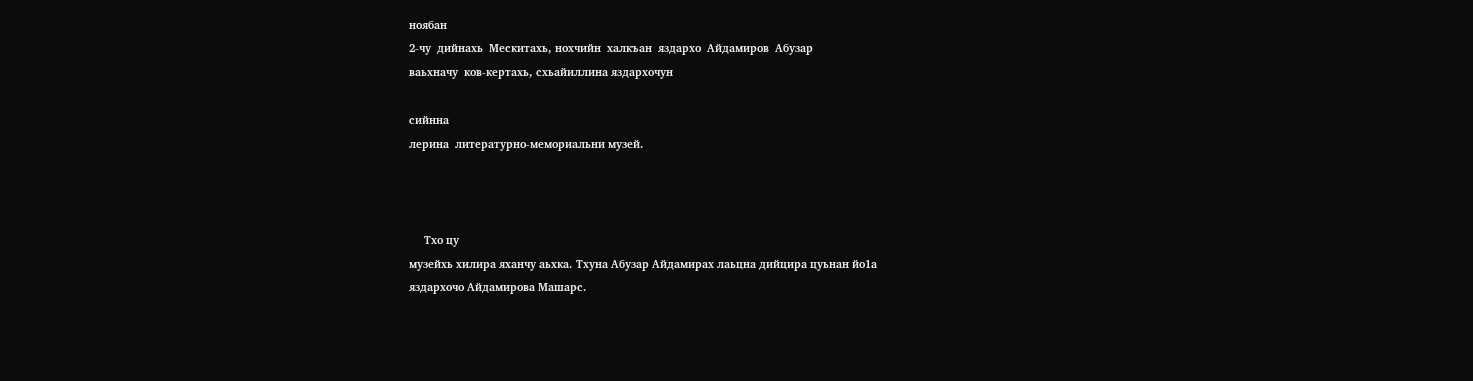ноябан
2-чу  дийнахь  Мескитахь, нохчийн  халкъан  яздархо  Айдамиров  Абузар
ваьхначу  ков-кертахь, схьайиллина яздархочун

сийнна
лерина  литературно-мемориальни музей.



     Тхо цу
музейхь хилира яханчу аьхка. Тхуна Абузар Айдамирах лаьцна дийцира цуьнан йо1а
яздархочо Айдамирова Машарс.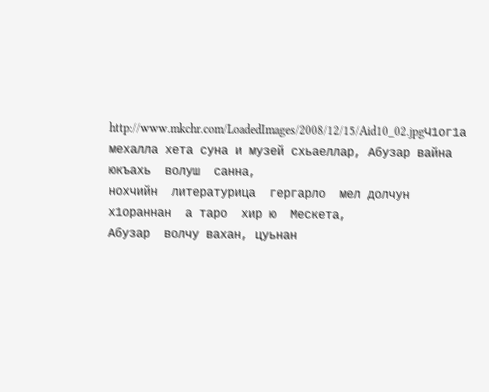http://www.mkchr.com/LoadedImages/2008/12/15/Aid10_02.jpgЧ1ог1а
мехалла хета суна и музей схьаеллар, Абузар вайна  юкъахь  волуш  санна,
нохчийн  литературица  гергарло  мел долчун  х1ораннан  а таро  хир ю  Мескета,
Абузар  волчу вахан, цуьнан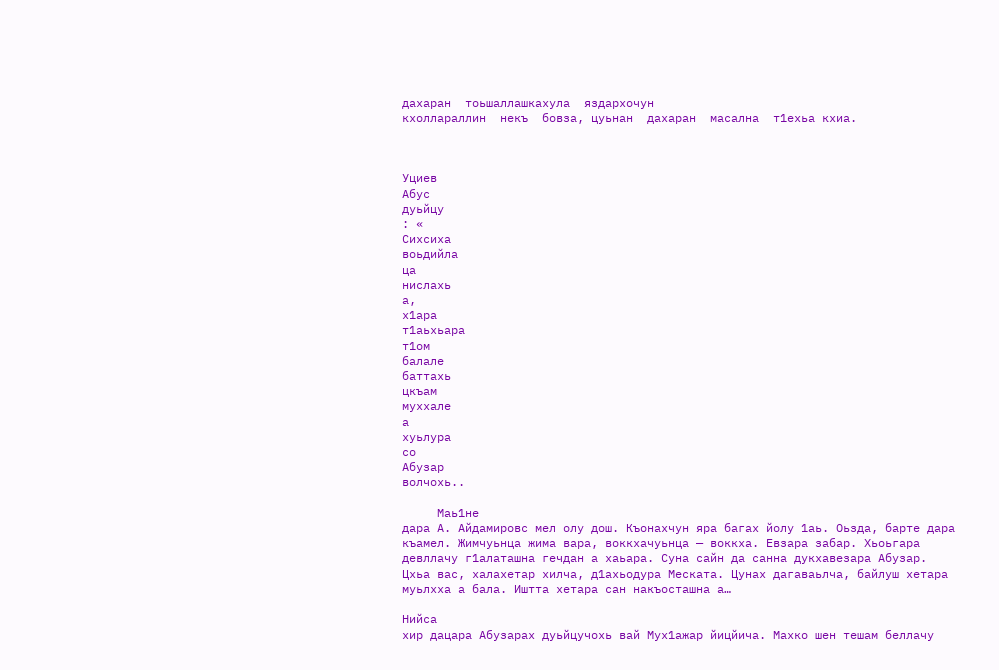дахаран  тоьшаллашкахула  яздархочун
кхоллараллин  некъ  бовза, цуьнан  дахаран  масална  т1ехьа кхиа.



Уциев
Абус
дуьйцу
: «
Сихсиха
воьдийла
ца
нислахь
а,
х1ара
т1аьхьара
т1ом
балале
баттахь
цкъам
муххале
а
хуьлура
со
Абузар
волчохь..

     Маь1не
дара А. Айдамировс мел олу дош. Къонахчун яра багах йолу 1аь. Оьзда, барте дара
къамел. Жимчуьнца жима вара, воккхачуьнца — воккха. Евзара забар. Хьоьгара
девллачу г1алаташна гечдан а хаьара. Суна сайн да санна дукхавезара Абузар.
Цхьа вас, халахетар хилча, д1ахьодура Меската. Цунах дагаваьлча, байлуш хетара
муьлхха а бала. Иштта хетара сан накъосташна а…

Нийса
хир дацара Абузарах дуьйцучохь вай Мух1ажар йицйича. Махко шен тешам беллачу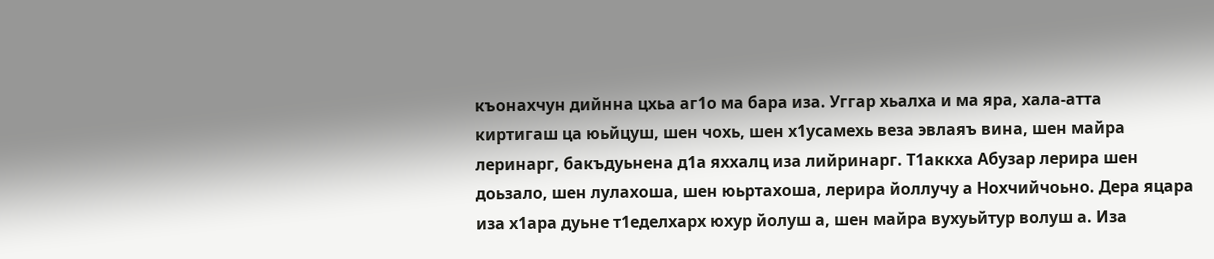къонахчун дийнна цхьа аг1о ма бара иза. Уггар хьалха и ма яра, хала-атта
киртигаш ца юьйцуш, шен чохь, шен х1усамехь веза эвлаяъ вина, шен майра
леринарг, бакъдуьнена д1а яххалц иза лийринарг. Т1аккха Абузар лерира шен
доьзало, шен лулахоша, шен юьртахоша, лерира йоллучу а Нохчийчоьно. Дера яцара
иза х1ара дуьне т1еделхарх юхур йолуш а, шен майра вухуьйтур волуш а. Иза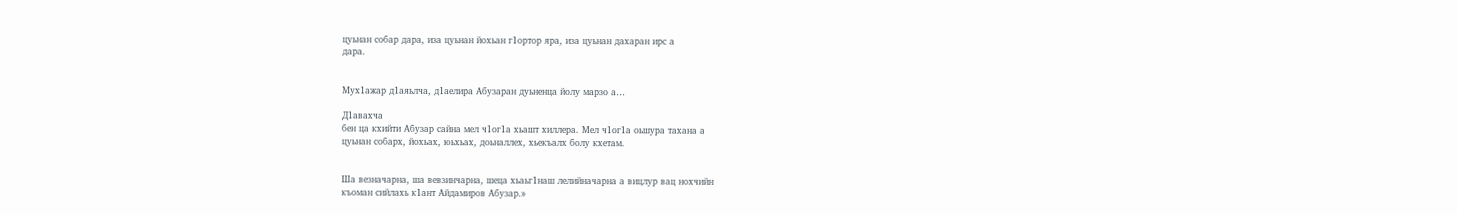цуьнан собар дара, иза цуьнан йохьан г1ортор яра, иза цуьнан дахаран ирс а
дара.


Мух1ажар д1аяьлча, д1аелира Абузаран дуьненца йолу марзо а…

Д1авахча
бен ца кхийти Абузар сайна мел ч1ог1а хьашт хиллера. Мел ч1ог1а оьшура тахана а
цуьнан собарх, йохьах, юьхьах, доьналлех, хьекъалх болу кхетам.


Ша везначарна, ша вевзинчарна, шеца хьаьг1наш лелийначарна а вицлур вац нохчийн
къоман сийлахь к1ант Айдамиров Абузар.»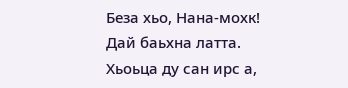Беза хьо, Нана-мохк!
Дай баьхна латта.
Хьоьца ду сан ирс а,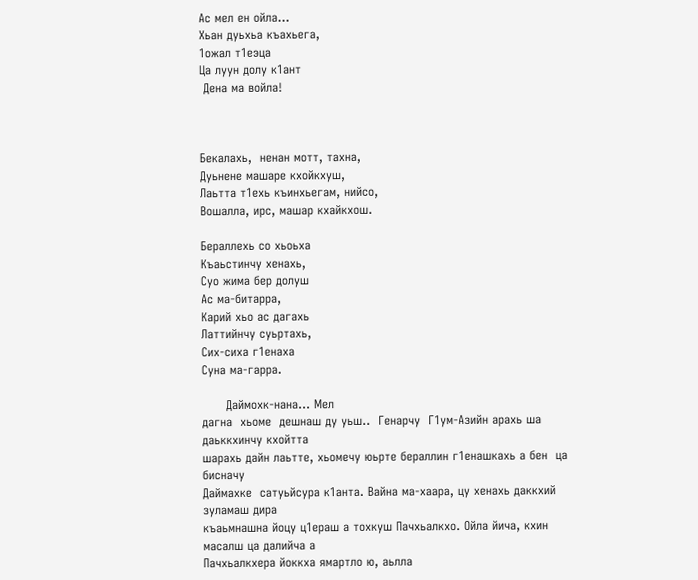Ас мел ен ойла...
Хьан дуьхьа къахьега,
1ожал т1еэца
Ца луун долу к1ант
 Дена ма войла!



Бекалахь,  ненан мотт, тахна,
Дуьнене машаре кхойкхуш,
Лаьтта т1ехь къинхьегам, нийсо,
Вошалла, ирс, машар кхайкхош.

Бераллехь со хьоьха
Къаьстинчу хенахь,
Суо жима бер долуш
Ас ма-битарра,
Карий хьо ас дагахь
Латтийнчу суьртахь,
Сих-сиха г1енаха
Суна ма-гарра.

      Даймохк-нана… Мел
дагна  хьоме  дешнаш ду уьш..  Генарчу  Г1ум-Азийн арахь ша даьккхинчу кхойтта
шарахь дайн лаьтте, хьомечу юьрте бераллин г1енашкахь а бен  ца бисначу
Даймахке  сатуьйсура к1анта. Вайна ма-хаара, цу хенахь даккхий зуламаш дира
къаьмнашна йоцу ц1ераш а тохкуш Пачхьалкхо. Ойла йича, кхин масалш ца далийча а
Пачхьалкхера йоккха ямартло ю, аьлла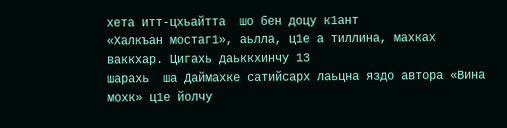хета итт-цхьайтта  шо бен доцу к1ант
«Халкъан мостаг1», аьлла, ц1е а тиллина, махках  ваккхар. Цигахь даьккхинчу 13
шарахь  ша Даймахке сатийсарх лаьцна яздо автора «Вина мохк» ц1е йолчу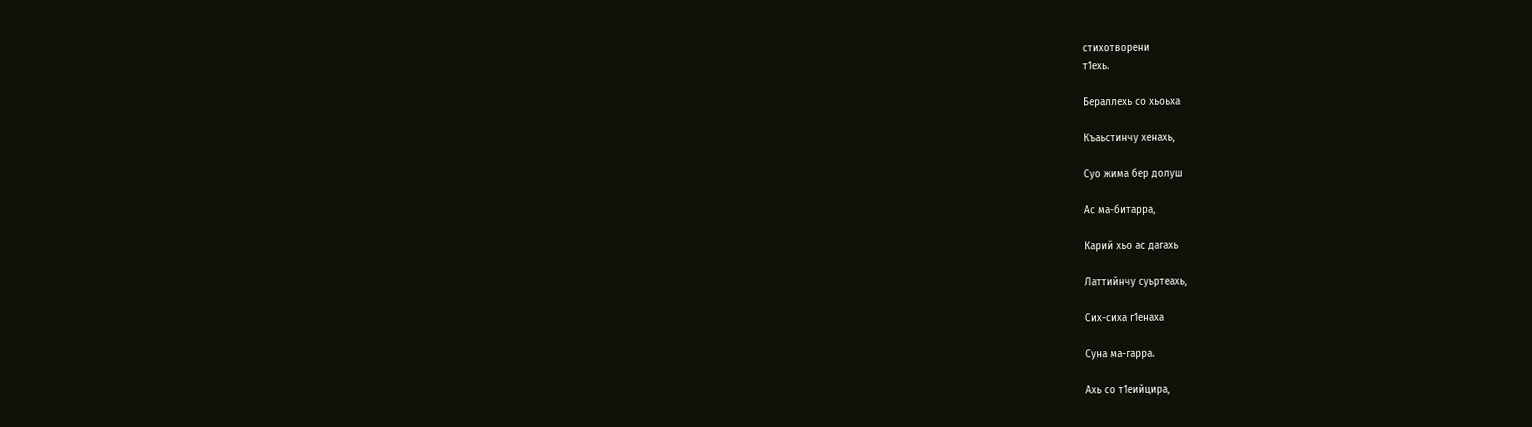стихотворени
т1ехь.

Бераллехь со хьоьха

Къаьстинчу хенахь,

Суо жима бер долуш

Ас ма-битарра,

Карий хьо ас дагахь

Латтийнчу суьртеахь,

Сих-сиха г1енаха

Суна ма-гарра.

Ахь со т1еийцира,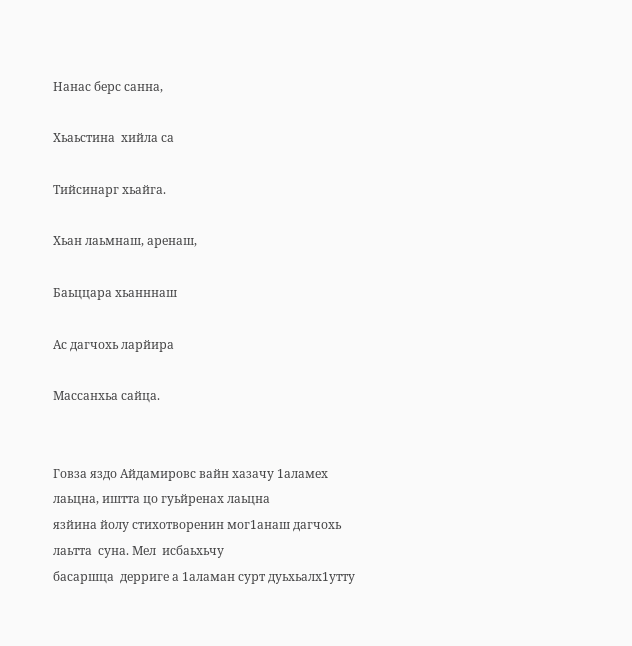Нанас берс санна,

Хьаьстина  хийла са

Тийсинарг хьайга.

Хьан лаьмнаш, аренаш,

Баьццара хьанннаш

Ас дагчохь ларйира

Массанхьа сайца.


Говза яздо Айдамировс вайн хазачу 1аламех  лаьцна, иштта цо гуьйренах лаьцна
язйина йолу стихотворенин мог1анаш дагчохь  лаьтта  суна. Мел  исбаьхьчу
басаршца  дерриге а 1аламан сурт дуьхьалх1утту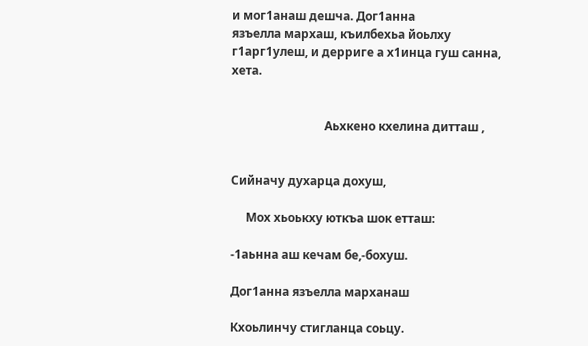и мог1анаш дешча. Дог1анна
язъелла мархаш, къилбехьа йоьлху г1арг1улеш, и дерриге а х1инца гуш санна,
хета.


                               Аьхкено кхелина дитташ ,


Сийначу духарца дохуш,

     Мох хьоькху юткъа шок етташ:

-1аьнна аш кечам бе,-бохуш.

Дог1анна язъелла марханаш

Кхоьлинчу стигланца соьцу.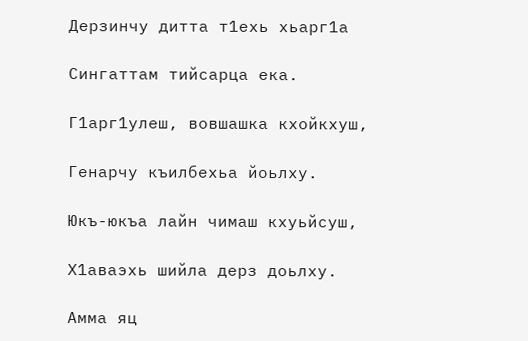Дерзинчу дитта т1ехь хьарг1а

Сингаттам тийсарца ека.

Г1арг1улеш, вовшашка кхойкхуш,

Генарчу къилбехьа йоьлху.

Юкъ-юкъа лайн чимаш кхуьйсуш,

Х1аваэхь шийла дерз доьлху.

Амма яц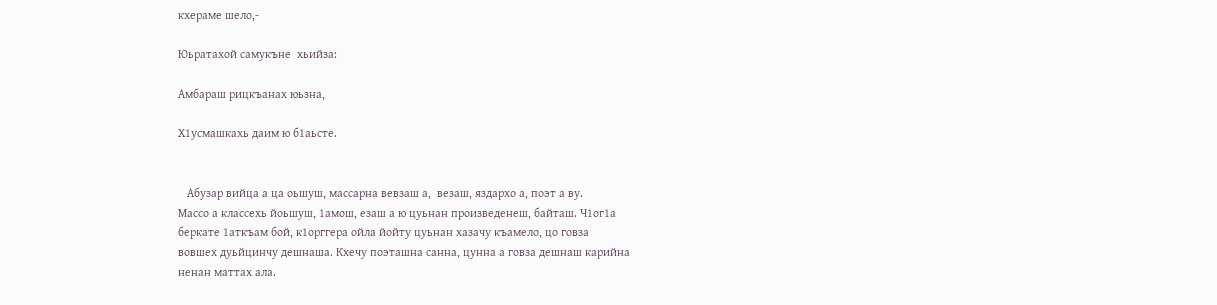кхераме шело,-

Юьратахой самукъне  хьийза:

Амбараш рицкъанах юьзна,

Х1усмашкахь даим ю б1аьсте.


   Абузар вийца а ца оьшуш, массарна вевзаш а,  везаш, яздархо а, поэт а ву.
Массо а классехь йоьшуш, 1амош, езаш а ю цуьнан произведенеш, байташ. Ч1ог1а
беркате 1аткъам бой, к1орггера ойла йойту цуьнан хазачу къамело, цо говза
вовшех дуьйцинчу дешнаша. Кхечу поэташна санна, цунна а говза дешнаш карийна
ненан маттах ала.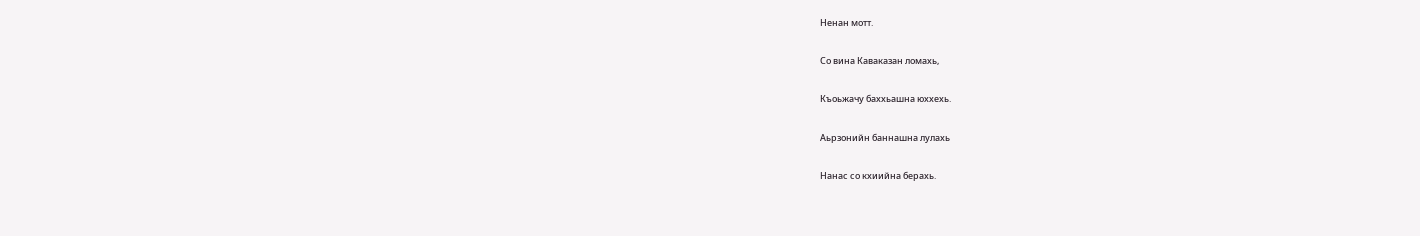Ненан мотт.

Со вина Каваказан ломахь,

Къоьжачу баххьашна юххехь.

Аьрзонийн баннашна лулахь

Нанас со кхиийна берахь.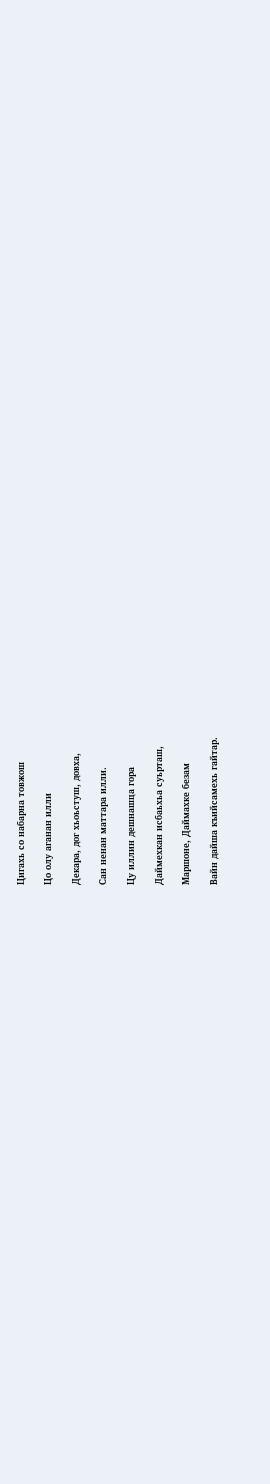Цигахь со набарна товжош

Цо олу аганан илли

Декара, дог хьоьстуш, довха,

Сан ненан маттара илли.

Цу иллин дешнашца гора

Даймехкан исбаьхьа суьрташ,

Маршоне, Даймахке безам

Вайн дайша къийсамехь гайтар.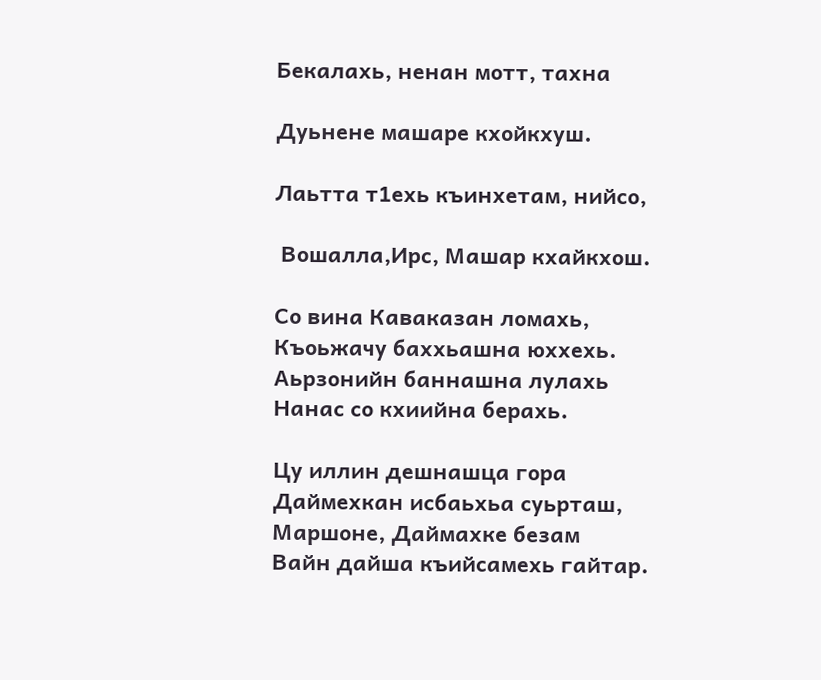Бекалахь, ненан мотт, тахна

Дуьнене машаре кхойкхуш.

Лаьтта т1ехь къинхетам, нийсо,

 Вошалла,Ирс, Машар кхайкхош.

Со вина Каваказан ломахь,
Къоьжачу баххьашна юххехь.
Аьрзонийн баннашна лулахь
Нанас со кхиийна берахь.

Цу иллин дешнашца гора
Даймехкан исбаьхьа суьрташ,
Маршоне, Даймахке безам
Вайн дайша къийсамехь гайтар.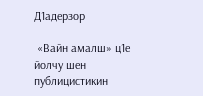Д1адерзор

 «Вайн амалш» ц1е йолчу шен публицистикин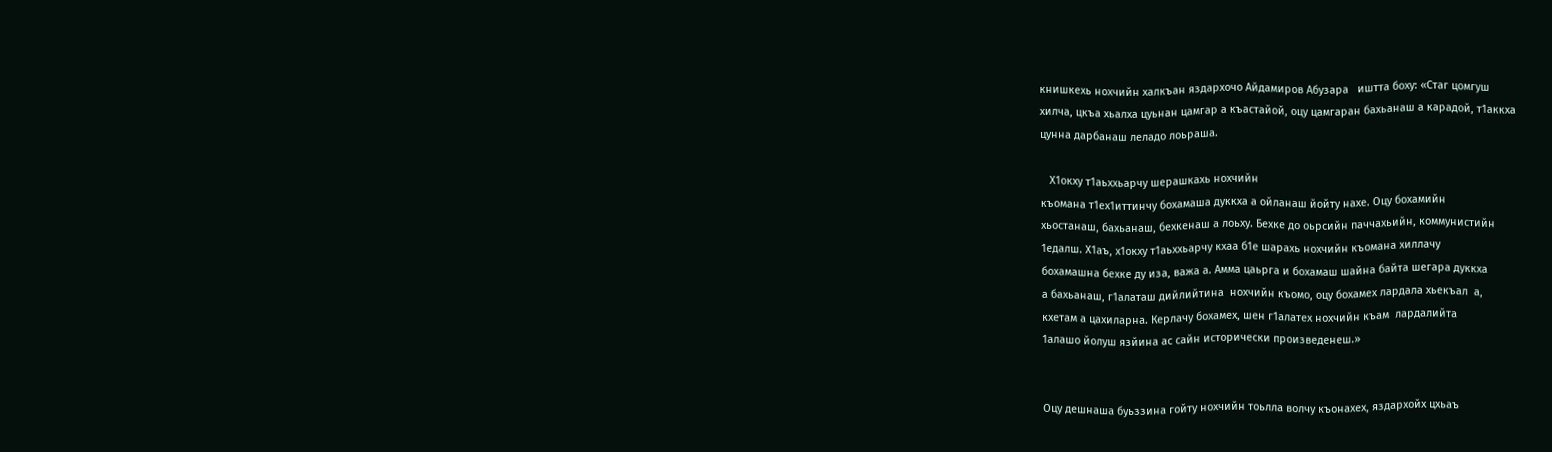книшкехь нохчийн халкъан яздархочо Айдамиров Абузара   иштта боху: «Стаг цомгуш
хилча, цкъа хьалха цуьнан цамгар а къастайой, оцу цамгаран бахьанаш а карадой, т1аккха
цунна дарбанаш леладо лоьраша.

   Х1окху т1аьххьарчу шерашкахь нохчийн
къомана т1ех1иттинчу бохамаша дуккха а ойланаш йойту нахе. Оцу бохамийн
хьостанаш, бахьанаш, бехкенаш а лоьху. Бехке до оьрсийн паччахьийн, коммунистийн
1едалш. Х1аъ, х1окху т1аьххьарчу кхаа б1е шарахь нохчийн къомана хиллачу
бохамашна бехке ду иза, важа а. Амма цаьрга и бохамаш шайна байта шегара дуккха
а бахьанаш, г1алаташ дийлийтина  нохчийн къомо, оцу бохамех лардала хьекъал  а,
кхетам а цахиларна. Керлачу бохамех, шен г1алатех нохчийн къам  лардалийта
1алашо йолуш язйина ас сайн исторически произведенеш.»


Оцу дешнаша буьззина гойту нохчийн тоьлла волчу къонахех, яздархойх цхьаъ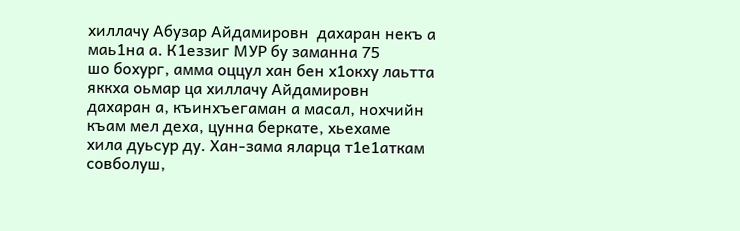хиллачу Абузар Айдамировн  дахаран некъ а маь1на а. К1еззиг МУР бу заманна 75
шо бохург, амма оццул хан бен х1окху лаьтта яккха оьмар ца хиллачу Айдамировн
дахаран а, къинхъегаман а масал, нохчийн къам мел деха, цунна беркате, хьехаме
хила дуьсур ду. Хан-зама яларца т1е1аткам совболуш,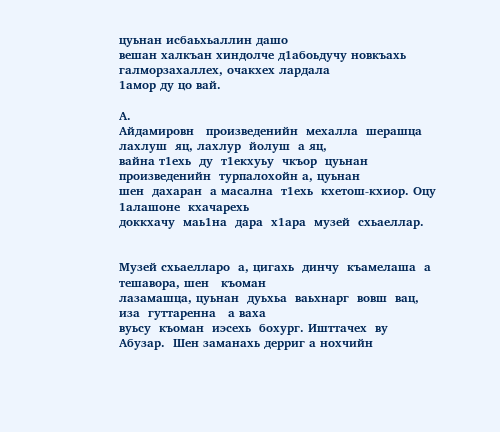цуьнан исбаьхьаллин дашо
вешан халкъан хиндолче д1абоьдучу новкъахь галморзахаллех, очакхех лардала
1амор ду цо вай.

А.
Айдамировн   произведенийн  мехалла  шерашца  лахлуш  яц, лахлур  йолуш  а яц,
вайна т1ехь  ду  т1екхуьу  чкъор  цуьнан  произведенийн  турпалохойн а, цуьнан
шен  дахаран  а масална  т1ехь  кхетош-кхиор. Оцу  1алашоне  кхачарехь
доккхачу  маь1на  дара  х1ара  музей  схьаеллар.


Музей схьаелларо  а, цигахь  динчу  къамелаша  а тешавора, шен   къоман
лазамашца, цуьнан  дуьхьа  ваьхнарг  вовш  вац, иза  гуттаренна   а ваха
вуьсу  къоман  иэсехь  бохург. Ишттачех  ву  Абузар.  Шен заманахь дерриг а нохчийн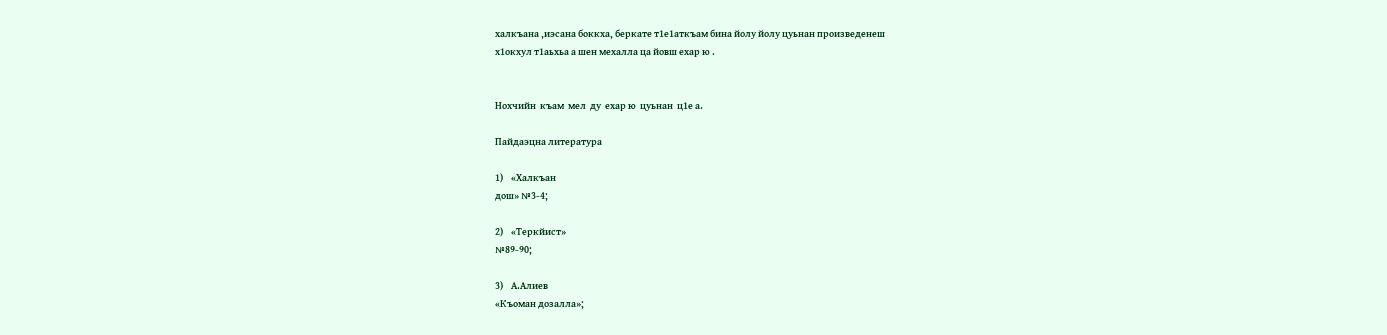халкъана ,иэсана боккха, беркате т1е1аткъам бина йолу йолу цуьнан произведенеш
х1окхул т1аьхьа а шен мехалла ца йовш ехар ю .


Нохчийн  къам  мел  ду  ехар ю  цуьнан  ц1е а.

Пайдаэцна литература

1)    «Халкъан
дош» №3-4;

2)    «Теркйист»
№89-90;

3)    А.Алиев
«Къоман дозалла»;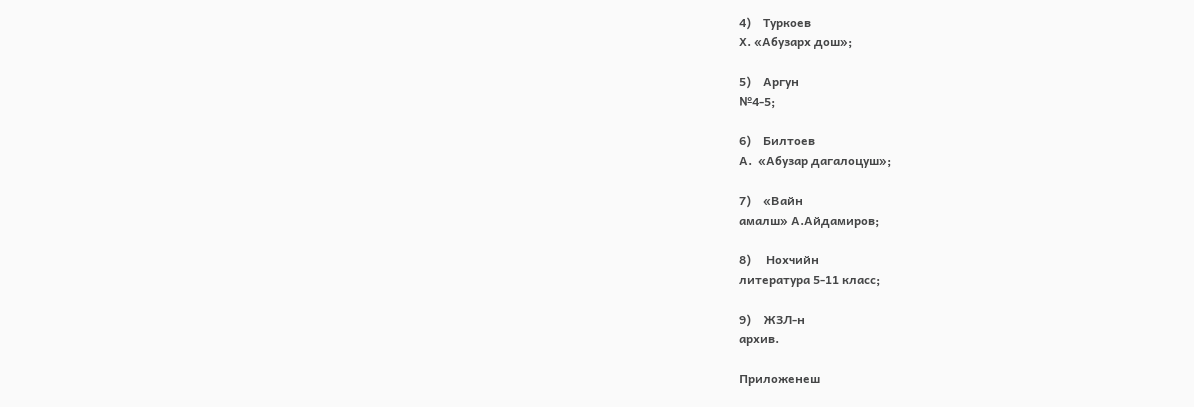4)    Туркоев
Х. «Абузарх дош»;

5)    Аргун
№4-5;

6)    Билтоев
А.  «Абузар дагалоцуш»;

7)    «Вайн
амалш» А.Айдамиров;

8)     Нохчийн
литература 5-11 класс;

9)    ЖЗЛ-н
архив.

Приложенеш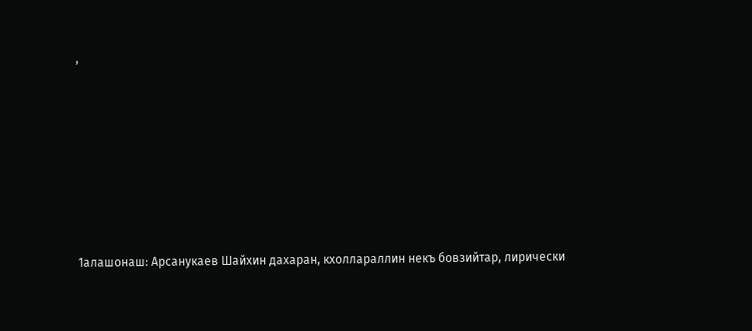,







1алашонаш: Арсанукаев Шайхин дахаран, кхоллараллин некъ бовзийтар, лирически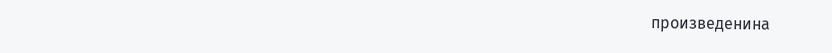произведенина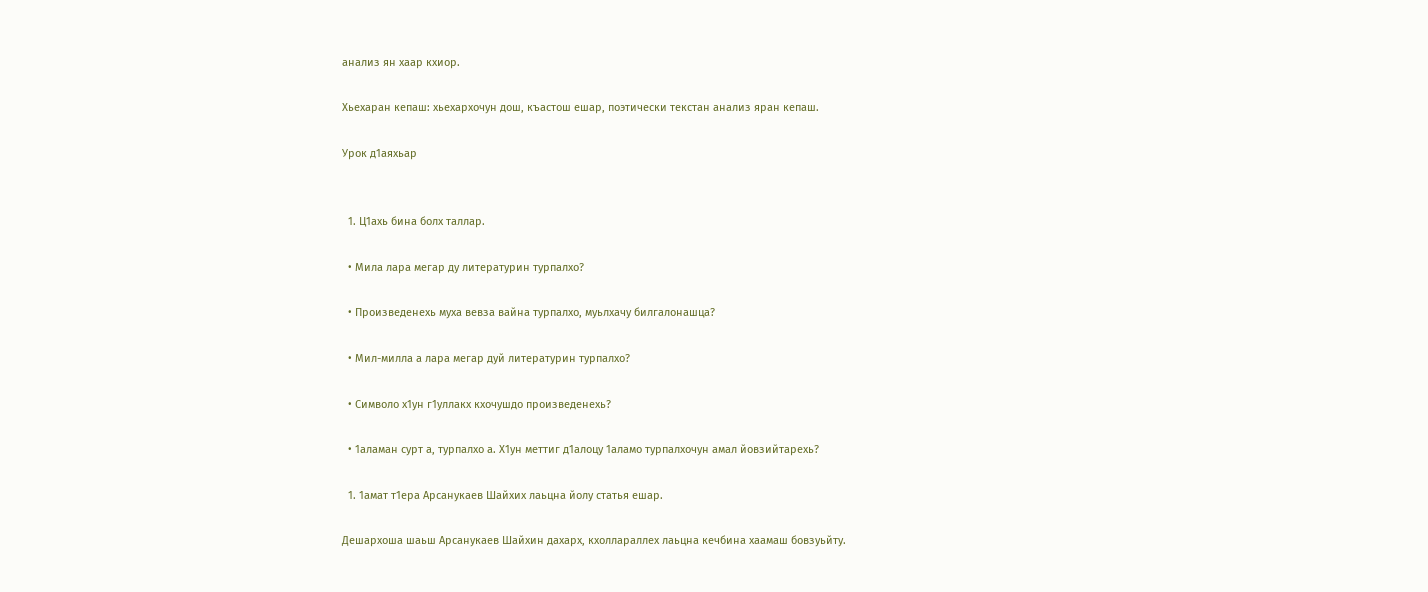анализ ян хаар кхиор.

Хьехаран кепаш: хьехархочун дош, къастош ешар, поэтически текстан анализ яран кепаш.

Урок д1аяхьар


  1. Ц1ахь бина болх таллар.

  • Мила лара мегар ду литературин турпалхо?

  • Произведенехь муха вевза вайна турпалхо, муьлхачу билгалонашца?

  • Мил-милла а лара мегар дуй литературин турпалхо?

  • Символо х1ун г1уллакх кхочушдо произведенехь?

  • 1аламан сурт а, турпалхо а. Х1ун меттиг д1алоцу 1аламо турпалхочун амал йовзийтарехь?

  1. 1амат т1ера Арсанукаев Шайхих лаьцна йолу статья ешар.

Дешархоша шаьш Арсанукаев Шайхин дахарх, кхоллараллех лаьцна кечбина хаамаш бовзуьйту.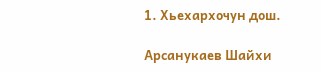1. Хьехархочун дош.

Арсанукаев Шайхи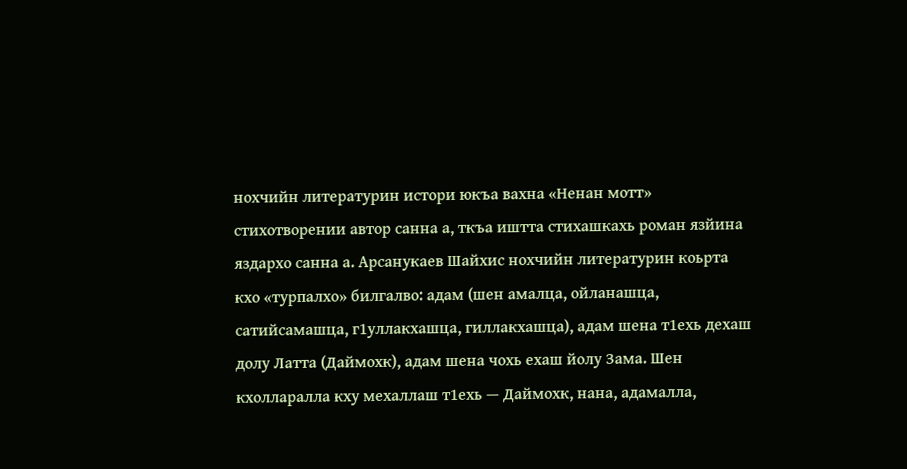нохчийн литературин истори юкъа вахна «Ненан мотт» стихотворении автор санна а, ткъа иштта стихашкахь роман язйина яздархо санна а. Арсанукаев Шайхис нохчийн литературин коьрта кхо «турпалхо» билгалво: адам (шен амалца, ойланашца, сатийсамашца, г1уллакхашца, гиллакхашца), адам шена т1ехь дехаш долу Латта (Даймохк), адам шена чохь ехаш йолу Зама. Шен кхолларалла кху мехаллаш т1ехь — Даймохк, нана, адамалла,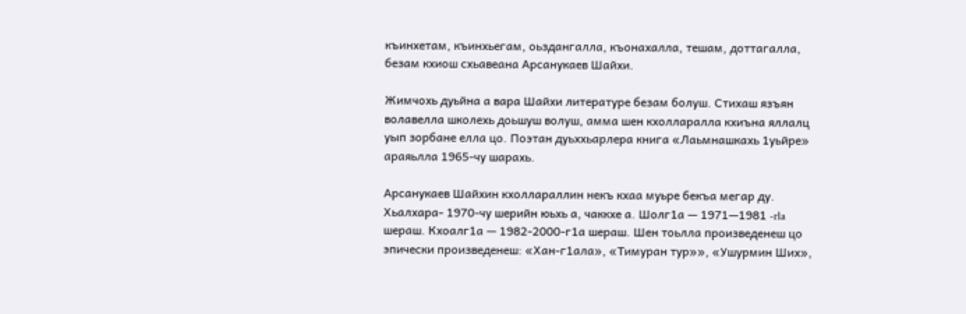къинхетам, къинхьегам, оьздангалла, къонахалла, тешам, доттагалла, безам кхиош схьавеана Арсанукаев Шайхи.

Жимчохь дуьйна а вара Шайхи литературе безам болуш. Стихаш язъян волавелла школехь доьшуш волуш, амма шен кхолларалла кхиъна яллалц уып зорбане елла цо. Поэтан дуьххьарлера книга «Лаьмнашкахь 1уьйре» араяьлла 1965-чу шарахь.

Арсанукаев Шайхин кхоллараллин некъ кхаа муьре бекъа мегар ду. Хьалхара- 1970-чу шерийн юьхь а, чаккхе а. Шолг1а — 1971—1981 -rla шераш. Кхоалг1а — 1982-2000-г1а шераш. Шен тоьлла произведенеш цо эпически произведенеш: «Хан-г1ала», «Тимуран тур»», «Ушурмин Ших»,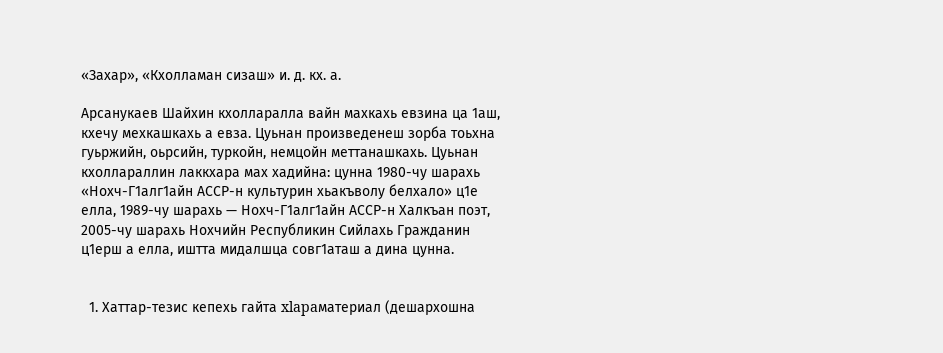«Захар», «Кхолламан сизаш» и. д. кх. а.

Арсанукаев Шайхин кхолларалла вайн махкахь евзина ца 1аш, кхечу мехкашкахь а евза. Цуьнан произведенеш зорба тоьхна гуьржийн, оьрсийн, туркойн, немцойн меттанашкахь. Цуьнан кхоллараллин лаккхара мах хадийна: цунна 1980-чу шарахь «Нохч-Г1алг1айн АССР-н культурин хьакъволу белхало» ц1е елла, 1989-чу шарахь — Нохч-Г1алг1айн АССР-н Халкъан поэт, 2005-чу шарахь Нохчийн Республикин Сийлахь Гражданин ц1ерш а елла, иштта мидалшца совг1аташ а дина цунна.


  1. Хаттар-тезис кепехь гайта xlapaматериал (дешархошна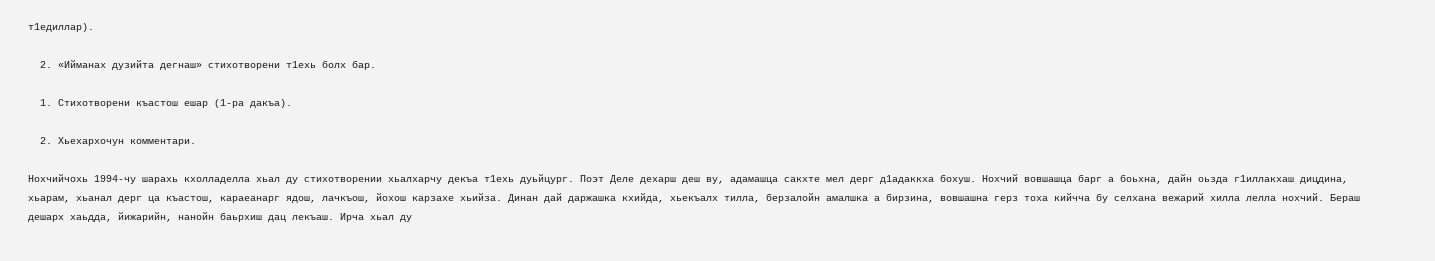т1едиллар).

  2. «Ийманах дузийта дегнаш» стихотворени т1ехь болх бар.

  1. Стихотворени къастош ешар (1-ра дакъа).

  2. Хьехархочун комментари.

Нохчийчохь 1994-чу шарахь кхолладелла хьал ду стихотворении хьалхарчу декъа т1ехь дуьйцург. Поэт Деле дехарш деш ву, адамашца сакхте мел дерг д1адаккха бохуш. Нохчий вовшашца барг а боьхна, дайн оьзда г1иллакхаш дицдина, хьарам, хьанал дерг ца къастош, караеанарг ядош, лачкъош, йохош карзахе хьийза. Динан дай даржашка кхийда, хьекъалх тилла, берзалойн амалшка а бирзина, вовшашна герз тоха кийчча бу селхана вежарий хилла лелла нохчий. Бераш дешарх хаьдда, йижарийн, нанойн баьрхиш дац лекъаш. Ирча хьал ду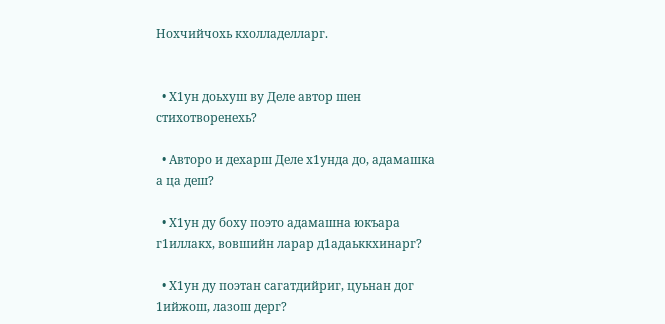Нохчийчохь кхолладелларг.


  • Х1ун доьхуш ву Деле автор шен стихотворенехь?

  • Авторо и дехарш Деле х1унда до, адамашка а ца деш?

  • Х1ун ду боху поэто адамашна юкъара г1иллакх, вовшийн ларар д1адаьккхинарг?

  • Х1ун ду поэтан сагатдийриг, цуьнан дог 1ийжош, лазош дерг?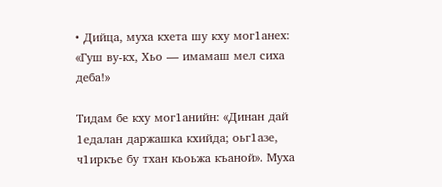• Дийца, муха кхета шу кху мог1анех: «Гуш ву-кх, Хьо — имамаш мел сиха деба!»

Тидам бе кху мог1анийн: «Динан дай 1едалан даржашка кхийда; оьг1азе, ч1иркъе бу тхан кьоьжа къаной». Муха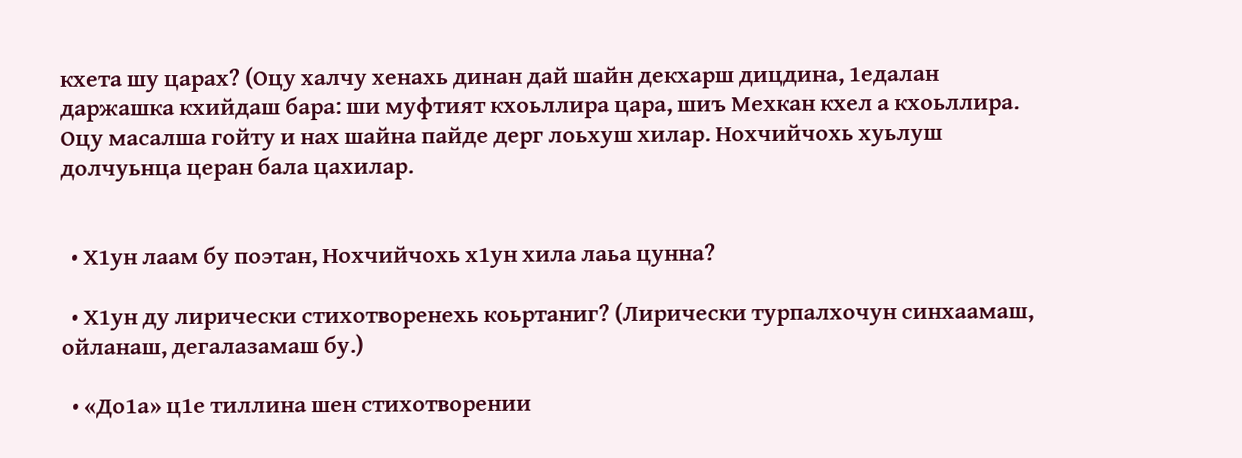кхета шу царах? (Оцу халчу хенахь динан дай шайн декхарш дицдина, 1едалан даржашка кхийдаш бара: ши муфтият кхоьллира цара, шиъ Мехкан кхел а кхоьллира. Оцу масалша гойту и нах шайна пайде дерг лоьхуш хилар. Нохчийчохь хуьлуш долчуьнца церан бала цахилар.


  • Х1ун лаам бу поэтан, Нохчийчохь х1ун хила лаьа цунна?

  • Х1ун ду лирически стихотворенехь коьртаниг? (Лирически турпалхочун синхаамаш, ойланаш, дегалазамаш бу.)

  • «До1а» ц1е тиллина шен стихотворении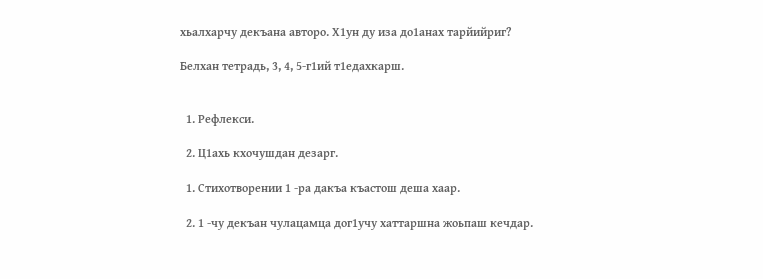хьалхарчу декъана авторо. Х1ун ду иза до1анах тарйийриг?

Белхан тетрадь, 3, 4, 5-г1ий т1едахкарш.


  1. Рефлекси.

  2. Ц1ахь кхочушдан дезарг.

  1. Стихотворении 1 -ра дакъа къастош деша хаар.

  2. 1 -чу декъан чулацамца дог1учу хаттаршна жоьпаш кечдар.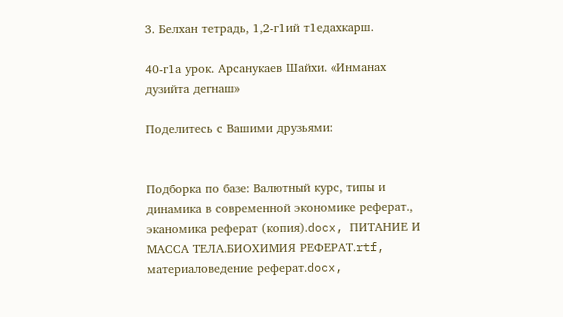3. Белхан тетрадь, 1,2-г1ий т1едахкарш.

40-г1а урок. Арсанукаев Шайхи. «Инманах дузийта дегнаш»

Поделитесь с Вашими друзьями:


Подборка по базе: Валютный курс, типы и динамика в современной экономике реферат., эканомика реферат (копия).docx, ПИТАНИЕ И МАССА ТЕЛА.БИОХИМИЯ РЕФЕРАТ.rtf, материаловедение реферат.docx,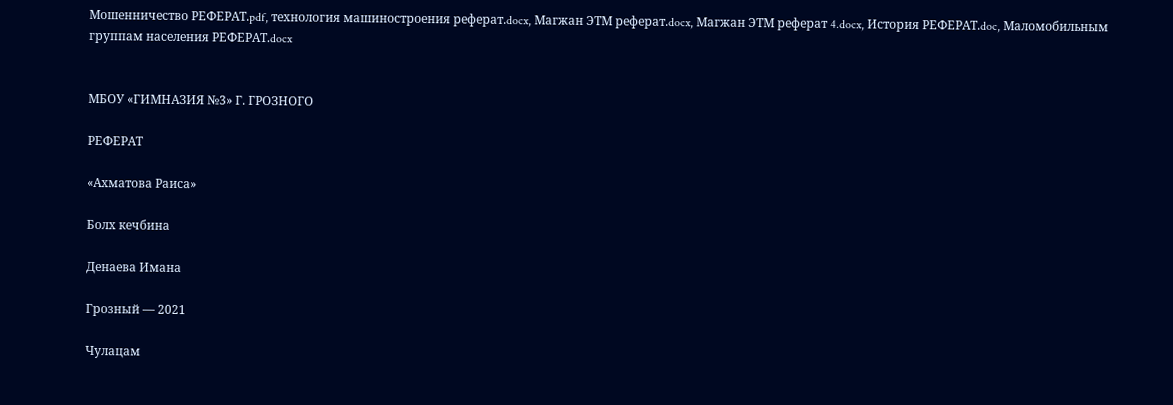Мошенничество РЕФЕРАТ.pdf, технология машиностроения реферат.docx, Магжан ЭТМ реферат.docx, Магжан ЭТМ реферат 4.docx, История РЕФЕРАТ.doc, Маломобильным группам населения РЕФЕРАТ.docx


МБОУ «ГИМНАЗИЯ №3» Г. ГРОЗНОГО

РЕФЕРАТ

«Ахматова Раиса»

Болх кечбина

Денаева Имана

Грозный — 2021

Чулацам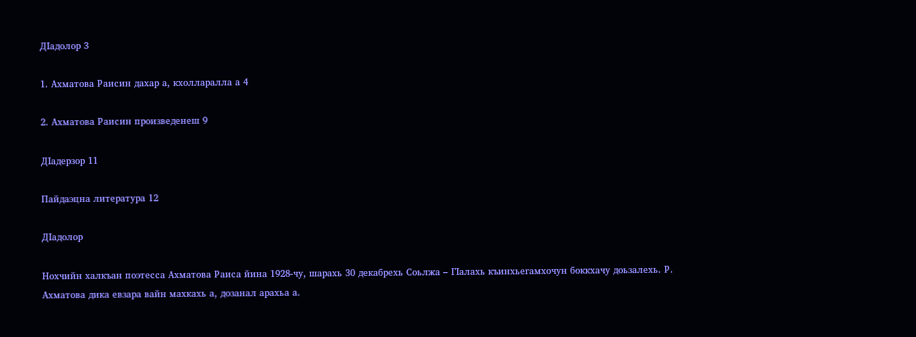ДIадолор 3

1. Ахматова Раисин дахар а, кхолларалла а 4

2. Ахматова Раисин произведенеш 9

ДIадерзор 11

Пайдаэцна литература 12

ДIадолор

Нохчийн халкъан поэтесса Ахматова Раиса йина 1928-чу, шарахь 30 декабрехь Соьлжа – ГIалахь къинхьегамхочун боккхачу доьзалехь. Р. Ахматова дика евзара вайн махкахь а, дозанал арахьа а.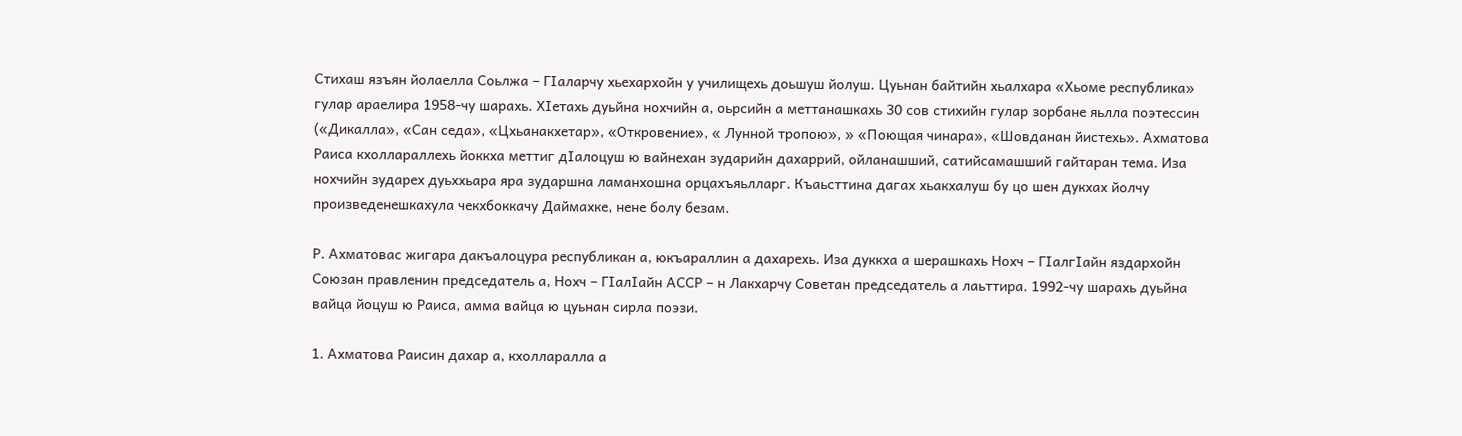Стихаш язъян йолаелла Соьлжа – ГIаларчу хьехархойн у училищехь доьшуш йолуш. Цуьнан байтийн хьалхара «Хьоме республика» гулар араелира 1958-чу шарахь. ХIетахь дуьйна нохчийн а, оьрсийн а меттанашкахь 30 сов стихийн гулар зорбане яьлла поэтессин («Дикалла», «Сан седа», «Цхьанакхетар», «Откровение», « Лунной тропою», » «Поющая чинара», «Шовданан йистехь». Ахматова Раиса кхоллараллехь йоккха меттиг дIалоцуш ю вайнехан зударийн дахаррий, ойланашший, сатийсамашший гайтаран тема. Иза нохчийн зударех дуьххьара яра зударшна ламанхошна орцахъяьлларг. Къаьсттина дагах хьакхалуш бу цо шен дукхах йолчу произведенешкахула чекхбоккачу Даймахке, нене болу безам.

Р. Ахматовас жигара дакъалоцура республикан а, юкъараллин а дахарехь. Иза дуккха а шерашкахь Нохч – ГIалгIайн яздархойн Союзан правленин председатель а, Нохч – ГIалIайн АССР – н Лакхарчу Советан председатель а лаьттира. 1992-чу шарахь дуьйна вайца йоцуш ю Раиса, амма вайца ю цуьнан сирла поэзи.

1. Ахматова Раисин дахар а, кхолларалла а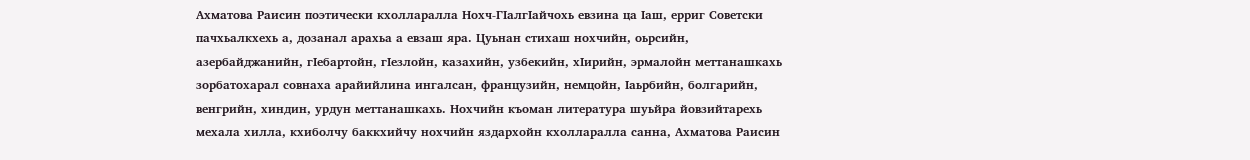Ахматова Раисин поэтически кхолларалла Нохч-ГIалгIайчохь евзина ца Iаш, ерриг Советски пачхьалкхехь а, дозанал арахьа а евзаш яра. Цуьнан стихаш нохчийн, оьрсийн, азербайджанийн, гIебартойн, гIезлойн, казахийн, узбекийн, хIирийн, эрмалойн меттанашкахь зорбатохарал совнаха арайийлина ингалсан, французийн, немцойн, Iаьрбийн, болгарийн, венгрийн, хиндин, урдун меттанашкахь. Нохчийн къоман литература шуьйра йовзийтарехь мехала хилла, кхиболчу баккхийчу нохчийн яздархойн кхолларалла санна, Ахматова Раисин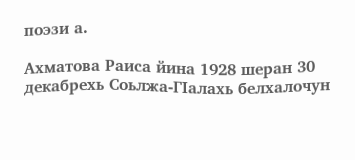поэзи а.

Ахматова Раиса йина 1928 шеран 30 декабрехь Соьлжа-ГIалахь белхалочун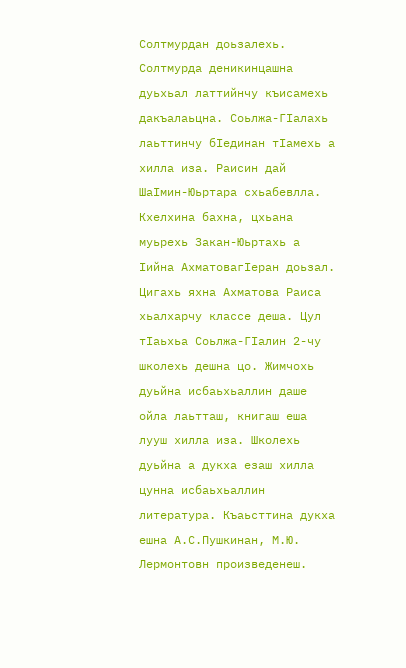Солтмурдан доьзалехь. Солтмурда деникинцашна дуьхьал латтийнчу къисамехь дакъалаьцна. Соьлжа-ГIалахь лаьттинчу бIединан тIамехь а хилла иза. Раисин дай ШаIмин-Юьртара схьабевлла. Кхелхина бахна, цхьана муьрехь Закан-Юьртахь а Iийна АхматовагIеран доьзал. Цигахь яхна Ахматова Раиса хьалхарчу классе деша. Цул тIаьхьа Соьлжа-ГIалин 2-чу школехь дешна цо. Жимчохь дуьйна исбаьхьаллин даше ойла лаьтташ, книгаш еша лууш хилла иза. Школехь дуьйна а дукха езаш хилла цунна исбаьхьаллин литература. Къаьсттина дукха ешна А.С.Пушкинан, М.Ю. Лермонтовн произведенеш.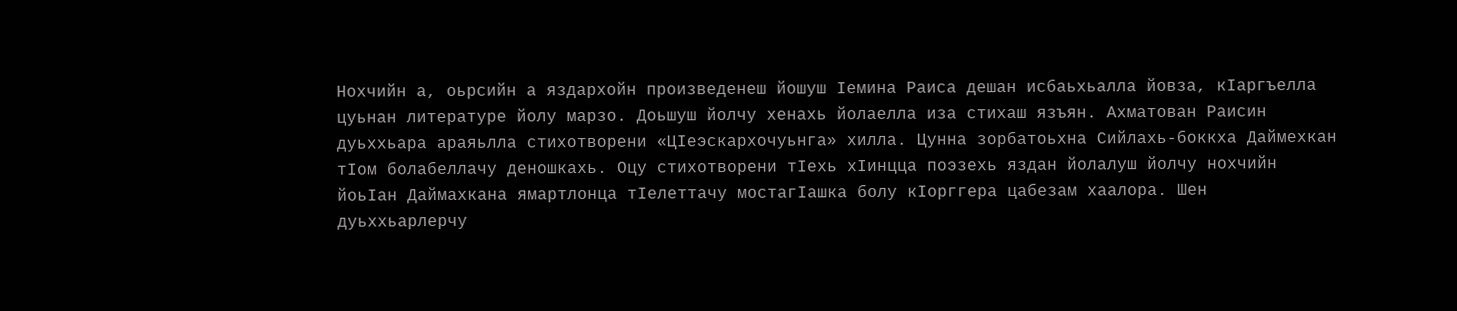Нохчийн а, оьрсийн а яздархойн произведенеш йошуш Iемина Раиса дешан исбаьхьалла йовза, кIаргъелла цуьнан литературе йолу марзо. Доьшуш йолчу хенахь йолаелла иза стихаш язъян. Ахматован Раисин дуьххьара араяьлла стихотворени «ЦIеэскархочуьнга» хилла. Цунна зорбатоьхна Сийлахь-боккха Даймехкан тIом болабеллачу деношкахь. Оцу стихотворени тIехь хIинцца поэзехь яздан йолалуш йолчу нохчийн йоьIан Даймахкана ямартлонца тIелеттачу мостагIашка болу кIорггера цабезам хаалора. Шен дуьххьарлерчу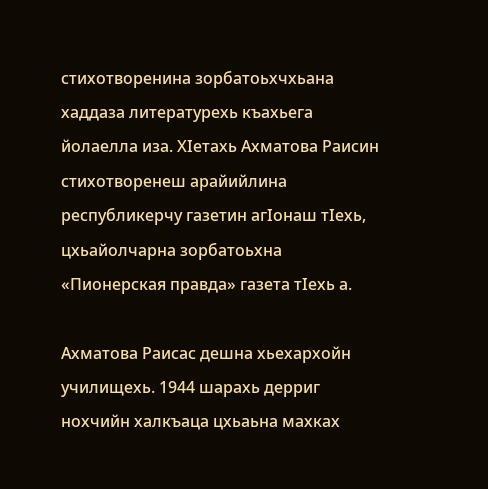стихотворенина зорбатоьхчхьана хаддаза литературехь къахьега йолаелла иза. ХIетахь Ахматова Раисин стихотворенеш арайийлина республикерчу газетин агIонаш тIехь, цхьайолчарна зорбатоьхна «Пионерская правда» газета тIехь а.

Ахматова Раисас дешна хьехархойн училищехь. 1944 шарахь дерриг нохчийн халкъаца цхьаьна махках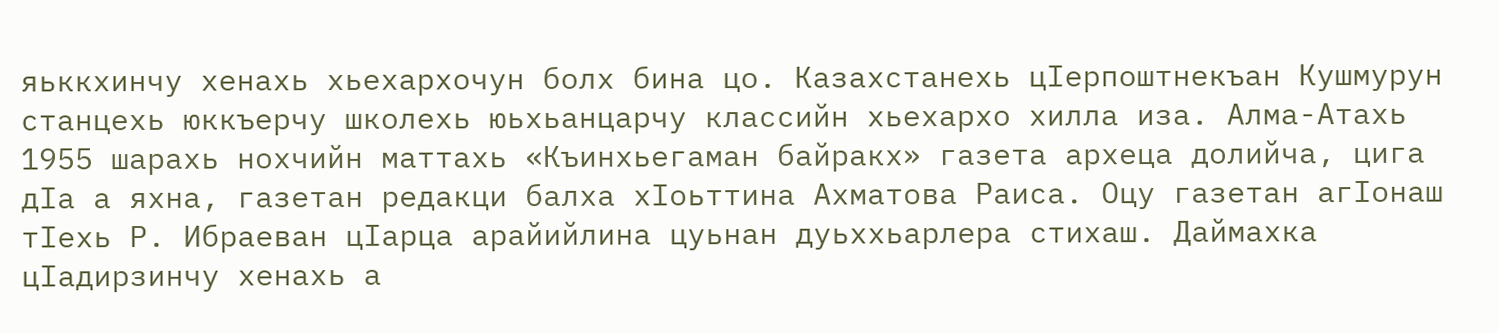яьккхинчу хенахь хьехархочун болх бина цо. Казахстанехь цIерпоштнекъан Кушмурун станцехь юккъерчу школехь юьхьанцарчу классийн хьехархо хилла иза. Алма-Атахь 1955 шарахь нохчийн маттахь «Къинхьегаман байракх» газета археца долийча, цига дIа а яхна, газетан редакци балха хIоьттина Ахматова Раиса. Оцу газетан агIонаш тIехь Р. Ибраеван цIарца арайийлина цуьнан дуьххьарлера стихаш. Даймахка цIадирзинчу хенахь а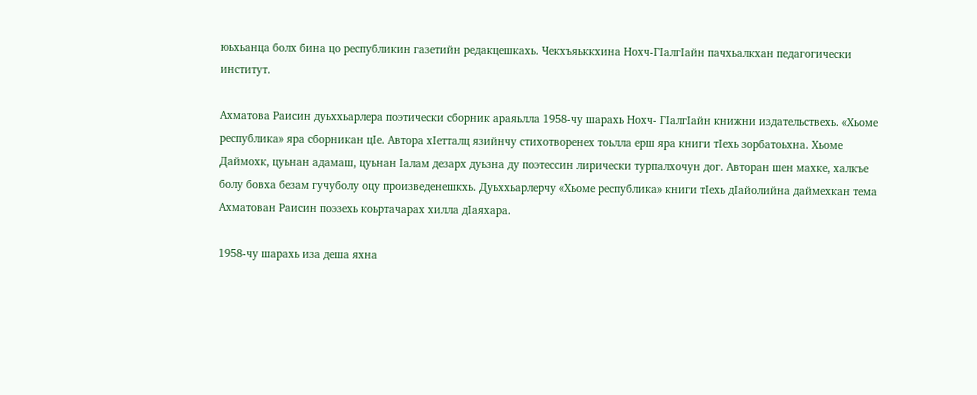юьхьанца болх бина цо республикин газетийн редакцешкахь. Чекхъяьккхина Нохч-ГIалгIайн пачхьалкхан педагогически институт.

Ахматова Раисин дуьххьарлера поэтически сборник араяьлла 1958-чу шарахь Нохч- ГIалгIайн книжни издательствехь. «Хьоме республика» яра сборникан цIе. Автора хIетталц язийнчу стихотворенех тоьлла ерш яра книги тIехь зорбатоьхна. Хьоме Даймохк, цуьнан адамаш, цуьнан Iалам дезарх дуьзна ду поэтессин лирически турпалхочун дог. Авторан шен махке, халкъе болу бовха безам гучуболу оцу произведенешкхь. Дуьххьарлерчу «Хьоме республика» книги тIехь дIайолийна даймехкан тема Ахматован Раисин поэзехь коьртачарах хилла дIаяхара.

1958-чу шарахь иза деша яхна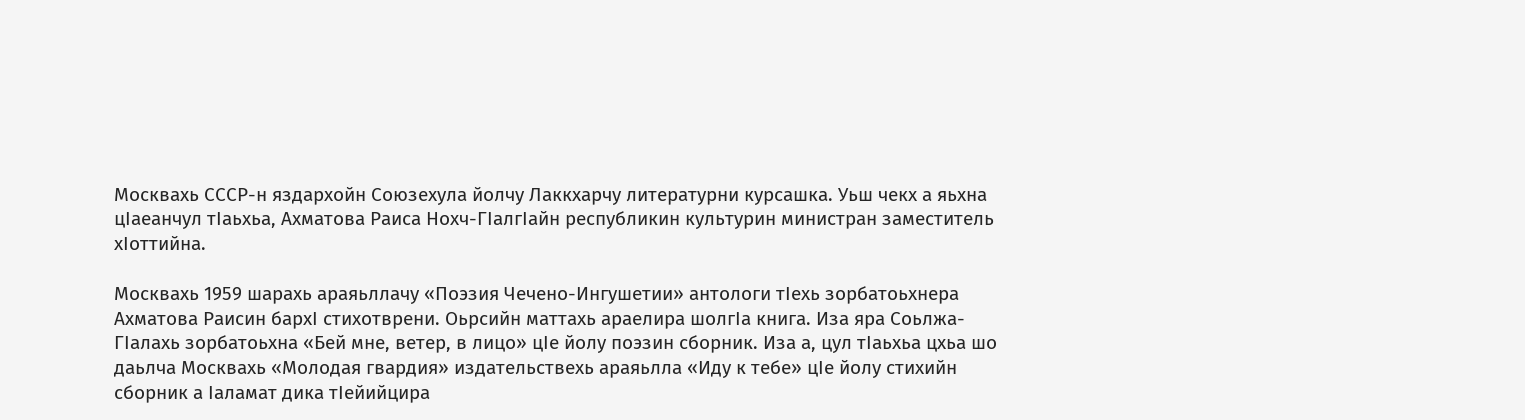Москвахь СССР-н яздархойн Союзехула йолчу Лаккхарчу литературни курсашка. Уьш чекх а яьхна цIаеанчул тIаьхьа, Ахматова Раиса Нохч-ГIалгIайн республикин культурин министран заместитель хIоттийна.

Москвахь 1959 шарахь араяьллачу «Поэзия Чечено-Ингушетии» антологи тIехь зорбатоьхнера Ахматова Раисин бархI стихотврени. Оьрсийн маттахь араелира шолгIа книга. Иза яра Соьлжа-ГIалахь зорбатоьхна «Бей мне, ветер, в лицо» цIе йолу поэзин сборник. Иза а, цул тIаьхьа цхьа шо даьлча Москвахь «Молодая гвардия» издательствехь араяьлла «Иду к тебе» цIе йолу стихийн сборник а Iаламат дика тIейийцира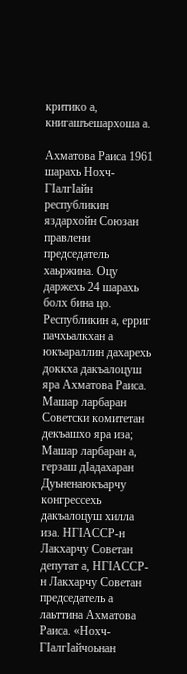критико а, книгашъешархоша а.

Ахматова Раиса 1961 шарахь Нохч-ГIалгIайн республикин яздархойн Союзан правлени председатель хаьржина. Оцу даржехь 24 шарахь болх бина цо. Республикин а, ерриг пачхьалкхан а юкъараллин дахарехь доккха дакъалоцуш яра Ахматова Раиса. Машар ларбаран Советски комитетан декъашхо яра иза; Машар ларбаран а, герзаш дIадахаран Дуьненаюкъарчу конгрессехь дакъалоцуш хилла иза. НГIАССР-н Лакхарчу Советан депутат а, НГIАССР-н Лакхарчу Советан председатель а лаьттина Ахматова Раиса. «Нохч-ГIалгIайчоьнан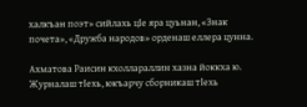халкъан поэт» сийлахь цIе яра цуьнан, «Знак почета», «Дружба народов» орденаш еллера цунна.

Ахматова Раисин кхоллараллин хазна йоккха ю. Журналаш тIехь, юкъарчу сборникаш тIехь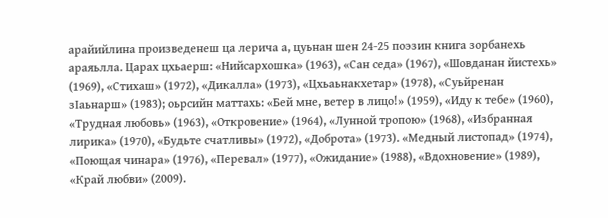арайийлина произведенеш ца лерича а, цуьнан шен 24-25 поэзин книга зорбанехь араяьлла. Царах цхьаерш: «Нийсархошка» (1963), «Сан седа» (1967), «Шовданан йистехь» (1969), «Стихаш» (1972), «Дикалла» (1973), «Цхьаьнакхетар» (1978), «Суьйренан зIаьнарш» (1983); оьрсийн маттахь: «Бей мне, ветер в лицо!» (1959), «Иду к тебе» (1960), «Трудная любовь» (1963), «Откровение» (1964), «Лунной тропою» (1968), «Избранная лирика» (1970), «Будьте счатливы» (1972), «Доброта» (1973). «Медный листопад» (1974), «Поющая чинара» (1976), «Перевал» (1977), «Ожидание» (1988), «Вдохновение» (1989), «Край любви» (2009).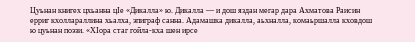Цуьнан книгех цхьанна цIе «Дикалла» ю. Дикалла — и дош яздан мегар дара Ахматова Раисин ерриг кхоллараллина хьалха, эпиграф санна. Адамашка дикалла, аьхналла, комаьршалла кховдош ю цуьнан поэзи. «ХIора стаг гойла-кха шен ирсе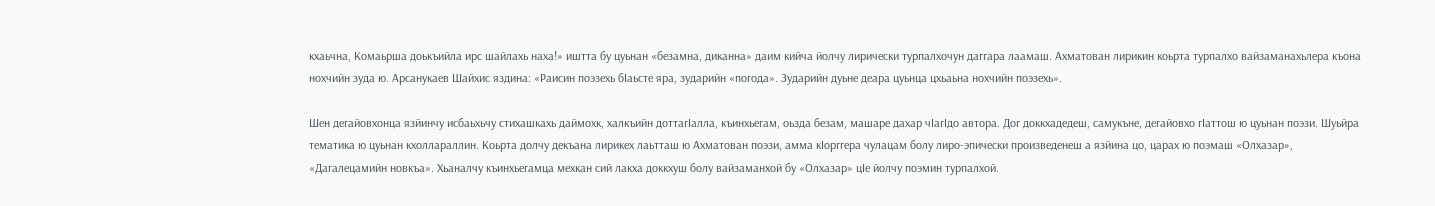кхаьчна, Комаьрша доькъийла ирс шайлахь наха!» иштта бу цуьнан «безамна, диканна» даим кийча йолчу лирически турпалхочун даггара лаамаш. Ахматован лирикин коьрта турпалхо вайзаманахьлера къона нохчийн зуда ю. Арсанукаев Шайхис яздина: «Раисин поэзехь бIаьсте яра, зударийн «погода». Зударийн дуьне деара цуьнца цхьаьна нохчийн поэзехь».

Шен дегайовхонца язйинчу исбаьхьчу стихашкахь даймохк, халкъийн доттагIалла, къинхьегам, оьзда безам, машаре дахар чIагIдо автора. Дог доккхадедеш, самукъне, дегайовхо гIаттош ю цуьнан поэзи. Шуьйра тематика ю цуьнан кхоллараллин. Коьрта долчу декъана лирикех лаьтташ ю Ахматован поэзи, амма кIорггера чулацам болу лиро-эпически произведенеш а язйина цо, царах ю поэмаш «Олхазар», «Дагалецамийн новкъа». Хьаналчу къинхьегамца мехкан сий лакха доккхуш болу вайзаманхой бу «Олхазар» цIе йолчу поэмин турпалхой.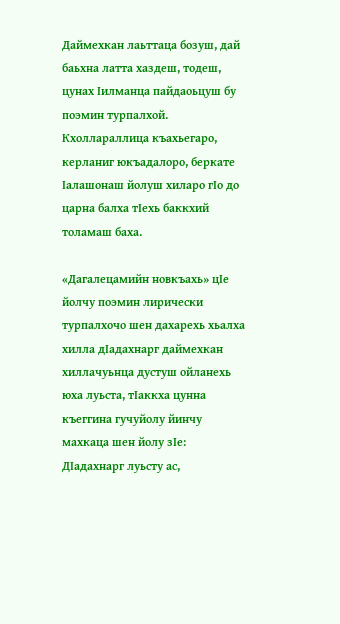Даймехкан лаьттаца бозуш, дай баьхна латта хаздеш, тодеш, цунах Iилманца пайдаоьцуш бу поэмин турпалхой. Кхоллараллица къахьегаро, керланиг юкъадалоро, беркате Iалашонаш йолуш хиларо гIо до царна балха тIехь баккхий толамаш баха.

«Дагалецамийн новкъахь» цIе йолчу поэмин лирически турпалхочо шен дахарехь хьалха хилла дIадахнарг даймехкан хиллачуьнца дустуш ойланехь юха луьста, тIаккха цунна къеггина гучуйолу йинчу махкаца шен йолу зIе:
ДIадахнарг луьсту ас,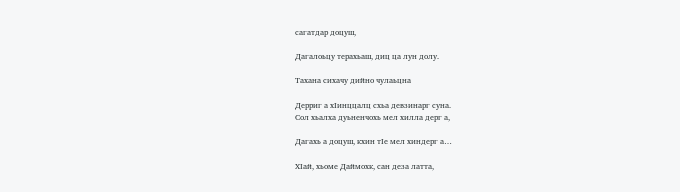сагатдар доцуш,

Дагалоьцу терахьаш, диц ца лун долу.

Тахана сихачу дийно чулаьцна

Дерриг а хIинццалц схьа девзинарг суна.
Сол хьалха дуьненчохь мел хилла дерг а,

Дагахь а доцуш, кхин тIе мел хиндерг а…

ХIай, хьоме Даймохк, сан деза латта,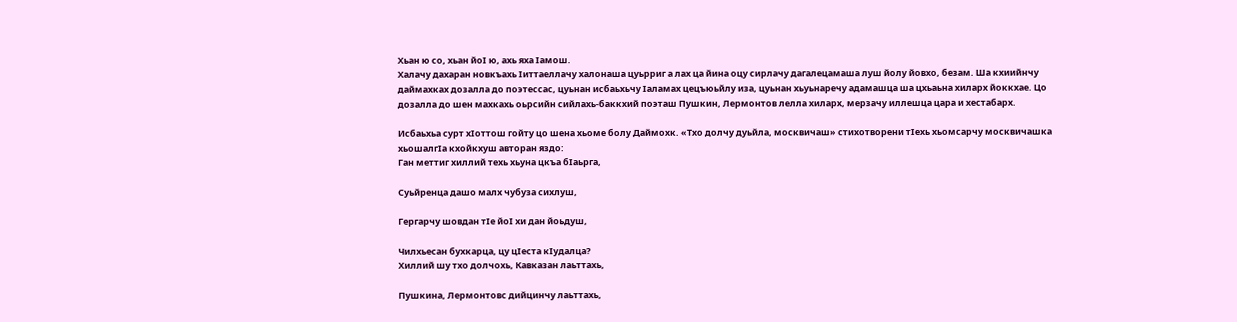Хьан ю со, хьан йоI ю, ахь яха Iамош.
Халачу дахаран новкъахь Iиттаеллачу халонаша цуьрриг а лах ца йина оцу сирлачу дагалецамаша луш йолу йовхо, безам. Ша кхиийнчу даймахках дозалла до поэтессас, цуьнан исбаьхьчу Iаламах цецъюьйлу иза, цуьнан хьуьнаречу адамашца ша цхьаьна хиларх йоккхае. Цо дозалла до шен махкахь оьрсийн сийлахь-баккхий поэташ Пушкин, Лермонтов лелла хиларх, мерзачу иллешца цара и хестабарх.

Исбаьхьа сурт хIоттош гойту цо шена хьоме болу Даймохк. «Тхо долчу дуьйла, москвичаш» стихотворени тIехь хьомсарчу москвичашка хьошалгIа кхойкхуш авторан яздо:
Ган меттиг хиллий техь хьуна цкъа бIаьрга,

Суьйренца дашо малх чубуза сихлуш,

Гергарчу шовдан тIе йоI хи дан йоьдуш,

Чилхьесан бухкарца, цу цIеста кIудалца?
Хиллий шу тхо долчохь, Кавказан лаьттахь,

Пушкина, Лермонтовс дийцинчу лаьттахь,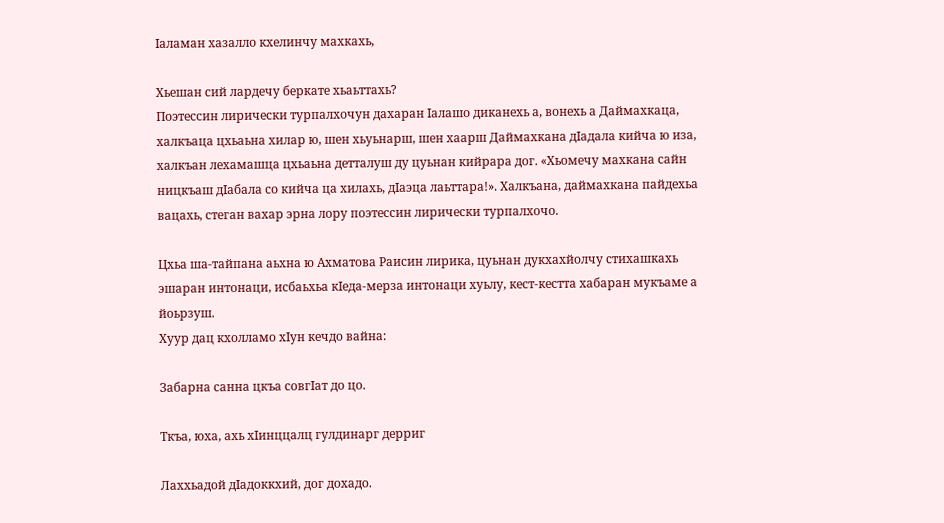Iаламан хазалло кхелинчу махкахь,

Хьешан сий лардечу беркате хьаьттахь?
Поэтессин лирически турпалхочун дахаран Iалашо диканехь а, вонехь а Даймахкаца, халкъаца цхьаьна хилар ю, шен хьуьнарш, шен хаарш Даймахкана дIадала кийча ю иза, халкъан лехамашца цхьаьна детталуш ду цуьнан кийрара дог. «Хьомечу махкана сайн ницкъаш дIабала со кийча ца хилахь, дIаэца лаьттара!». Халкъана, даймахкана пайдехьа вацахь, стеган вахар эрна лору поэтессин лирически турпалхочо.

Цхьа ша-тайпана аьхна ю Ахматова Раисин лирика, цуьнан дукхахйолчу стихашкахь эшаран интонаци, исбаьхьа кIеда-мерза интонаци хуьлу, кест-кестта хабаран мукъаме а йоьрзуш.
Хуур дац кхолламо хIун кечдо вайна:

Забарна санна цкъа совгIат до цо.

Ткъа, юха, ахь хIинццалц гулдинарг дерриг

Лаххьадой дIадоккхий, дог дохадо.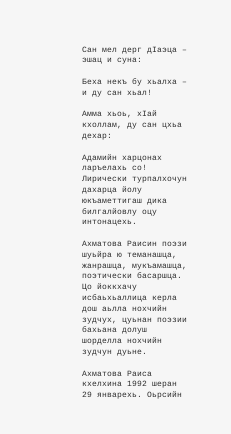Сан мел дерг дIаэца – эшац и суна:

Беха некъ бу хьалха – и ду сан хьал!

Амма хьоь, хIай кхоллам, ду сан цхьа дехар:

Адамийн харцонах ларъелахь со!
Лирически турпалхочун дахарца йолу юкъаметтигаш дика билгалйовлу оцу интонацехь.

Ахматова Раисин поэзи шуьйра ю теманашца, жанрашца, мукъамашца, поэтически басаршца. Цо йоккхачу исбаьхьаллица керла дош аьлла нохчийн зудчух, цуьнан поэзии бахьана долуш шорделла нохчийн зудчун дуьне.

Ахматова Раиса кхелхина 1992 шеран 29 январехь. Оьрсийн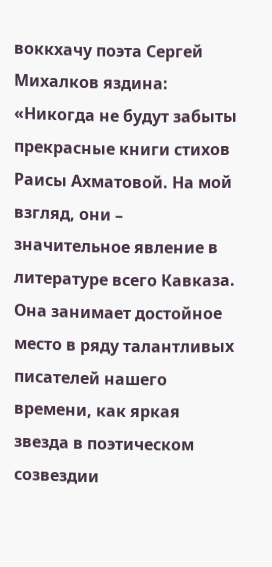воккхачу поэта Сергей Михалков яздина: «Никогда не будут забыты прекрасные книги стихов Раисы Ахматовой. На мой взгляд, они – значительное явление в литературе всего Кавказа. Она занимает достойное место в ряду талантливых писателей нашего времени, как яркая звезда в поэтическом созвездии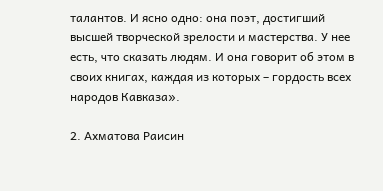талантов. И ясно одно: она поэт, достигший высшей творческой зрелости и мастерства. У нее есть, что сказать людям. И она говорит об этом в своих книгах, каждая из которых – гордость всех народов Кавказа».

2. Ахматова Раисин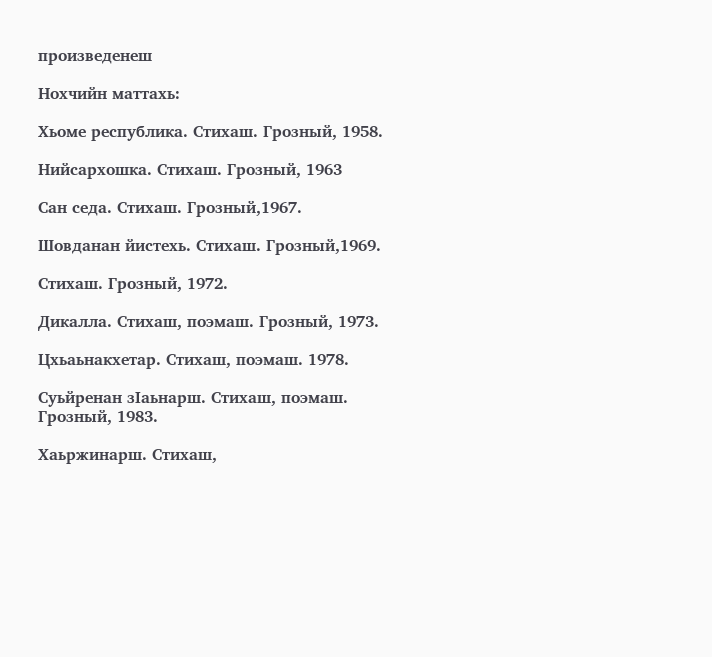произведенеш

Нохчийн маттахь:

Хьоме республика. Стихаш. Грозный, 1958.

Нийсархошка. Стихаш. Грозный, 1963

Сан седа. Стихаш. Грозный,1967.

Шовданан йистехь. Стихаш. Грозный,1969.

Стихаш. Грозный, 1972.

Дикалла. Стихаш, поэмаш. Грозный, 1973.

Цхьаьнакхетар. Стихаш, поэмаш. 1978.

Суьйренан зIаьнарш. Стихаш, поэмаш. Грозный, 1983.

Хаьржинарш. Стихаш,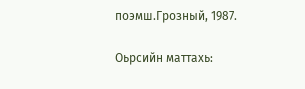поэмш.Грозный, 1987.

Оьрсийн маттахь: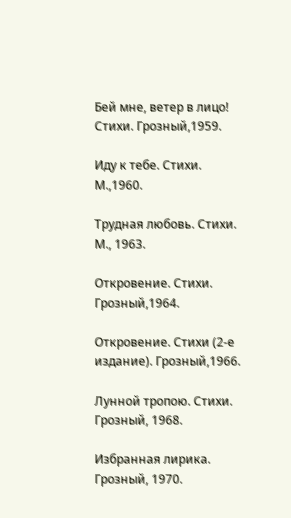Бей мне, ветер в лицо! Стихи. Грозный,1959.

Иду к тебе. Стихи. М.,1960.

Трудная любовь. Стихи. М., 1963.

Откровение. Стихи. Грозный,1964.

Откровение. Стихи (2-е издание). Грозный,1966.

Лунной тропою. Стихи. Грозный, 1968.

Избранная лирика. Грозный, 1970.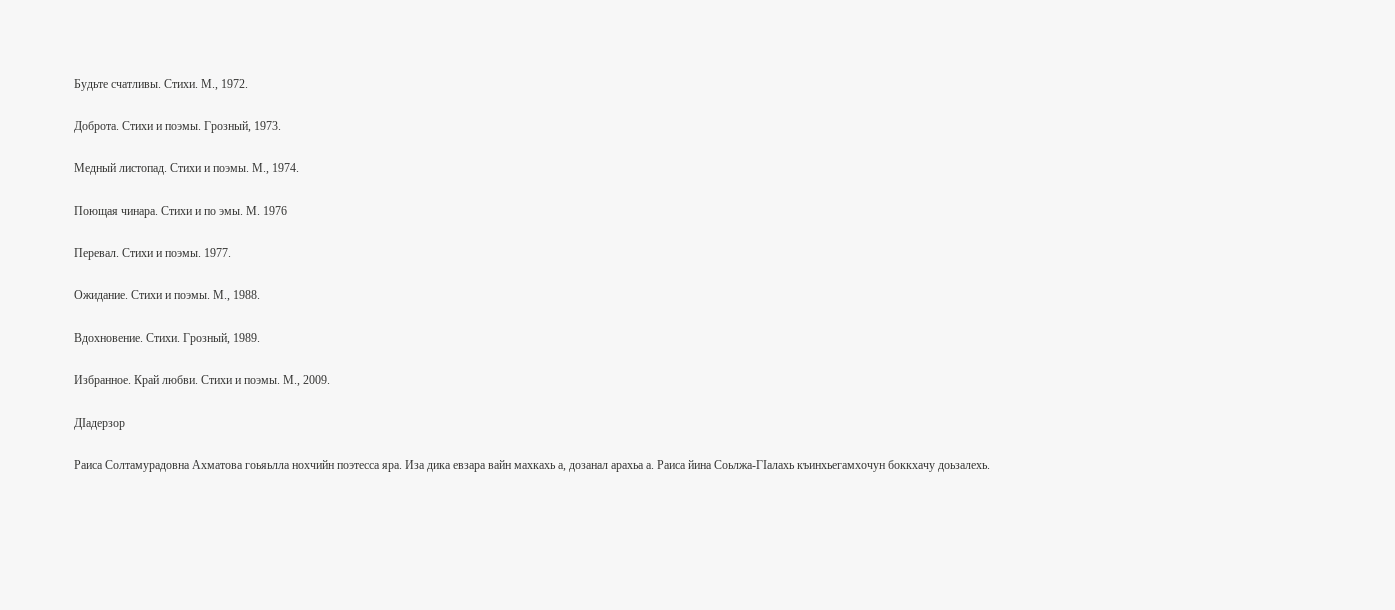Будьте счатливы. Стихи. М., 1972.

Доброта. Стихи и поэмы. Грозный, 1973.

Медный листопад. Стихи и поэмы. М., 1974.

Поющая чинара. Стихи и по эмы. М. 1976

Перевал. Стихи и поэмы. 1977.

Ожидание. Стихи и поэмы. М., 1988.

Вдохновение. Стихи. Грозный, 1989.

Избранное. Край любви. Стихи и поэмы. М., 2009.

ДIадерзор

Раиса Солтамурадовна Ахматова гоьяьлла нохчийн поэтесса яра. Иза дика евзара вайн махкахь а, дозанал арахьа а. Раиса йина Соьлжа-ГIалахь къинхьегамхочун боккхачу доьзалехь.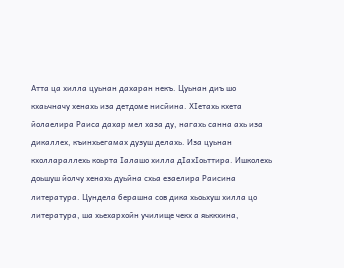Атта ца хилла цуьнан дахаран некъ. Цуьнан диъ шо кхаьчначу хенахь иза детдоме нисйина. ХIетахь кхета йолаелира Раиса дахар мел хаза ду, нагахь санна ахь иза дикаллех, къинхьегамах дузуш делахь. Иза цуьнан кхоллараллехь коьрта Iалашо хилла дIахIоьттира. Ишколехь доьшуш йолчу хенахь дуьйна схьа езаелира Раисина литература. Цундела берашна сов дика хьоьхуш хилла цо литература, ша хьехархойн училище чекх а яьккхина,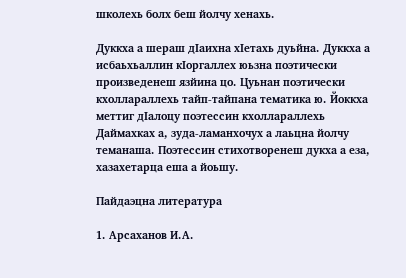школехь болх беш йолчу хенахь.

Дуккха а шераш дIаихна хIетахь дуьйна. Дуккха а исбаьхьаллин кIоргаллех юьзна поэтически произведенеш язйина цо. Цуьнан поэтически кхоллараллехь тайп-тайпана тематика ю. Йоккха меттиг дIалоцу поэтессин кхоллараллехь Даймахках а, зуда-ламанхочух а лаьцна йолчу теманаша. Поэтессин стихотворенеш дукха а еза, хазахетарца еша а йоьшу.

Пайдаэцна литература

1. Арсаханов И.А.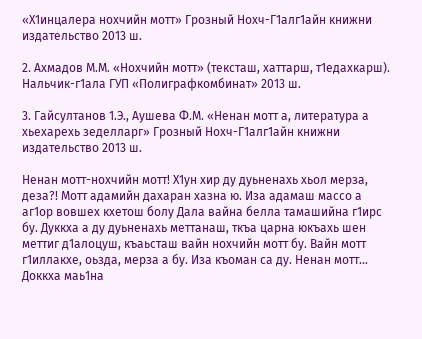«Х1инцалера нохчийн мотт» Грозный Нохч-Г1алг1айн книжни издательство 2013 ш.

2. Ахмадов М.М. «Нохчийн мотт» (тексташ, хаттарш, т1едахкарш). Нальчик-г1ала ГУП «Полиграфкомбинат» 2013 ш.

3. Гайсултанов 1.Э., Аушева Ф.М. «Ненан мотт а, литература а хьехарехь зеделларг» Грозный Нохч-Г1алг1айн книжни издательство 2013 ш.

Ненан мотт-нохчийн мотт! Х1ун хир ду дуьненахь хьол мерза, деза?! Мотт адамийн дахаран хазна ю. Иза адамаш массо а аг1ор вовшех кхетош болу Дала вайна белла тамашийна г1ирс бу. Дуккха а ду дуьненахь меттанаш, ткъа царна юкъахь шен меттиг д1алоцуш, къаьсташ вайн нохчийн мотт бу. Вайн мотт г1иллакхе, оьзда, мерза а бу. Иза къоман са ду. Ненан мотт… Доккха маь1на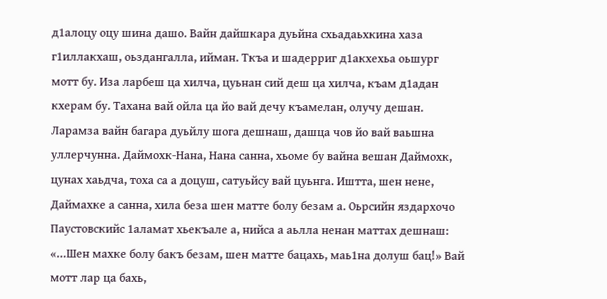д1алоцу оцу шина дашо. Вайн дайшкара дуьйна схьадаьхкина хаза г1иллакхаш, оьздангалла, ийман. Ткъа и шадерриг д1акхехьа оьшург мотт бу. Иза ларбеш ца хилча, цуьнан сий деш ца хилча, къам д1адан кхерам бу. Тахана вай ойла ца йо вай дечу къамелан, олучу дешан. Ларамза вайн багара дуьйлу шога дешнаш, дашца чов йо вай ваьшна уллерчунна. Даймохк-Нана, Нана санна, хьоме бу вайна вешан Даймохк, цунах хаьдча, тоха са а доцуш, сатуьйсу вай цуьнга. Иштта, шен нене, Даймахке а санна, хила беза шен матте болу безам а. Оьрсийн яздархочо Паустовскийс 1аламат хьекъале а, нийса а аьлла ненан маттах дешнаш: «…Шен махке болу бакъ безам, шен матте бацахь, маь1на долуш бац!» Вай мотт лар ца бахь,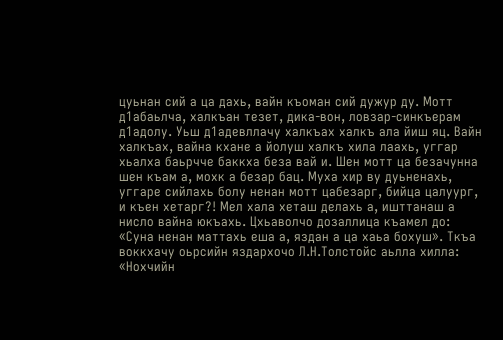цуьнан сий а ца дахь, вайн къоман сий дужур ду. Мотт д1абаьлча, халкъан тезет, дика-вон, ловзар-синкъерам д1адолу. Уьш д1адевллачу халкъах халкъ ала йиш яц. Вайн халкъах, вайна кхане а йолуш халкъ хила лаахь, уггар хьалха баьрчче баккха беза вай и. Шен мотт ца безачунна шен къам а, мохк а безар бац. Муха хир ву дуьненахь, уггаре сийлахь болу ненан мотт цабезарг, бийца цалуург, и къен хетарг?! Мел хала хеташ делахь а, ишттанаш а нисло вайна юкъахь. Цхьаволчо дозаллица къамел до: «Суна ненан маттахь еша а, яздан а ца хаьа бохуш». Ткъа воккхачу оьрсийн яздархочо Л.Н.Толстойс аьлла хилла: «Нохчийн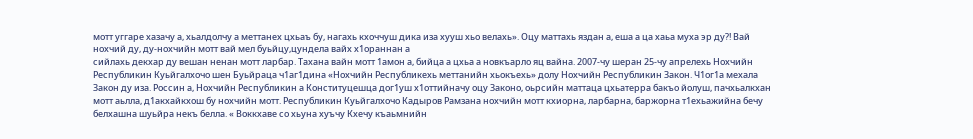мотт уггаре хазачу а, хьалдолчу а меттанех цхьаъ бу, нагахь кхоччуш дика иза хууш хьо велахь». Оцу маттахь яздан а, еша а ца хаьа муха эр ду?! Вай нохчий ду, ду-нохчийн мотт вай мел буьйцу,цундела вайх х1ораннан а
сийлахь декхар ду вешан ненан мотт ларбар. Тахана вайн мотт 1амон а, бийца а цхьа а новкъарло яц вайна. 2007-чу шеран 25-чу апрелехь Нохчийн Республикин Куьйгалхочо шен Буьйраца ч1аг1дина «Нохчийн Республикехь меттанийн хьокъехь» долу Нохчийн Республикин Закон. Ч1ог1а мехала Закон ду иза. Россин а, Нохчийн Республикин а Конституцешца дог1уш х1оттийначу оцу Законо, оьрсийн маттаца цхьатерра бакъо йолуш, пачхьалкхан мотт аьлла, д1акхайкхош бу нохчийн мотт. Республикин Куьйгалхочо Кадыров Рамзана нохчийн мотт кхиорна, ларбарна, баржорна т1ехьажийна бечу белхашна шуьйра некъ белла. « Воккхаве со хьуна хуъчу Кхечу къаьмнийн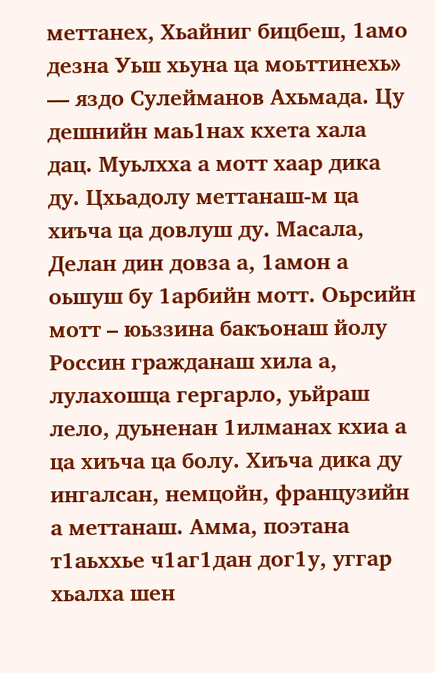меттанех, Хьайниг бицбеш, 1амо дезна Уьш хьуна ца моьттинехь» — яздо Сулейманов Ахьмада. Цу дешнийн маь1нах кхета хала дац. Муьлхха а мотт хаар дика ду. Цхьадолу меттанаш-м ца хиъча ца довлуш ду. Масала, Делан дин довза а, 1амон а оьшуш бу 1арбийн мотт. Оьрсийн мотт – юьззина бакъонаш йолу Россин гражданаш хила а, лулахошца гергарло, уьйраш лело, дуьненан 1илманах кхиа а ца хиъча ца болу. Хиъча дика ду ингалсан, немцойн, французийн а меттанаш. Амма, поэтана т1аьххье ч1аг1дан дог1у, уггар хьалха шен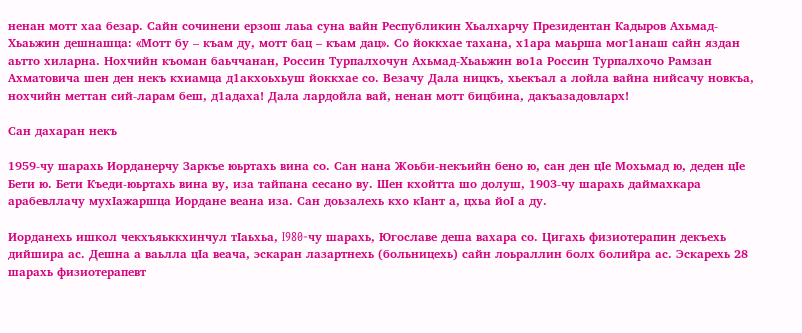ненан мотт хаа безар. Сайн сочинени ерзош лаьа суна вайн Республикин Хьалхарчу Президентан Кадыров Ахьмад-Хьаьжин дешнашца: «Мотт бу – къам ду, мотт бац – къам дац». Со йоккхае тахана, х1ара маьрша мог1анаш сайн яздан аьтто хиларна. Нохчийн къоман баьччанан, Россин Турпалхочун Ахьмад-Хьаьжин во1а Россин Турпалхочо Рамзан Ахматовича шен ден некъ кхиамца д1акхоьхьуш йоккхае со. Везачу Дала ницкъ, хьекъал а лойла вайна нийсачу новкъа, нохчийн меттан сий-ларам беш, д1адаха! Дала лардойла вай, ненан мотт бицбина, дакъазадовларх!

Сан дахаран некъ

1959-чу шарахь Иорданерчу Заркъе юьртахь вина со. Сан нана Жоьби-некъийн бено ю, сан ден цIе Мохьмад ю, деден цIе Бети ю. Бети Къеди-юьртахь вина ву, иза тайпана сесано ву. Шен кхойтта шо долуш, 1903-чу шарахь даймахкара арабевллачу мухIажаршца Иордане веана иза. Сан доьзалехь кхо кIант а, цхьа йоI а ду.

Иорданехь ишкол чекхъяьккхинчул тIаьхьа, I980-чу шарахь, Югославе деша вахара со. Цигахь физиотерапин декъехь дийшира ас. Дешна а ваьлла цIа веача, эскаран лазартнехь (больницехь) сайн лоьраллин болх болийра ас. Эскарехь 28 шарахь физиотерапевт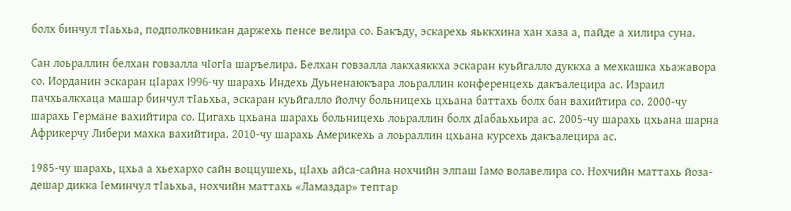болх бинчул тIаьхьа, подполковникан даржехь пенсе велира со. Бакъду, эскарехь яьккхина хан хаза а, пайде а хилира суна.

Сан лоьраллин белхан говзалла чIогIа шаръелира. Белхан говзалла лакхаяккха эскаран куьйгалло дуккха а мехкашка хьажавора со. Иорданин эскаран цIарах I996-чу шарахь Индехь Дуьненаюкъара лоьраллин конференцехь дакъалецира ас. Израил пачхьалкхаца машар бинчул тIаьхьа, эскаран куьйгалло йолчу больницехь цхьана баттахь болх бан вахийтира со. 2000-чу шарахь Германе вахийтира со. Цигахь цхьана шарахь больницехь лоьраллин болх дIабаьхьира ас. 2005-чу шарахь цхьана шарна Африкерчу Либери махка вахийтира. 2010-чу шарахь Америкехь а лоьраллин цхьана курсехь дакъалецира ас.

1985-чу шарахь, цхьа а хьехархо сайн воццушехь, цIахь айса-сайна нохчийн элпаш Iамо волавелира со. Нохчийн маттахь йоза-дешар дикка Iеминчул тIаьхьа, нохчийн маттахь «Ламаздар» тептар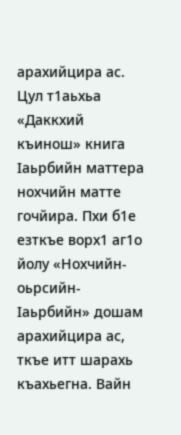арахийцира ас. Цул т1аьхьа «Даккхий къинош» книга Iаьрбийн маттера нохчийн матте гочйира. Пхи б1е езткъе ворх1 аг1о йолу «Нохчийн-оьрсийн-Iаьрбийн» дошам арахийцира ас, ткъе итт шарахь къахьегна. Вайн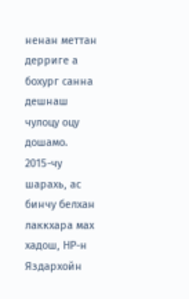ненан меттан дерриге а бохург санна дешнаш чулоцу оцу дошамо.
2015-чу шарахь, ас бинчу белхан лаккхара мах хадош, НР-н Яздархойн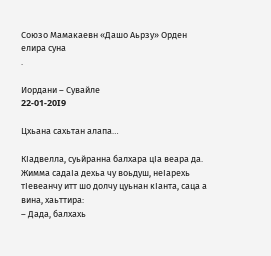Союзо Мамакаевн «Дашо Аьрзу» Орден елира суна
.

Иордани – Сувайле
22-01-20I9

Цхьана сахьтан алапа…

КIадвелла, суьйранна балхара цIа веара да. Жимма садаIа дехьа чу воьдуш, неIарехь тIевеанчу итт шо долчу цуьнан кIанта, саца а вина, хаьттира:
– Дада, балхахь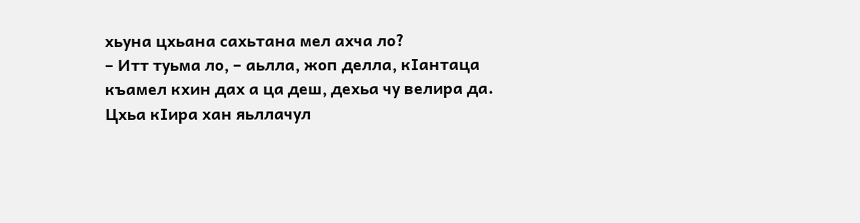хьуна цхьана сахьтана мел ахча ло?
– Итт туьма ло, – аьлла, жоп делла, кIантаца къамел кхин дах а ца деш, дехьа чу велира да.
Цхьа кIира хан яьллачул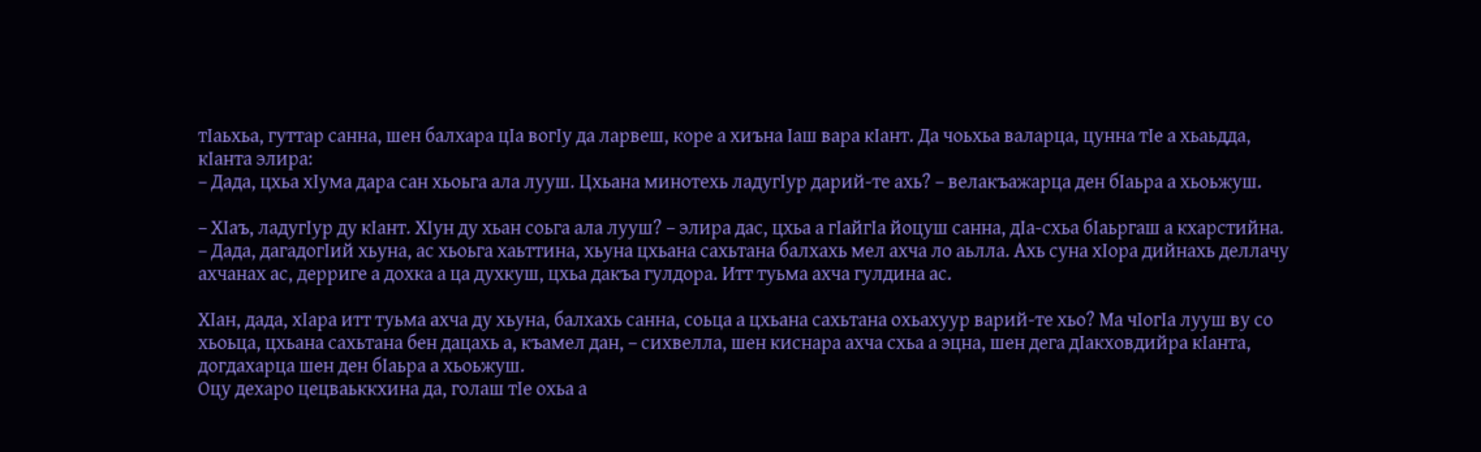тIаьхьа, гуттар санна, шен балхара цIа вогIу да ларвеш, коре а хиъна Iаш вара кIант. Да чоьхьа валарца, цунна тIе а хьаьдда, кIанта элира:
– Дада, цхьа хIума дара сан хьоьга ала лууш. Цхьана минотехь ладугIур дарий-те ахь? – велакъажарца ден бIаьра а хьоьжуш.

– ХIаъ, ладугIур ду кIант. ХIун ду хьан соьга ала лууш? – элира дас, цхьа а гIайгIа йоцуш санна, дIа-схьа бIаьргаш а кхарстийна.
– Дада, дагадогIий хьуна, ас хьоьга хаьттина, хьуна цхьана сахьтана балхахь мел ахча ло аьлла. Ахь суна хIора дийнахь деллачу ахчанах ас, дерриге а дохка а ца духкуш, цхьа дакъа гулдора. Итт туьма ахча гулдина ас.

ХIан, дада, хIара итт туьма ахча ду хьуна, балхахь санна, соьца а цхьана сахьтана охьахуур варий-те хьо? Ма чIогIа лууш ву со хьоьца, цхьана сахьтана бен дацахь а, къамел дан, – сихвелла, шен киснара ахча схьа а эцна, шен дега дIакховдийра кIанта, догдахарца шен ден бIаьра а хьоьжуш.
Оцу дехаро цецваьккхина да, голаш тIе охьа а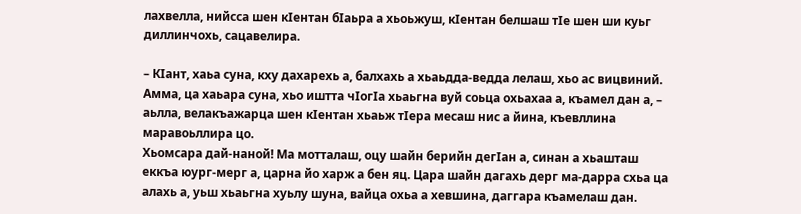лахвелла, нийсса шен кIентан бIаьра а хьоьжуш, кIентан белшаш тIе шен ши куьг диллинчохь, сацавелира.

– КIант, хаьа суна, кху дахарехь а, балхахь а хьаьдда-ведда лелаш, хьо ас вицвиний. Амма, ца хаьара суна, хьо иштта чIогIа хьаьгна вуй соьца охьахаа а, къамел дан а, – аьлла, велакъажарца шен кIентан хьаьж тIера месаш нис а йина, къевллина маравоьллира цо.
Хьомсара дай-наной! Ма мотталаш, оцу шайн берийн дегIан а, синан а хьашташ еккъа юург-мерг а, царна йо харж а бен яц. Цара шайн дагахь дерг ма-дарра схьа ца алахь а, уьш хьаьгна хуьлу шуна, вайца охьа а хевшина, даггара къамелаш дан.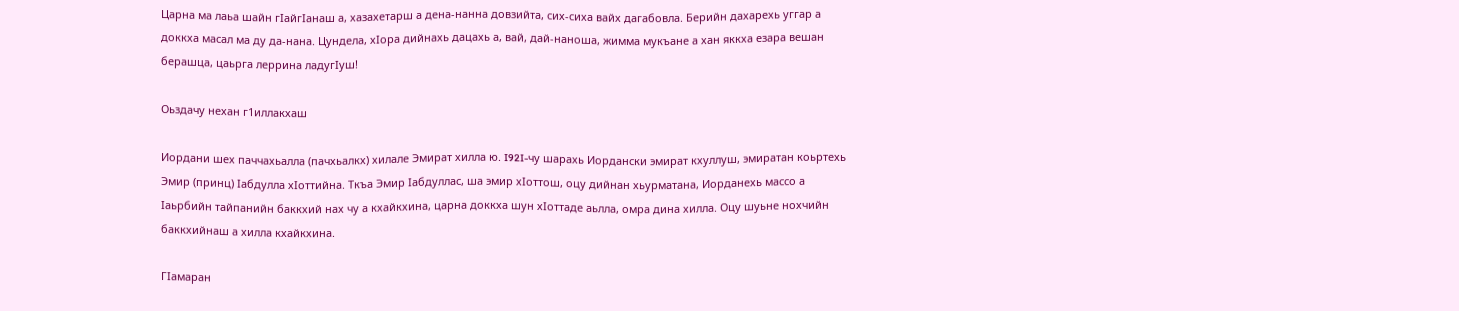Царна ма лаьа шайн гIайгIанаш а, хазахетарш а дена-нанна довзийта, сих-сиха вайх дагабовла. Берийн дахарехь уггар а доккха масал ма ду да-нана. Цундела, хIора дийнахь дацахь а, вай, дай-наноша, жимма мукъане а хан яккха езара вешан берашца, цаьрга леррина ладугIуш!

Оьздачу нехан г1иллакхаш

Иордани шех паччахьалла (пачхьалкх) хилале Эмират хилла ю. I92I-чу шарахь Иордански эмират кхуллуш, эмиратан коьртехь Эмир (принц) Iабдулла хIоттийна. Ткъа Эмир Iабдуллас, ша эмир хIоттош, оцу дийнан хьурматана, Иорданехь массо а Iаьрбийн тайпанийн баккхий нах чу а кхайкхина, царна доккха шун хIоттаде аьлла, омра дина хилла. Оцу шуьне нохчийн баккхийнаш а хилла кхайкхина.

ГIамаран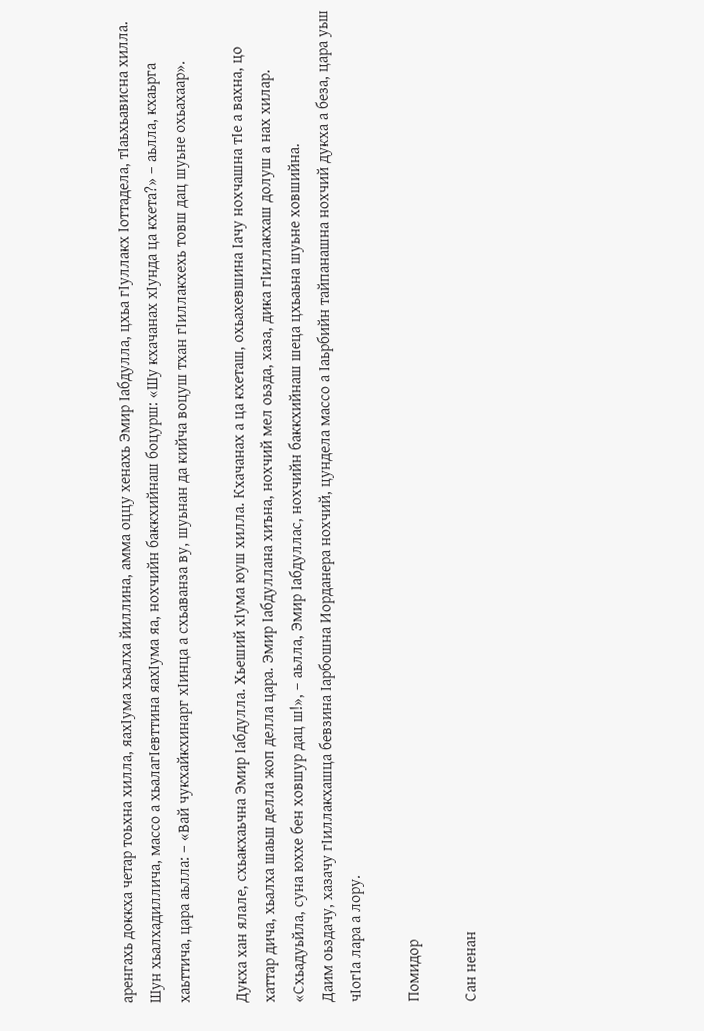аренгахь доккха четар тоьхна хилла, яахIума хьалха йиллина, амма оццу хенахь Эмир Iабдулла, цхьа гIуллакх Iоттадела, тIаьхьависна хилла. Шун хьалхадиллича, массо а хьалагIевттина яахIума яа, нохчийн баккхийнаш боцурш: «Шу кхачанах хIунда ца кхета?» – аьлла, кхаьрга хаьттича, цара аьлла: – «Вай чукхайкхинарг хIинца а схьаванза ву, шуьнан да кийча воцуш тхан гIиллакхехь товш дац шуьне охьахаар».

Дукха хан ялале, схьакхаьчна Эмир Iабдулла. Хьеший хIума юуш хилла. Кхачанах а ца кхеташ, охьахевшина Iачу нохчашна тIе а вахна, цо хаттар дича, хьалха шаьш делла жоп делла цара. Эмир Iабдуллана хиъна, нохчий мел оьзда, хаза, дика гIиллакхаш долуш а нах хилар. «Схьадуьйла, суна юххе бен ховшур дац ш!», – аьлла, Эмир Iабдуллас, нохчийн баккхийнаш шеца цхьаьна шуьне ховшийна.
Даим оьздачу, хазачу гIиллакхашца бевзина Iарбошна Иорданера нохчий, цундела массо а Iаьрбийн тайпанашна нохчий дукха а беза, цара уьш чIогIа лара а лору.

Помидор

Сан ненан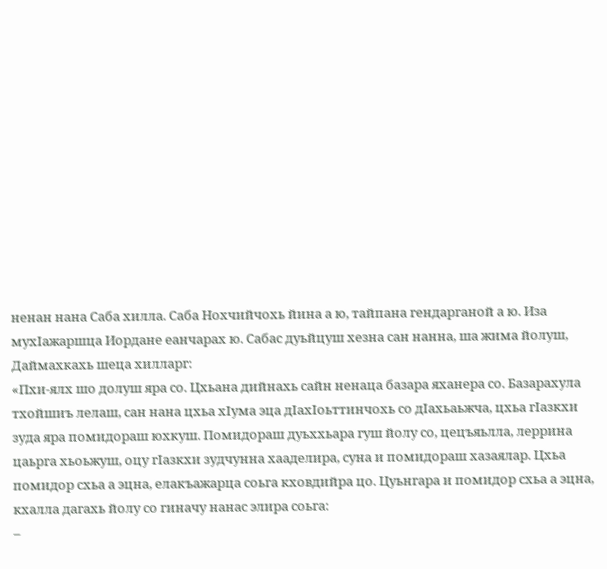ненан нана Саба хилла. Саба Нохчийчохь йина а ю, тайпана гендарганой а ю. Иза мухIажаршца Иордане еанчарах ю. Сабас дуьйцуш хезна сан нанна, ша жима йолуш, Даймахкахь шеца хилларг:
«Пхи-ялх шо долуш яра со. Цхьана дийнахь сайн ненаца базара яханера со. Базарахула тхойшиъ лелаш, сан нана цхьа хIума эца дIахIоьттинчохь со дIахьаьжча, цхьа гIазкхи зуда яра помидораш юхкуш. Помидораш дуьххьара гуш йолу со, цецъяьлла, леррина цаьрга хьоьжуш, оцу гIазкхи зудчунна хааделира, суна и помидораш хазаялар. Цхьа помидор схьа а эцна, елакъажарца соьга кховдийра цо. Цуьнгара и помидор схьа а эцна, кхалла дагахь йолу со гиначу нанас элира соьга:
–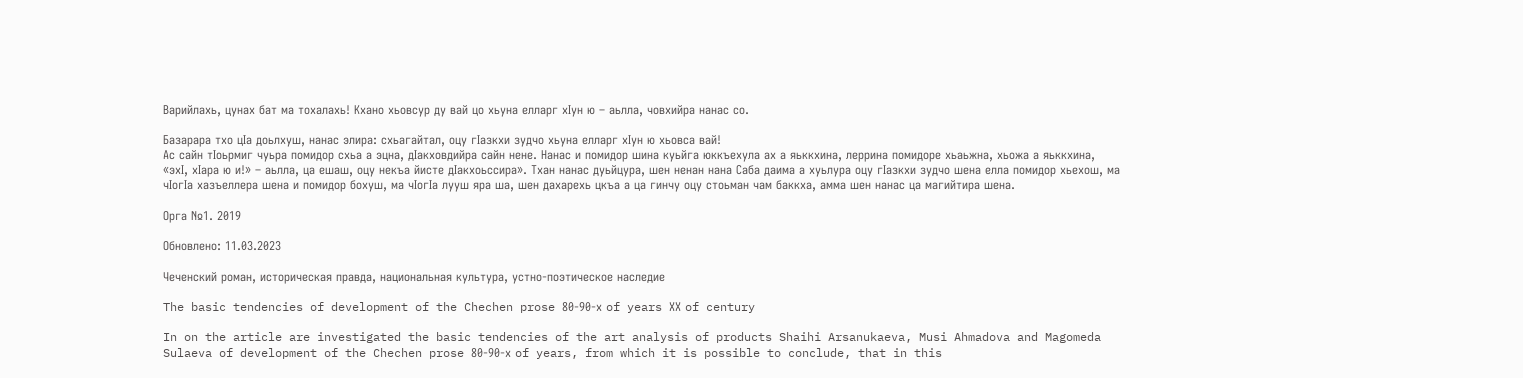Варийлахь, цунах бат ма тохалахь! Кхано хьовсур ду вай цо хьуна елларг хIун ю – аьлла, човхийра нанас со.

Базарара тхо цIа доьлхуш, нанас элира: схьагайтал, оцу гIазкхи зудчо хьуна елларг хIун ю хьовса вай!
Ас сайн тIоьрмиг чуьра помидор схьа а эцна, дIакховдийра сайн нене. Нанас и помидор шина куьйга юккъехула ах а яьккхина, леррина помидоре хьаьжна, хьожа а яьккхина,
«эхI, хIара ю и!» – аьлла, ца ешаш, оцу некъа йисте дIакхоьссира». Тхан нанас дуьйцура, шен ненан нана Саба даима а хуьлура оцу гIазкхи зудчо шена елла помидор хьехош, ма чIогIа хазъеллера шена и помидор бохуш, ма чIогIа лууш яра ша, шен дахарехь цкъа а ца гинчу оцу стоьман чам баккха, амма шен нанас ца магийтира шена.

Орга №1. 2019

Обновлено: 11.03.2023

Чеченский роман, историческая правда, национальная культура, устно-поэтическое наследие

The basic tendencies of development of the Chechen prose 80-90-х of years ХХ of century

In on the article are investigated the basic tendencies of the art analysis of products Shaihi Arsanukaeva, Musi Ahmadova and Magomeda Sulaeva of development of the Chechen prose 80-90-х of years, from which it is possible to conclude, that in this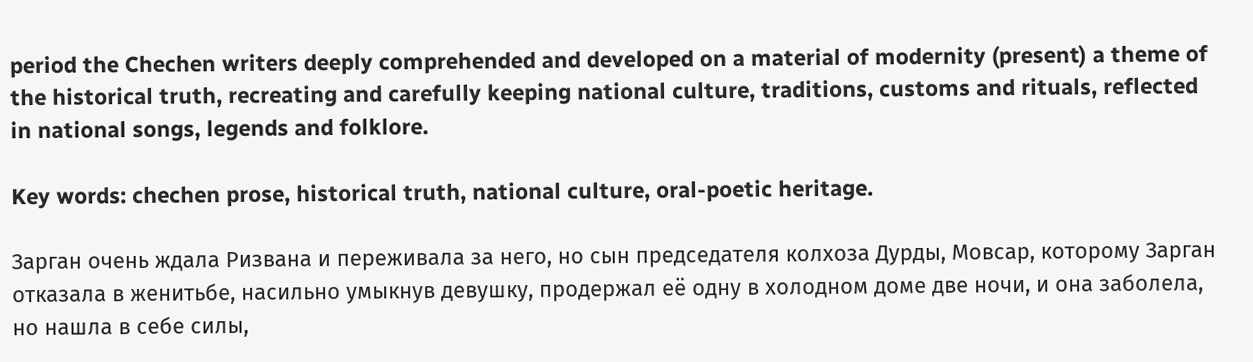period the Chechen writers deeply comprehended and developed on a material of modernity (present) a theme of the historical truth, recreating and carefully keeping national culture, traditions, customs and rituals, reflected in national songs, legends and folklore.

Key words: chechen prose, historical truth, national culture, oral-poetic heritage.

Зарган очень ждала Ризвана и переживала за него, но сын председателя колхоза Дурды, Мовсар, которому Зарган отказала в женитьбе, насильно умыкнув девушку, продержал её одну в холодном доме две ночи, и она заболела, но нашла в себе силы,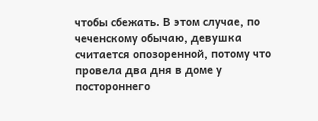чтобы сбежать. В этом случае, по чеченскому обычаю, девушка считается опозоренной, потому что провела два дня в доме у постороннего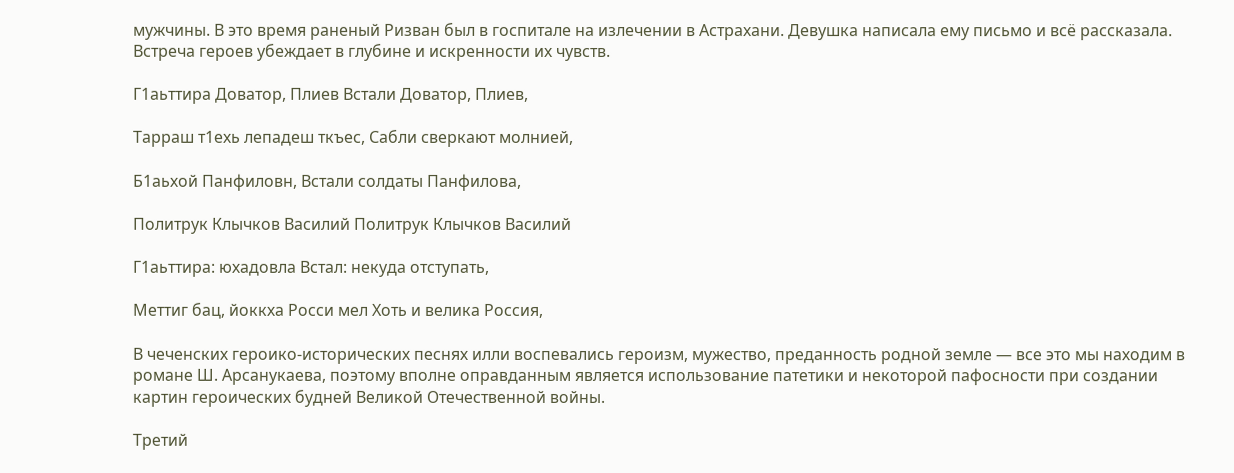мужчины. В это время раненый Ризван был в госпитале на излечении в Астрахани. Девушка написала ему письмо и всё рассказала. Встреча героев убеждает в глубине и искренности их чувств.

Г1аьттира Доватор, Плиев Встали Доватор, Плиев,

Тарраш т1ехь лепадеш ткъес, Сабли сверкают молнией,

Б1аьхой Панфиловн, Встали солдаты Панфилова,

Политрук Клычков Василий Политрук Клычков Василий

Г1аьттира: юхадовла Встал: некуда отступать,

Меттиг бац, йоккха Росси мел Хоть и велика Россия,

В чеченских героико-исторических песнях илли воспевались героизм, мужество, преданность родной земле — все это мы находим в романе Ш. Арсанукаева, поэтому вполне оправданным является использование патетики и некоторой пафосности при создании картин героических будней Великой Отечественной войны.

Третий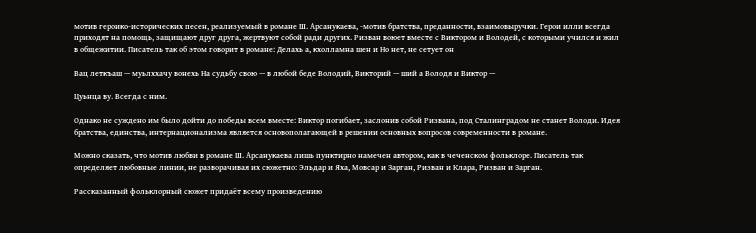мотив героико-исторических песен, реализуемый в романе Ш. Арсанукаева, -мотив братства, преданности, взаимовыручки. Герои илли всегда приходят на помощь, защищают друг друга, жертвуют собой ради других. Ризван воюет вместе с Виктором и Володей, с которыми учился и жил в общежитии. Писатель так об этом говорит в романе: Делахь а, кхолламна шен и Но нет, не сетует он

Вац леткъаш — муьлххачу вонехь На судьбу свою — в любой беде Володий, Викторий — ший а Володя и Виктор —

Цуьнца ву. Всегда с ним.

Однако не суждено им было дойти до победы всем вместе: Виктор погибает, заслонив собой Ризвана, под Сталинградом не станет Володи. Идея братства, единства, интернационализма является основополагающей в решении основных вопросов современности в романе.

Можно сказать, что мотив любви в романе Ш. Арсанукаева лишь пунктирно намечен автором, как в чеченском фольклоре. Писатель так определяет любовные линии, не разворачивая их сюжетно: Эльдар и Яха, Мовсар и Зарган, Ризван и Клара, Ризван и Зарган.

Рассказанный фольклорный сюжет придаёт всему произведению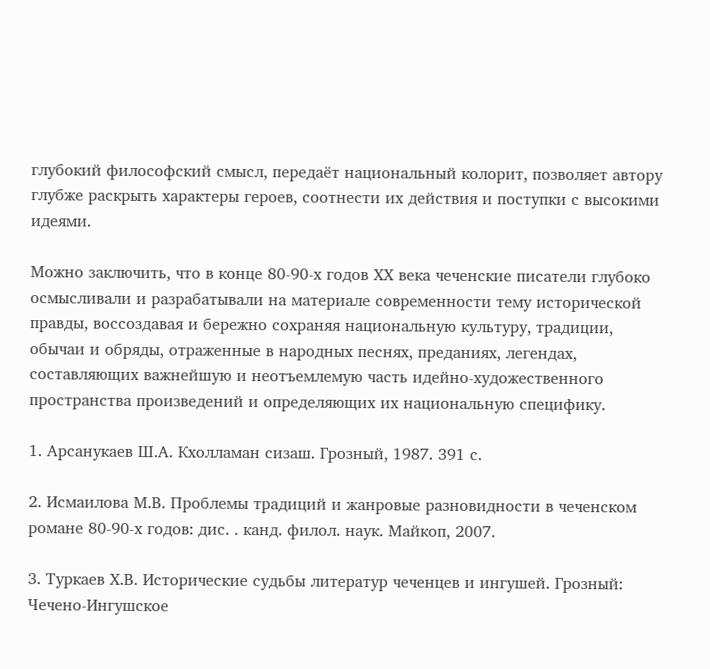глубокий философский смысл, передаёт национальный колорит, позволяет автору глубже раскрыть характеры героев, соотнести их действия и поступки с высокими идеями.

Можно заключить, что в конце 80-90-х годов ХХ века чеченские писатели глубоко осмысливали и разрабатывали на материале современности тему исторической правды, воссоздавая и бережно сохраняя национальную культуру, традиции, обычаи и обряды, отраженные в народных песнях, преданиях, легендах, составляющих важнейшую и неотъемлемую часть идейно-художественного пространства произведений и определяющих их национальную специфику.

1. Арсанукаев Ш.А. Кхолламан сизаш. Грозный, 1987. 391 с.

2. Исмаилова М.В. Проблемы традиций и жанровые разновидности в чеченском романе 80-90-х годов: дис. . канд. филол. наук. Майкоп, 2007.

3. Туркаев Х.В. Исторические судьбы литератур чеченцев и ингушей. Грозный: Чечено-Ингушское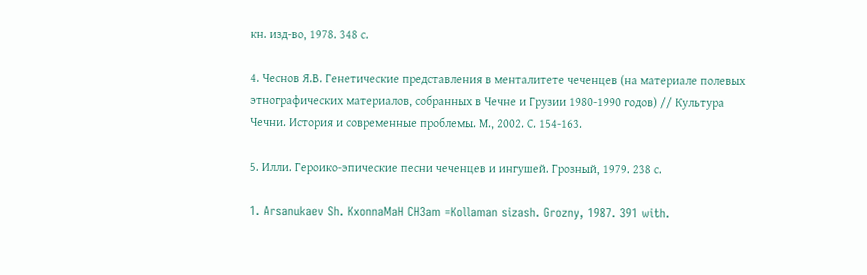кн. изд-во, 1978. 348 с.

4. Чеснов Я.В. Генетические представления в менталитете чеченцев (на материале полевых этнографических материалов, собранных в Чечне и Грузии 1980-1990 годов) // Культура Чечни. История и современные проблемы. М., 2002. С. 154-163.

5. Илли. Героико-эпические песни чеченцев и ингушей. Грозный, 1979. 238 с.

1. Arsanukaev Sh. KxonnaMaH CH3am =Kollaman sizash. Grozny, 1987. 391 with.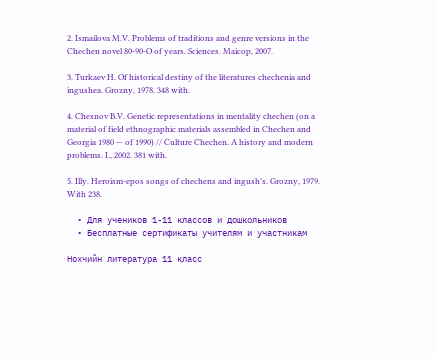2. Ismailova M.V. Problems of traditions and genre versions in the Chechen novel 80-90-O of years. Sciences. Maicop, 2007.

3. Turkaev H. Of historical destiny of the literatures chechenia and ingushea. Grozny, 1978. 348 with.

4. Chesnov B.V. Genetic representations in mentality chechen (on a material of field ethnographic materials assembled in Chechen and Georgia 1980 — of 1990) // Culture Chechen. A history and modern problems. I., 2002. 381 with.

5. Illy. Heroism-epos songs of chechens and ingush’s. Grozny, 1979. With 238.

  • Для учеников 1-11 классов и дошкольников
  • Бесплатные сертификаты учителям и участникам

Нохчийн литература 11 класс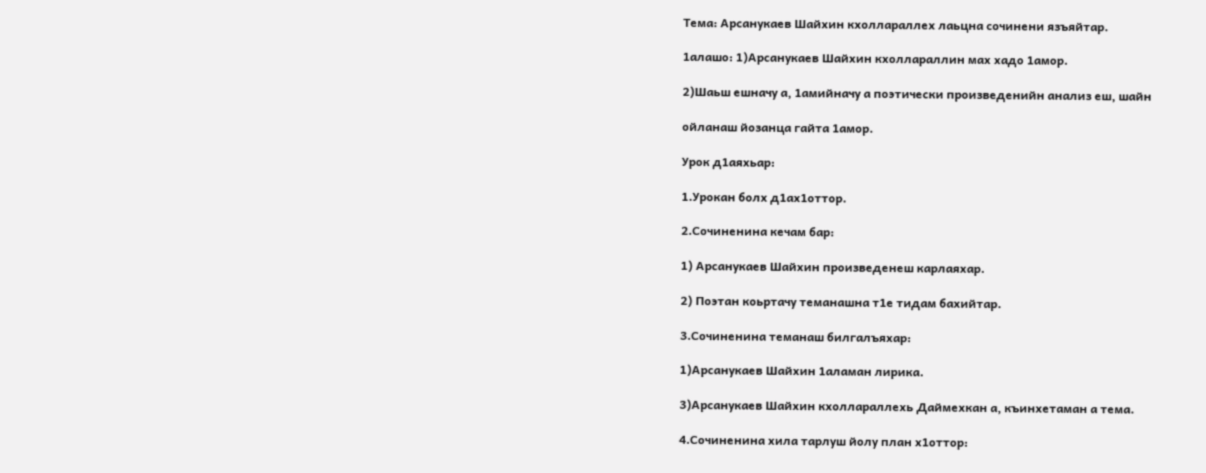Тема: Арсанукаев Шайхин кхоллараллех лаьцна сочинени язъяйтар.

1алашо: 1)Арсанукаев Шайхин кхоллараллин мах хадо 1амор.

2)Шаьш ешначу а, 1амийначу а поэтически произведенийн анализ еш, шайн

ойланаш йозанца гайта 1амор.

Урок д1аяхьар:

1.Урокан болх д1ах1оттор.

2.Сочиненина кечам бар:

1) Арсанукаев Шайхин произведенеш карлаяхар.

2) Поэтан коьртачу теманашна т1е тидам бахийтар.

3.Сочиненина теманаш билгалъяхар:

1)Арсанукаев Шайхин 1аламан лирика.

3)Арсанукаев Шайхин кхоллараллехь Даймехкан а, къинхетаман а тема.

4.Сочиненина хила тарлуш йолу план х1оттор: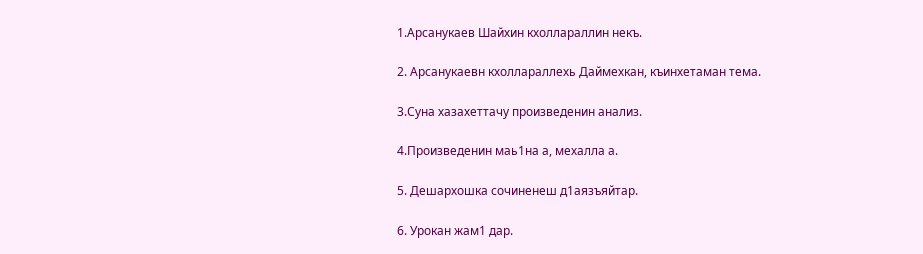1.Арсанукаев Шайхин кхоллараллин некъ.

2. Арсанукаевн кхоллараллехь Даймехкан, къинхетаман тема.

3.Суна хазахеттачу произведенин анализ.

4.Произведенин маь1на а, мехалла а.

5. Дешархошка сочиненеш д1аязъяйтар.

6. Урокан жам1 дар.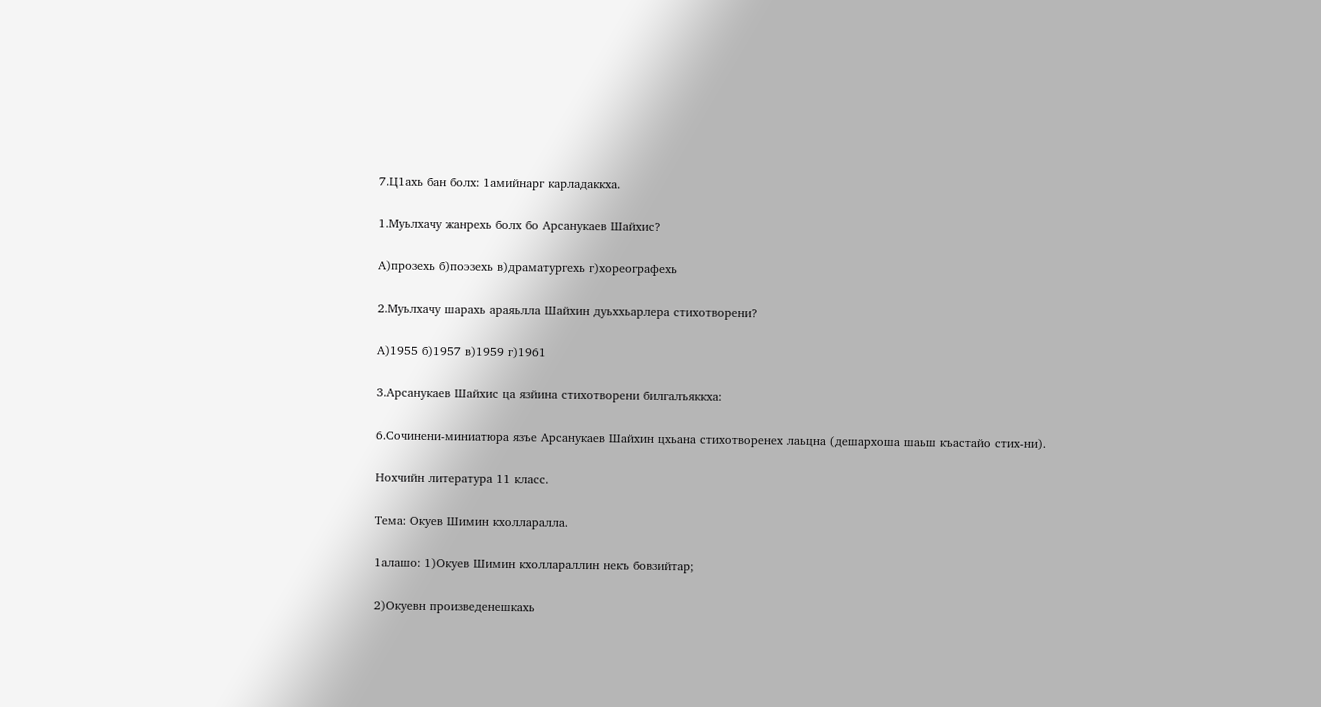7.Ц1ахь бан болх: 1амийнарг карладаккха.

1.Муьлхачу жанрехь болх бо Арсанукаев Шайхис?

А)прозехь б)поэзехь в)драматургехь г)хореографехь

2.Муьлхачу шарахь араяьлла Шайхин дуьххьарлера стихотворени?

А)1955 б)1957 в)1959 г)1961

3.Арсанукаев Шайхис ца язйина стихотворени билгалъяккха:

6.Сочинени-миниатюра язъе Арсанукаев Шайхин цхьана стихотворенех лаьцна (дешархоша шаьш къастайо стих-ни).

Нохчийн литература 11 класс.

Тема: Окуев Шимин кхолларалла.

1алашо: 1)Окуев Шимин кхоллараллин некъ бовзийтар;

2)Окуевн произведенешкахь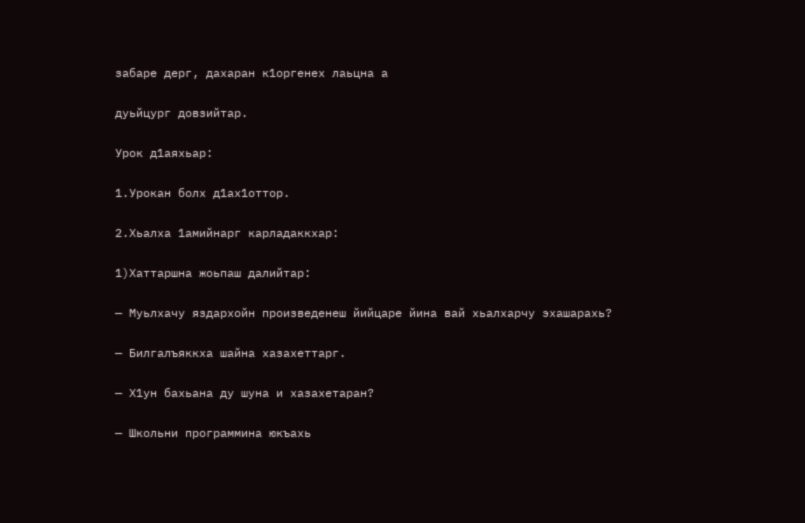забаре дерг, дахаран к1оргенех лаьцна а

дуьйцург довзийтар.

Урок д1аяхьар:

1.Урокан болх д1ах1оттор.

2.Хьалха 1амийнарг карладаккхар:

1)Хаттаршна жоьпаш далийтар:

— Муьлхачу яздархойн произведенеш йийцаре йина вай хьалхарчу эхашарахь?

— Билгалъяккха шайна хазахеттарг.

— Х1ун бахьана ду шуна и хазахетаран?

— Школьни программина юкъахь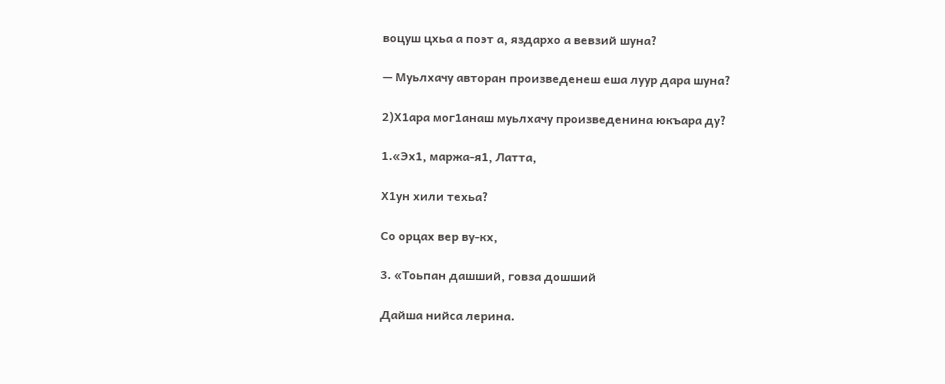воцуш цхьа а поэт а, яздархо а вевзий шуна?

— Муьлхачу авторан произведенеш еша луур дара шуна?

2)Х1ара мог1анаш муьлхачу произведенина юкъара ду?

1.«Эх1, маржа-я1, Латта,

Х1ун хили техьа?

Со орцах вер ву-кх,

3. «Тоьпан дашший, говза дошший

Дайша нийса лерина.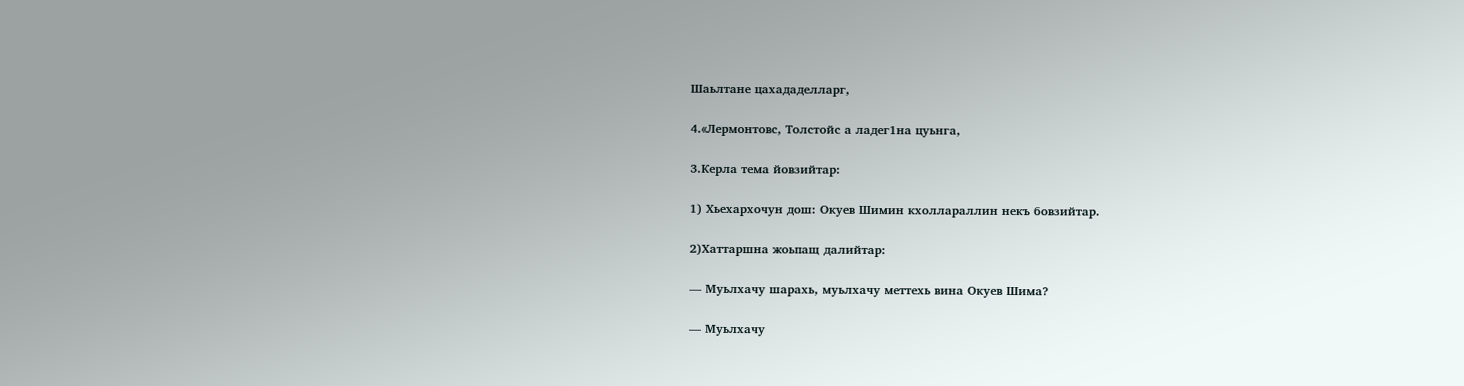Шаьлтане цахададелларг,

4.«Лермонтовс, Толстойс а ладег1на цуьнга,

3.Керла тема йовзийтар:

1) Хьехархочун дош: Окуев Шимин кхоллараллин некъ бовзийтар.

2)Хаттаршна жоьпащ далийтар:

— Муьлхачу шарахь, муьлхачу меттехь вина Окуев Шима?

— Муьлхачу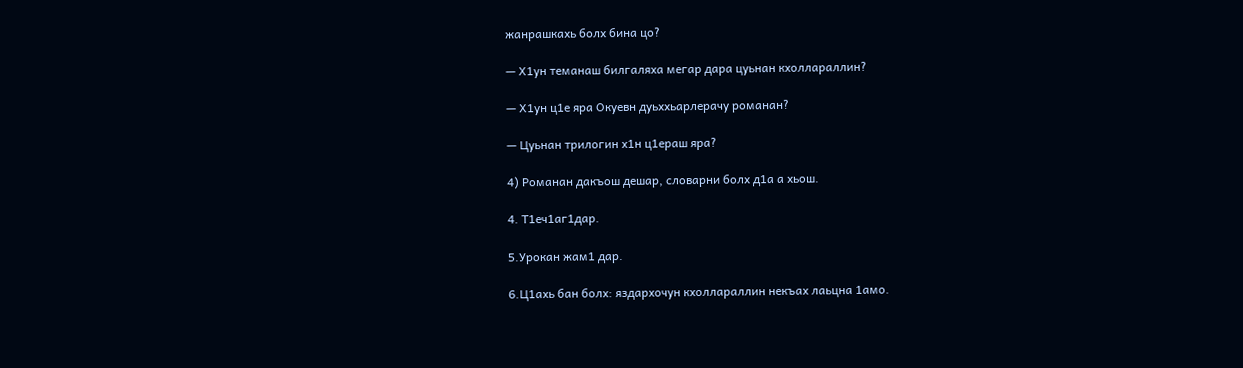жанрашкахь болх бина цо?

— Х1ун теманаш билгаляха мегар дара цуьнан кхоллараллин?

— Х1ун ц1е яра Окуевн дуьххьарлерачу романан?

— Цуьнан трилогин х1н ц1ераш яра?

4) Романан дакъош дешар, словарни болх д1а а хьош.

4. Т1еч1аг1дар.

5.Урокан жам1 дар.

6.Ц1ахь бан болх: яздархочун кхоллараллин некъах лаьцна 1амо.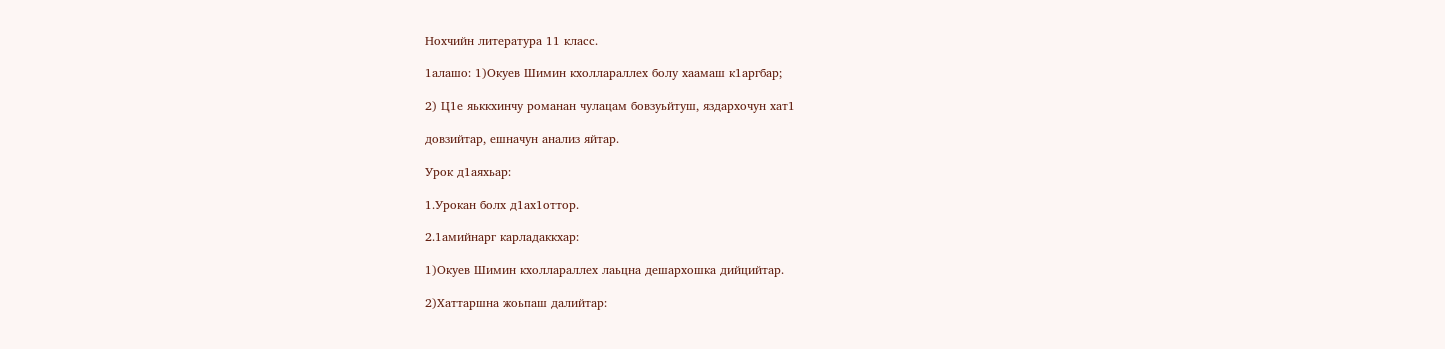Нохчийн литература 11 класс.

1алашо: 1)Окуев Шимин кхоллараллех болу хаамаш к1аргбар;

2) Ц1е яьккхинчу романан чулацам бовзуьйтуш, яздархочун хат1

довзийтар, ешначун анализ яйтар.

Урок д1аяхьар:

1.Урокан болх д1ах1оттор.

2.1амийнарг карладаккхар:

1)Окуев Шимин кхоллараллех лаьцна дешархошка дийцийтар.

2)Хаттаршна жоьпаш далийтар: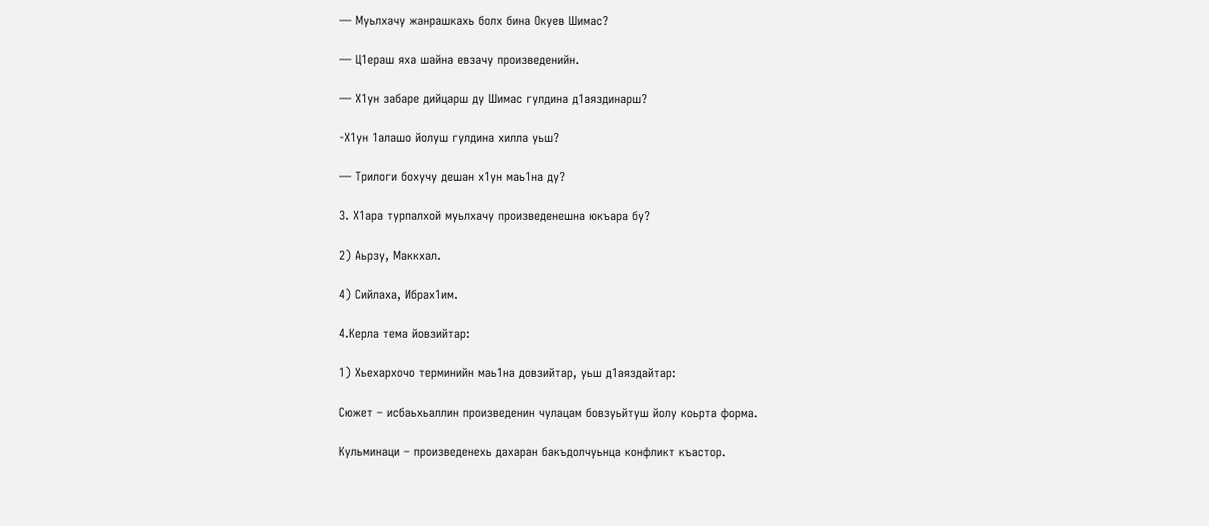— Муьлхачу жанрашкахь болх бина Окуев Шимас?

— Ц1ераш яха шайна евзачу произведенийн.

— Х1ун забаре дийцарш ду Шимас гулдина д1аяздинарш?

-Х1ун 1алашо йолуш гулдина хилла уьш?

— Трилоги бохучу дешан х1ун маь1на ду?

3. Х1ара турпалхой муьлхачу произведенешна юкъара бу?

2) Аьрзу, Маккхал.

4) Сийлаха, Ибрах1им.

4.Керла тема йовзийтар:

1) Хьехархочо терминийн маь1на довзийтар, уьш д1аяздайтар:

Сюжет – исбаьхьаллин произведенин чулацам бовзуьйтуш йолу коьрта форма.

Кульминаци – произведенехь дахаран бакъдолчуьнца конфликт къастор.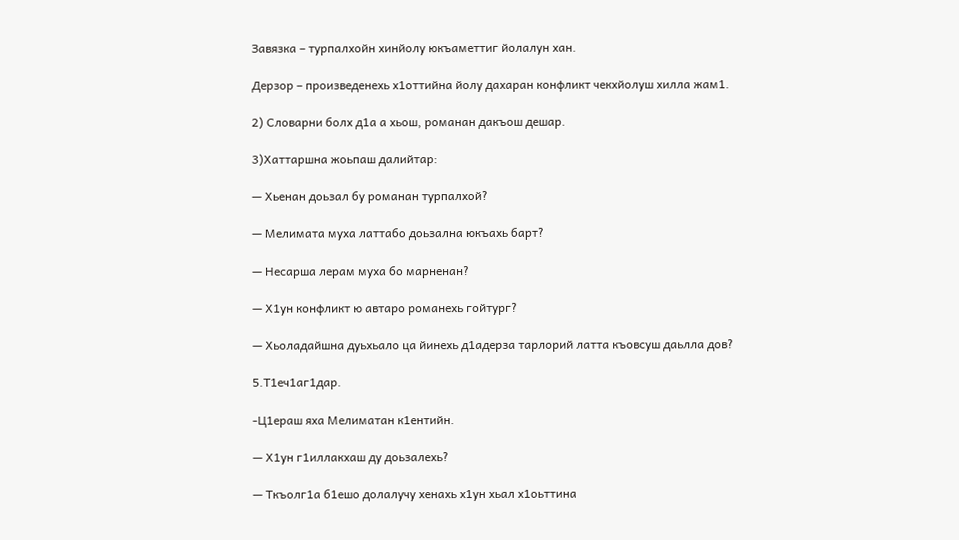Завязка – турпалхойн хинйолу юкъаметтиг йолалун хан.

Дерзор – произведенехь х1оттийна йолу дахаран конфликт чекхйолуш хилла жам1.

2) Словарни болх д1а а хьош, романан дакъош дешар.

3)Хаттаршна жоьпаш далийтар:

— Хьенан доьзал бу романан турпалхой?

— Мелимата муха латтабо доьзална юкъахь барт?

— Несарша лерам муха бо марненан?

— Х1ун конфликт ю автаро романехь гойтург?

— Хьоладайшна дуьхьало ца йинехь д1адерза тарлорий латта къовсуш даьлла дов?

5.Т1еч1аг1дар.

-Ц1ераш яха Мелиматан к1ентийн.

— Х1ун г1иллакхаш ду доьзалехь?

— Ткъолг1а б1ешо долалучу хенахь х1ун хьал х1оьттина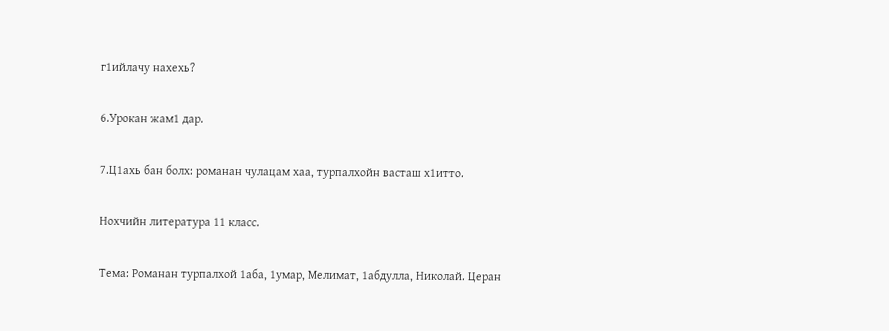г1ийлачу нахехь?

6.Урокан жам1 дар.

7.Ц1ахь бан болх: романан чулацам хаа, турпалхойн васташ х1итто.

Нохчийн литература 11 класс.

Тема: Романан турпалхой 1аба, 1умар, Мелимат, 1абдулла, Николай. Церан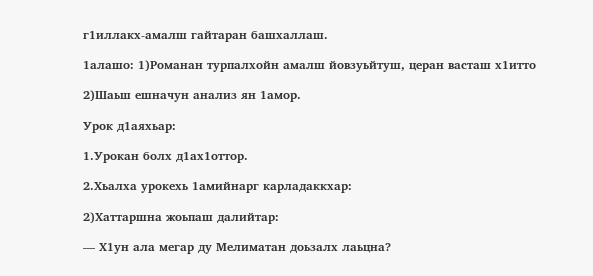г1иллакх-амалш гайтаран башхаллаш.

1алашо: 1)Романан турпалхойн амалш йовзуьйтуш, церан васташ х1итто

2)Шаьш ешначун анализ ян 1амор.

Урок д1аяхьар:

1.Урокан болх д1ах1оттор.

2.Хьалха урокехь 1амийнарг карладаккхар:

2)Хаттаршна жоьпаш далийтар:

— Х1ун ала мегар ду Мелиматан доьзалх лаьцна?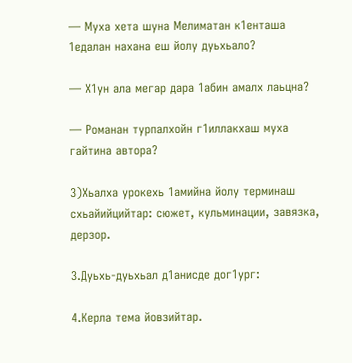— Муха хета шуна Мелиматан к1енташа 1едалан нахана еш йолу дуьхьало?

— Х1ун ала мегар дара 1абин амалх лаьцна?

— Романан турпалхойн г1иллакхаш муха гайтина автора?

3)Хьалха урокехь 1амийна йолу терминаш схьайийцийтар: сюжет, кульминации, завязка, дерзор.

3.Дуьхь-дуьхьал д1анисде дог1ург:

4.Керла тема йовзийтар.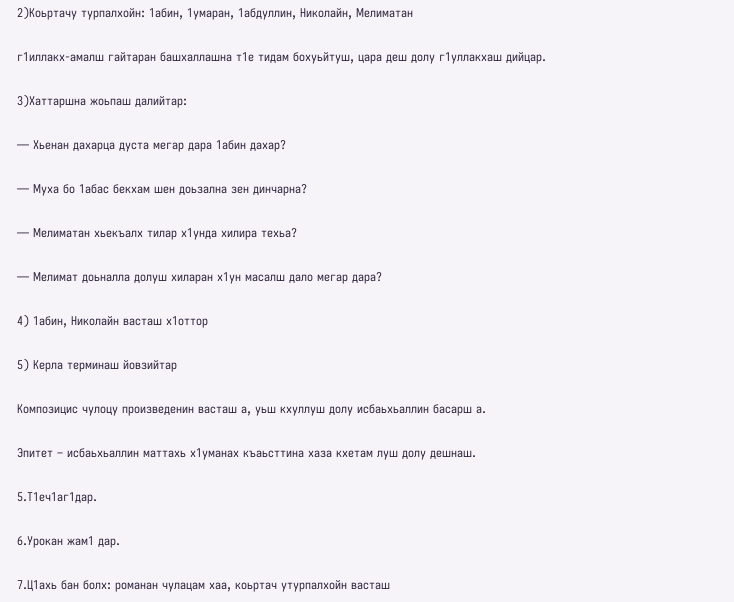2)Коьртачу турпалхойн: 1абин, 1умаран, 1абдуллин, Николайн, Мелиматан

г1иллакх-амалш гайтаран башхаллашна т1е тидам бохуьйтуш, цара деш долу г1уллакхаш дийцар.

3)Хаттаршна жоьпаш далийтар:

— Хьенан дахарца дуста мегар дара 1абин дахар?

— Муха бо 1абас бекхам шен доьзална зен динчарна?

— Мелиматан хьекъалх тилар х1унда хилира техьа?

— Мелимат доьналла долуш хиларан х1ун масалш дало мегар дара?

4) 1абин, Николайн васташ х1оттор

5) Керла терминаш йовзийтар

Композицис чулоцу произведенин васташ а, уьш кхуллуш долу исбаьхьаллин басарш а.

Эпитет – исбаьхьаллин маттахь х1уманах къаьсттина хаза кхетам луш долу дешнаш.

5.Т1еч1аг1дар.

6.Урокан жам1 дар.

7.Ц1ахь бан болх: романан чулацам хаа, коьртач утурпалхойн васташ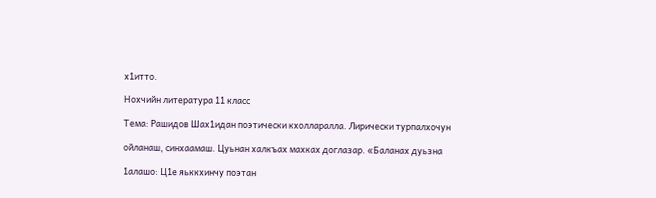х1итто.

Нохчийн литература 11 класс

Тема: Рашидов Шах1идан поэтически кхолларалла. Лирически турпалхочун

ойланаш, синхаамаш. Цуьнан халкъах махках доглазар. «Баланах дуьзна

1алашо: Ц1е яьккхинчу поэтан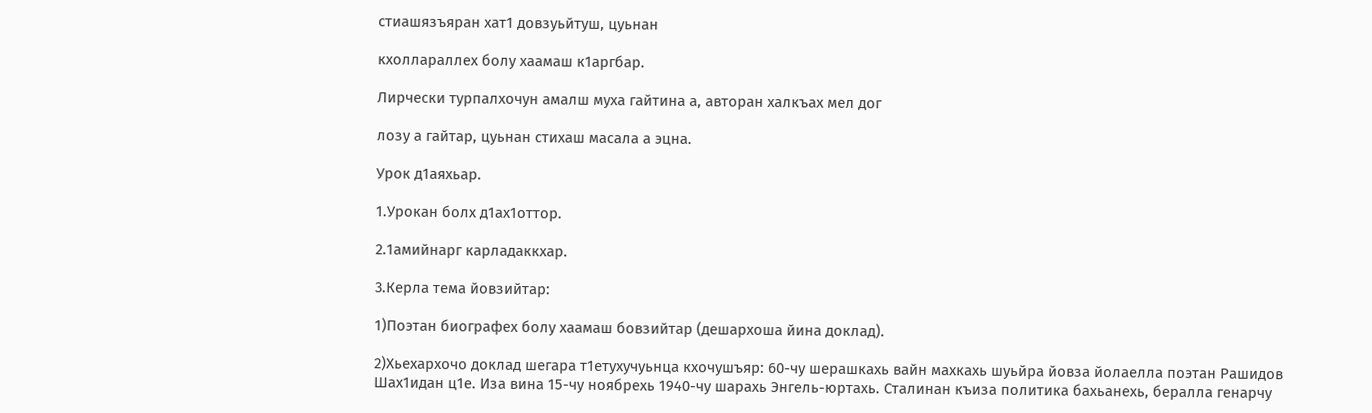стиашязъяран хат1 довзуьйтуш, цуьнан

кхоллараллех болу хаамаш к1аргбар.

Лирчески турпалхочун амалш муха гайтина а, авторан халкъах мел дог

лозу а гайтар, цуьнан стихаш масала а эцна.

Урок д1аяхьар.

1.Урокан болх д1ах1оттор.

2.1амийнарг карладаккхар.

3.Керла тема йовзийтар:

1)Поэтан биографех болу хаамаш бовзийтар (дешархоша йина доклад).

2)Хьехархочо доклад шегара т1етухучуьнца кхочушъяр: 60-чу шерашкахь вайн махкахь шуьйра йовза йолаелла поэтан Рашидов Шах1идан ц1е. Иза вина 15-чу ноябрехь 1940-чу шарахь Энгель-юртахь. Сталинан къиза политика бахьанехь, бералла генарчу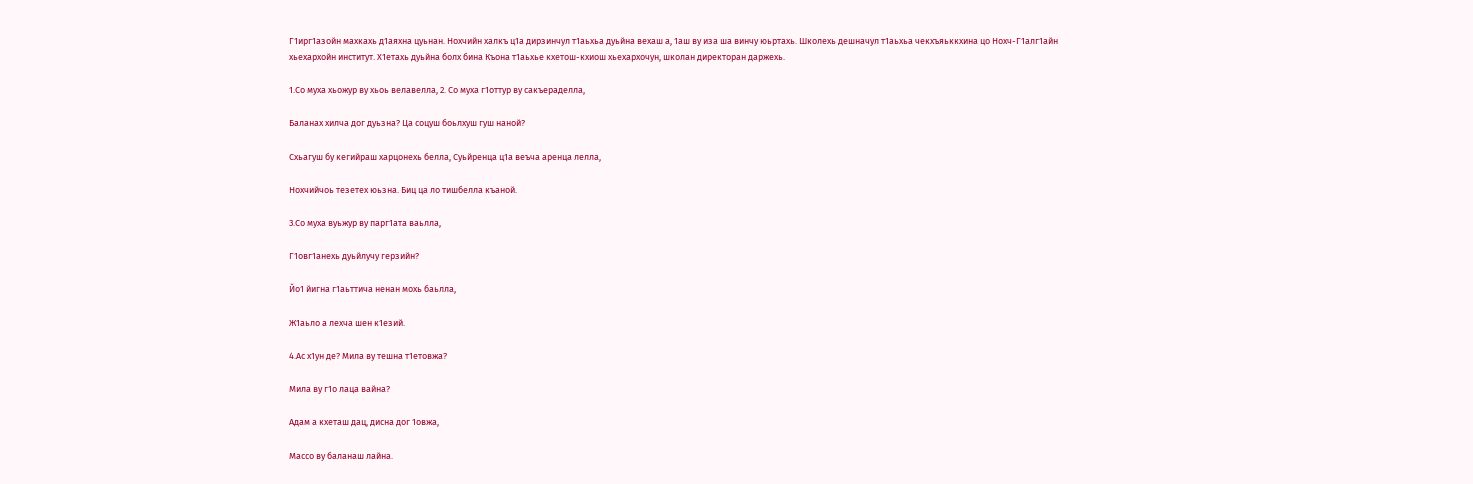Г1ирг1азойн махкахь д1аяхна цуьнан. Нохчийн халкъ ц1а дирзинчул т1аьхьа дуьйна вехаш а, 1аш ву иза ша винчу юьртахь. Школехь дешначул т1аьхьа чекхъяьккхина цо Нохч-Г1алг1айн хьехархойн институт. Х1етахь дуьйна болх бина Къона т1аьхье кхетош-кхиош хьехархочун, школан директоран даржехь.

1.Со муха хьожур ву хьоь велавелла, 2. Со муха г1оттур ву сакъераделла,

Баланах хилча дог дуьзна? Ца соцуш боьлхуш гуш наной?

Схьагуш бу кегийраш харцонехь белла, Суьйренца ц1а веъча аренца лелла,

Нохчийчоь тезетех юьзна. Биц ца ло тишбелла къаной.

3.Со муха вуьжур ву парг1ата ваьлла,

Г1овг1анехь дуьйлучу герзийн?

Йо1 йигна г1аьттича ненан мохь баьлла,

Ж1аьло а лехча шен к1езий.

4.Ас х1ун де? Мила ву тешна т1етовжа?

Мила ву г1о лаца вайна?

Адам а кхеташ дац, дисна дог 1овжа,

Массо ву баланаш лайна.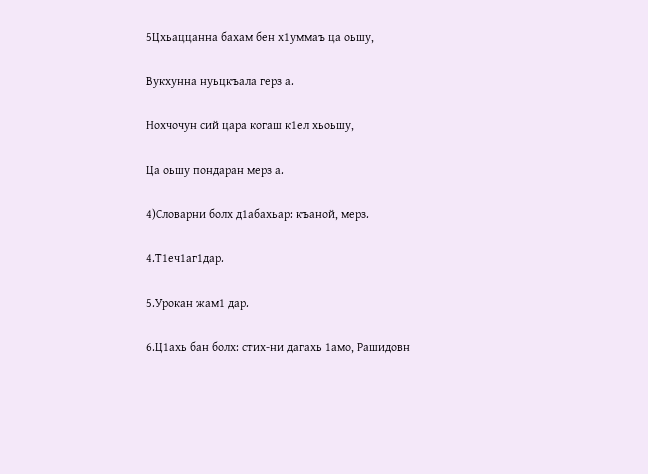5Цхьаццанна бахам бен х1уммаъ ца оьшу,

Вукхунна нуьцкъала герз а.

Нохчочун сий цара когаш к1ел хьоьшу,

Ца оьшу пондаран мерз а.

4)Словарни болх д1абахьар: къаной, мерз.

4.Т1еч1аг1дар.

5.Урокан жам1 дар.

6.Ц1ахь бан болх: стих-ни дагахь 1амо, Рашидовн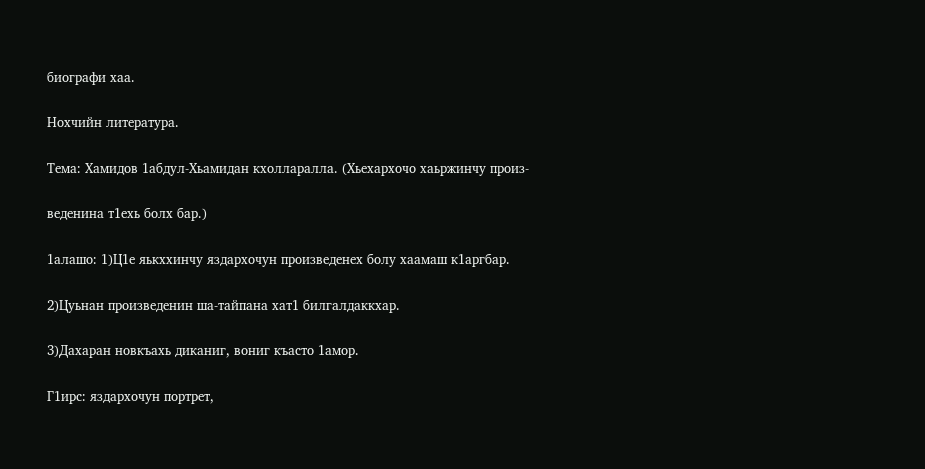биографи хаа.

Нохчийн литература.

Тема: Хамидов 1абдул-Хьамидан кхолларалла. (Хьехархочо хаьржинчу произ-

веденина т1ехь болх бар.)

1алашо: 1)Ц1е яькххинчу яздархочун произведенех болу хаамаш к1аргбар.

2)Цуьнан произведенин ша-тайпана хат1 билгалдаккхар.

3)Дахаран новкъахь диканиг, вониг къасто 1амор.

Г1ирс: яздархочун портрет,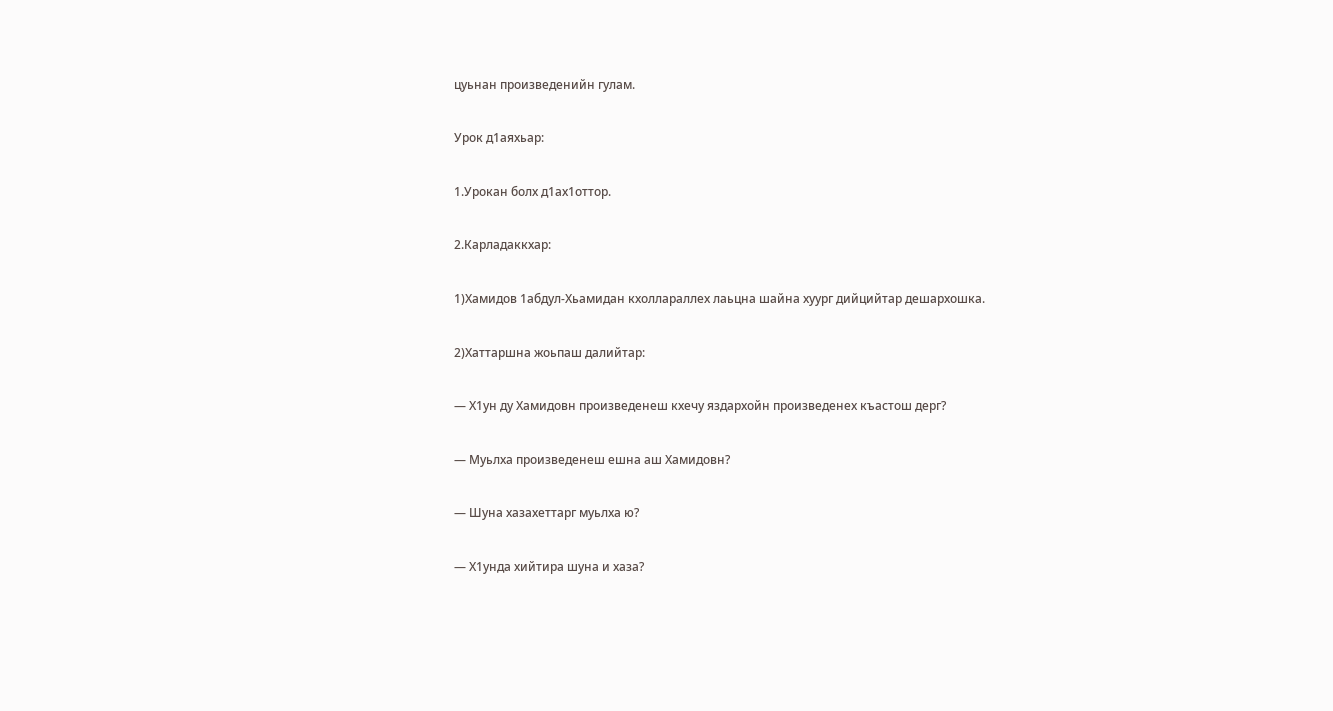цуьнан произведенийн гулам.

Урок д1аяхьар:

1.Урокан болх д1ах1оттор.

2.Карладаккхар:

1)Хамидов 1абдул-Хьамидан кхоллараллех лаьцна шайна хуург дийцийтар дешархошка.

2)Хаттаршна жоьпаш далийтар:

— Х1ун ду Хамидовн произведенеш кхечу яздархойн произведенех къастош дерг?

— Муьлха произведенеш ешна аш Хамидовн?

— Шуна хазахеттарг муьлха ю?

— Х1унда хийтира шуна и хаза?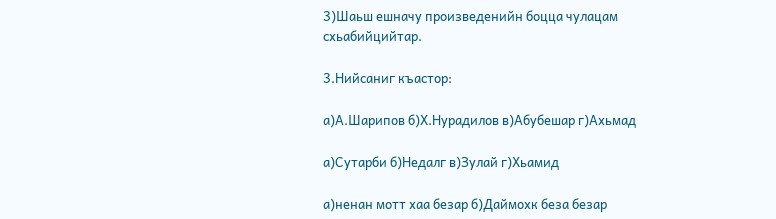3)Шаьш ешначу произведенийн боцца чулацам схьабийцийтар.

3.Нийсаниг къастор:

а)А.Шарипов б)Х.Нурадилов в)Абубешар г)Ахьмад

а)Сутарби б)Недалг в)Зулай г)Хьамид

а)ненан мотт хаа безар б)Даймохк беза безар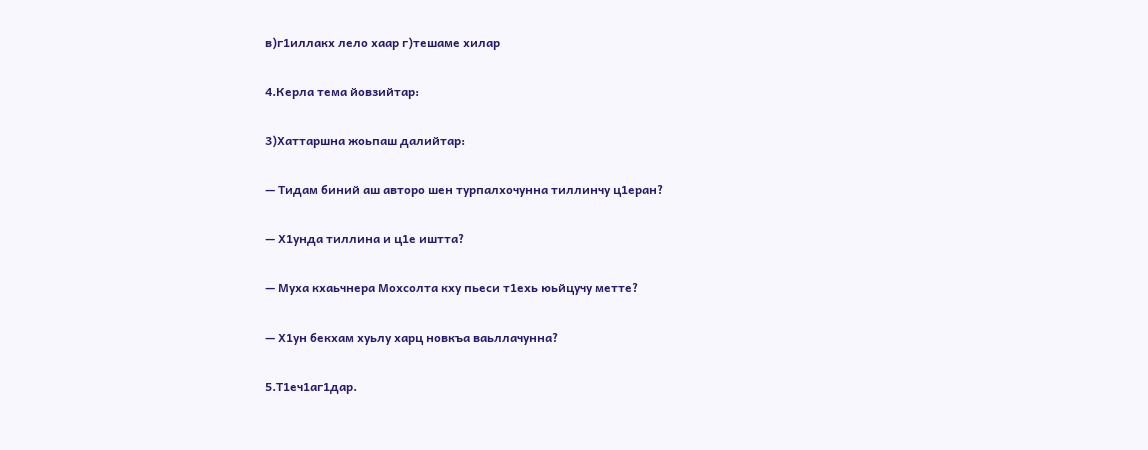в)г1иллакх лело хаар г)тешаме хилар

4.Керла тема йовзийтар:

3)Хаттаршна жоьпаш далийтар:

— Тидам биний аш авторо шен турпалхочунна тиллинчу ц1еран?

— Х1унда тиллина и ц1е иштта?

— Муха кхаьчнера Мохсолта кху пьеси т1ехь юьйцучу метте?

— Х1ун бекхам хуьлу харц новкъа ваьллачунна?

5.Т1еч1аг1дар.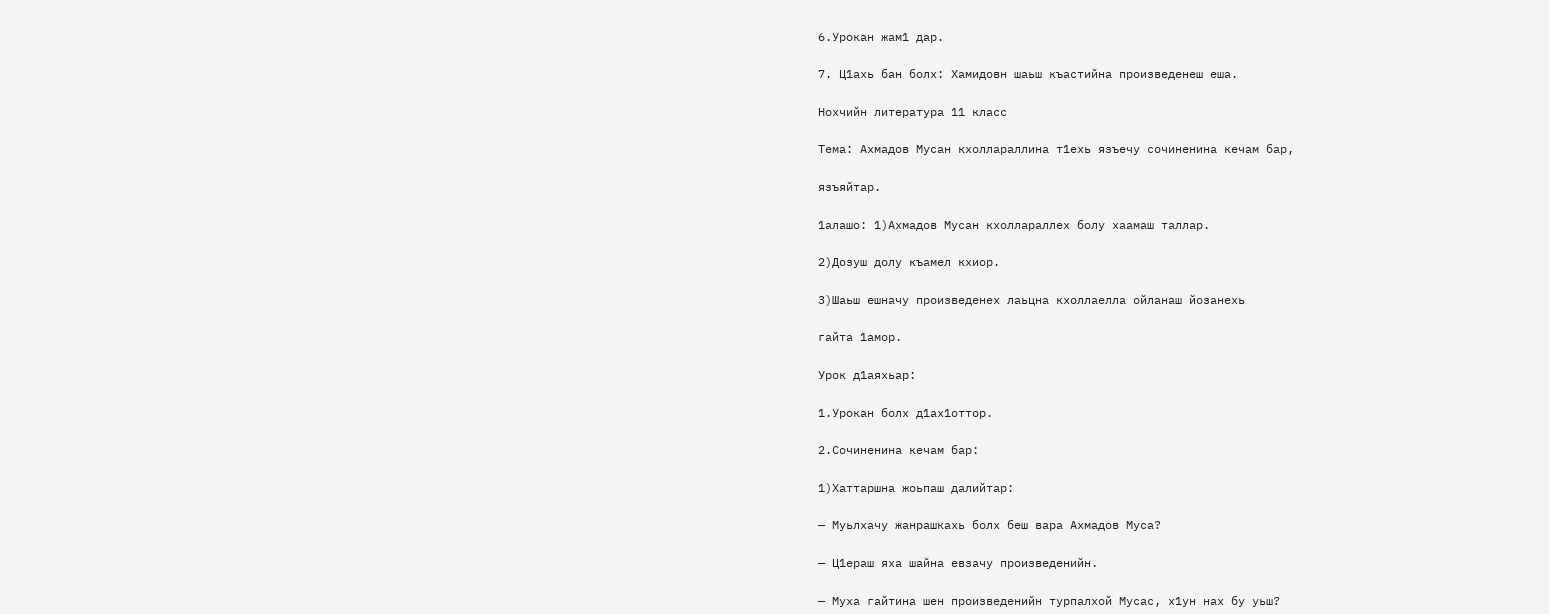6.Урокан жам1 дар.

7. Ц1ахь бан болх: Хамидовн шаьш къастийна произведенеш еша.

Нохчийн литература 11 класс

Тема: Ахмадов Мусан кхоллараллина т1ехь язъечу сочиненина кечам бар,

язъяйтар.

1алашо: 1)Ахмадов Мусан кхоллараллех болу хаамаш таллар.

2)Дозуш долу къамел кхиор.

3)Шаьш ешначу произведенех лаьцна кхоллаелла ойланаш йозанехь

гайта 1амор.

Урок д1аяхьар:

1.Урокан болх д1ах1оттор.

2.Сочиненина кечам бар:

1)Хаттаршна жоьпаш далийтар:

— Муьлхачу жанрашкахь болх беш вара Ахмадов Муса?

— Ц1ераш яха шайна евзачу произведенийн.

— Муха гайтина шен произведенийн турпалхой Мусас, х1ун нах бу уьш?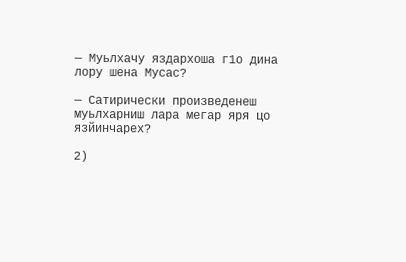— Муьлхачу яздархоша г1о дина лору шена Мусас?

— Сатирически произведенеш муьлхарниш лара мегар яря цо язйинчарех?

2)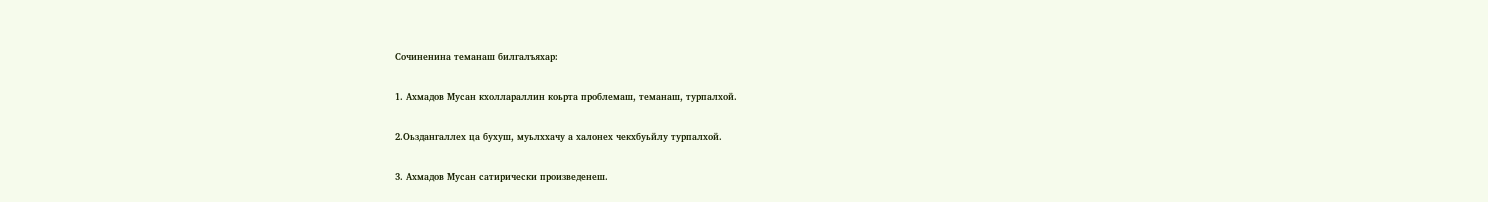Сочиненина теманаш билгалъяхар:

1. Ахмадов Мусан кхоллараллин коьрта проблемаш, теманаш, турпалхой.

2.Оьздангаллех ца бухуш, муьлххачу а халонех чекхбуьйлу турпалхой.

3. Ахмадов Мусан сатирически произведенеш.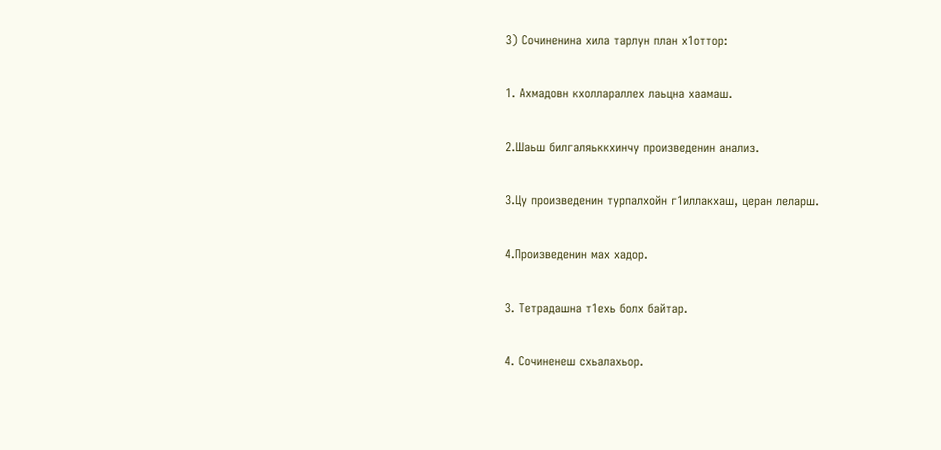3) Сочиненина хила тарлун план х1оттор:

1. Ахмадовн кхоллараллех лаьцна хаамаш.

2.Шаьш билгаляьккхинчу произведенин анализ.

3.Цу произведенин турпалхойн г1иллакхаш, церан леларш.

4.Произведенин мах хадор.

3. Тетрадашна т1ехь болх байтар.

4. Сочиненеш схьалахьор.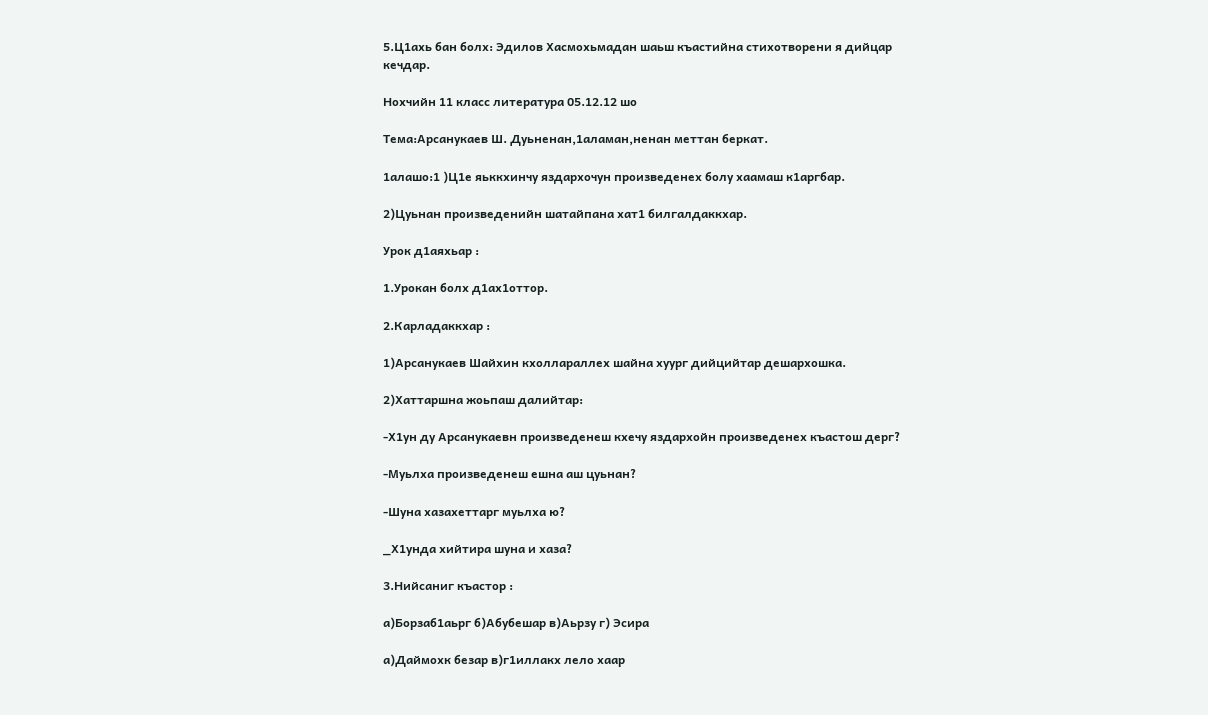5.Ц1ахь бан болх: Эдилов Хасмохьмадан шаьш къастийна стихотворени я дийцар кечдар.

Нохчийн 11 класс литература 05.12.12 шо

Тема:Арсанукаев Ш. Дуьненан,1аламан,ненан меттан беркат.

1алашо:1 )Ц1е яьккхинчу яздархочун произведенех болу хаамаш к1аргбар.

2)Цуьнан произведенийн шатайпана хат1 билгалдаккхар.

Урок д1аяхьар :

1.Урокан болх д1ах1оттор.

2.Карладаккхар :

1)Арсанукаев Шайхин кхоллараллех шайна хуург дийцийтар дешархошка.

2)Хаттаршна жоьпаш далийтар:

-Х1ун ду Арсанукаевн произведенеш кхечу яздархойн произведенех къастош дерг?

-Муьлха произведенеш ешна аш цуьнан?

-Шуна хазахеттарг муьлха ю?

_Х1унда хийтира шуна и хаза?

3.Нийсаниг къастор :

а)Борзаб1аьрг б)Абубешар в)Аьрзу г) Эсира

а)Даймохк безар в)г1иллакх лело хаар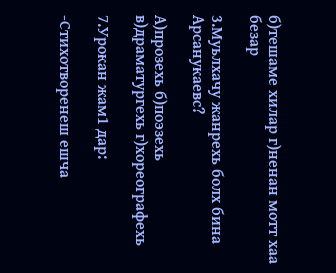б)тешаме хилар г)ненан мотт хаа безар

3.Муьлхачу жанрехь болх бина Арсанукаевс?

А)прозехь б)поэзехь в)драматургехь г)хореографехь

7.Урокан жам1 дар:

-Стихотворенеш ешча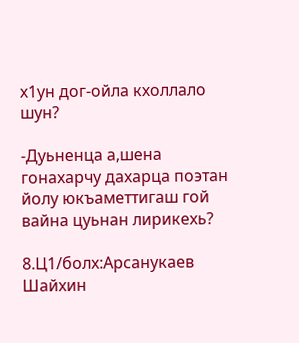х1ун дог-ойла кхоллало шун?

-Дуьненца а,шена гонахарчу дахарца поэтан йолу юкъаметтигаш гой вайна цуьнан лирикехь?

8.Ц1/болх:Арсанукаев Шайхин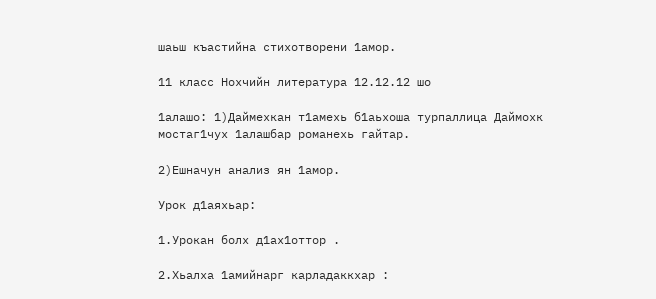шаьш къастийна стихотворени 1амор.

11 класс Нохчийн литература 12.12.12 шо

1алашо: 1)Даймехкан т1амехь б1аьхоша турпаллица Даймохк мостаг1чух 1алашбар романехь гайтар.

2)Ешначун анализ ян 1амор.

Урок д1аяхьар:

1.Урокан болх д1ах1оттор .

2.Хьалха 1амийнарг карладаккхар :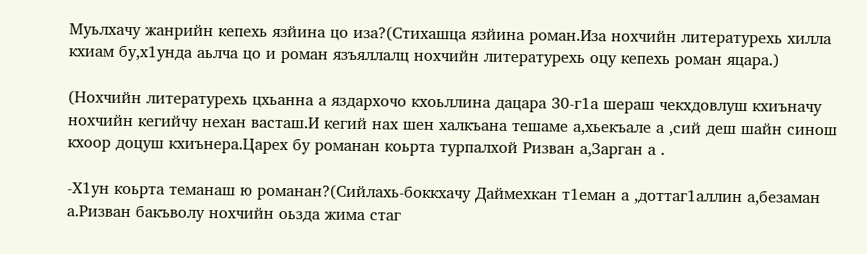Муьлхачу жанрийн кепехь язйина цо иза?(Стихашца язйина роман.Иза нохчийн литературехь хилла кхиам бу,х1унда аьлча цо и роман язъяллалц нохчийн литературехь оцу кепехь роман яцара.)

(Нохчийн литературехь цхьанна а яздархочо кхоьллина дацара 30-г1а шераш чекхдовлуш кхиъначу нохчийн кегийчу нехан васташ.И кегий нах шен халкъана тешаме а,хьекъале а ,сий деш шайн синош кхоор доцуш кхиънера.Царех бу романан коьрта турпалхой Ризван а,Зарган а .

-Х1ун коьрта теманаш ю романан?(Сийлахь-боккхачу Даймехкан т1еман а ,доттаг1аллин а,безаман а.Ризван бакъволу нохчийн оьзда жима стаг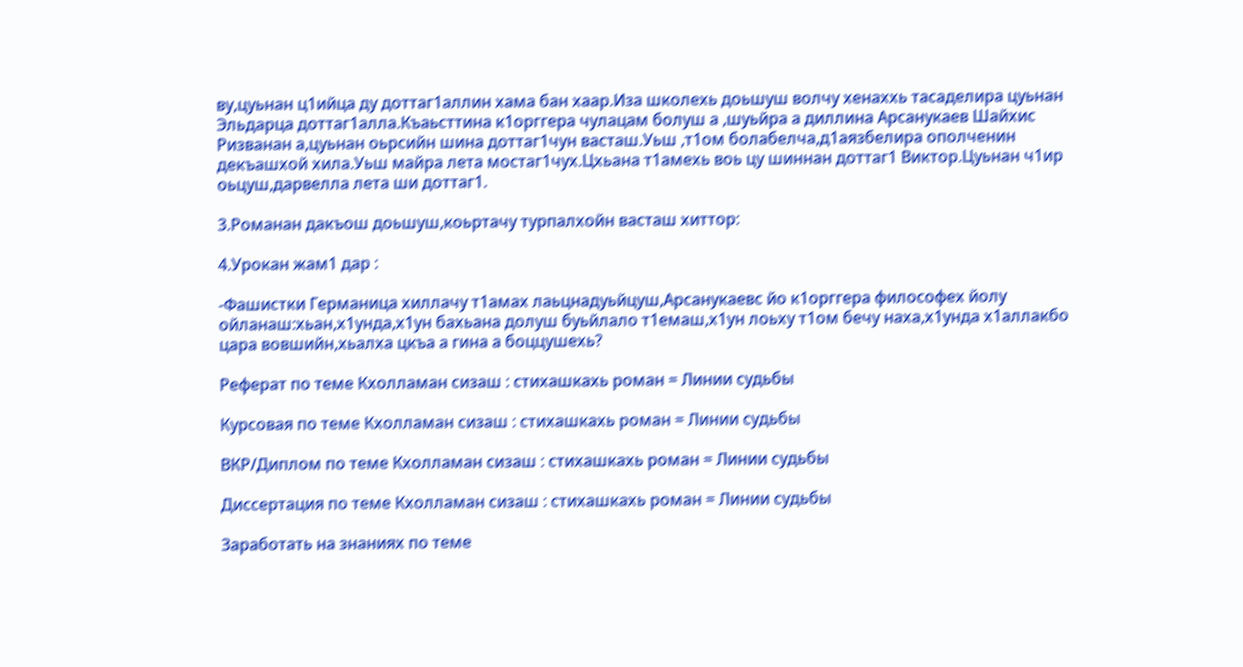ву,цуьнан ц1ийца ду доттаг1аллин хама бан хаар.Иза школехь доьшуш волчу хенаххь тасаделира цуьнан Эльдарца доттаг1алла.Къаьсттина к1орггера чулацам болуш а ,шуьйра а диллина Арсанукаев Шайхис Ризванан а,цуьнан оьрсийн шина доттаг1чун васташ.Уьш ,т1ом болабелча,д1аязбелира ополченин декъашхой хила.Уьш майра лета мостаг1чух.Цхьана т1амехь воь цу шиннан доттаг1 Виктор.Цуьнан ч1ир оьцуш,дарвелла лета ши доттаг1.

3.Романан дакъош доьшуш,коьртачу турпалхойн васташ хиттор:

4.Урокан жам1 дар :

-Фашистки Германица хиллачу т1амах лаьцнадуьйцуш,Арсанукаевс йо к1орггера философех йолу ойланаш:хьан,х1унда,х1ун бахьана долуш буьйлало т1емаш,х1ун лоьху т1ом бечу наха,х1унда х1аллакбо цара вовшийн,хьалха цкъа а гина а боццушехь?

Реферат по теме Кхолламан сизаш : стихашкахь роман = Линии судьбы

Курсовая по теме Кхолламан сизаш : стихашкахь роман = Линии судьбы

ВКР/Диплом по теме Кхолламан сизаш : стихашкахь роман = Линии судьбы

Диссертация по теме Кхолламан сизаш : стихашкахь роман = Линии судьбы

Заработать на знаниях по теме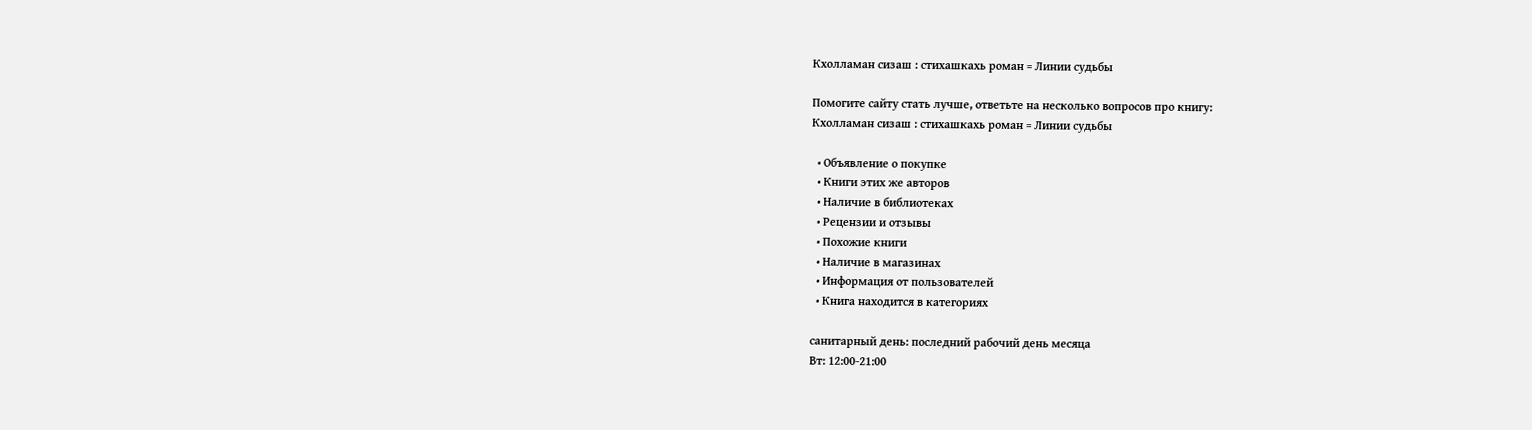Кхолламан сизаш : стихашкахь роман = Линии судьбы

Помогите сайту стать лучше, ответьте на несколько вопросов про книгу:
Кхолламан сизаш : стихашкахь роман = Линии судьбы

  • Объявление о покупке
  • Книги этих же авторов
  • Наличие в библиотеках
  • Рецензии и отзывы
  • Похожие книги
  • Наличие в магазинах
  • Информация от пользователей
  • Книга находится в категориях

санитарный день: последний рабочий день месяца
Вт: 12:00-21:00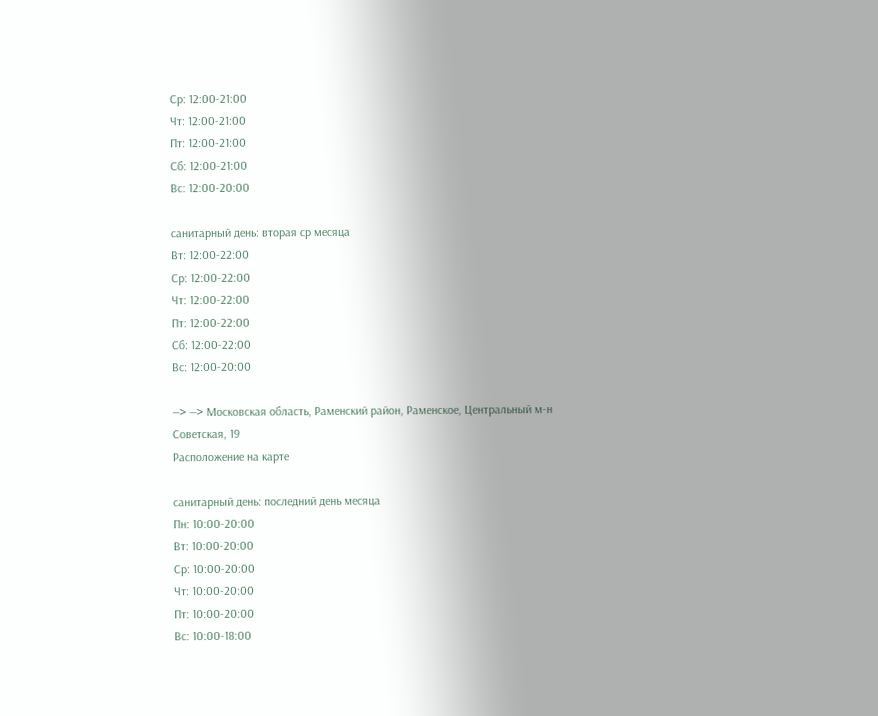Ср: 12:00-21:00
Чт: 12:00-21:00
Пт: 12:00-21:00
Сб: 12:00-21:00
Вс: 12:00-20:00

санитарный день: вторая ср месяца
Вт: 12:00-22:00
Ср: 12:00-22:00
Чт: 12:00-22:00
Пт: 12:00-22:00
Сб: 12:00-22:00
Вс: 12:00-20:00

—> —> Московская область, Раменский район, Раменское, Центральный м-н
Советская, 19
Расположение на карте

санитарный день: последний день месяца
Пн: 10:00-20:00
Вт: 10:00-20:00
Ср: 10:00-20:00
Чт: 10:00-20:00
Пт: 10:00-20:00
Вс: 10:00-18:00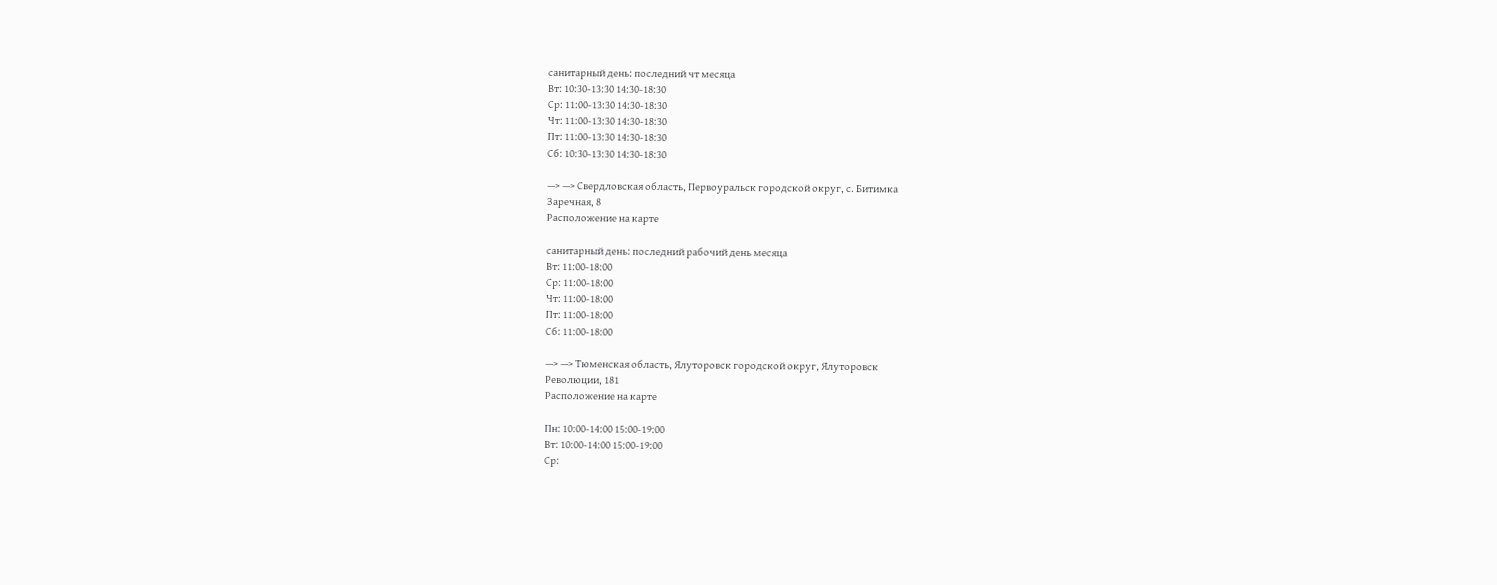санитарный день: последний чт месяца
Вт: 10:30-13:30 14:30-18:30
Ср: 11:00-13:30 14:30-18:30
Чт: 11:00-13:30 14:30-18:30
Пт: 11:00-13:30 14:30-18:30
Сб: 10:30-13:30 14:30-18:30

—> —> Свердловская область, Первоуральск городской округ, с. Битимка
Заречная, 8
Расположение на карте

санитарный день: последний рабочий день месяца
Вт: 11:00-18:00
Ср: 11:00-18:00
Чт: 11:00-18:00
Пт: 11:00-18:00
Сб: 11:00-18:00

—> —> Тюменская область, Ялуторовск городской округ, Ялуторовск
Революции, 181
Расположение на карте

Пн: 10:00-14:00 15:00-19:00
Вт: 10:00-14:00 15:00-19:00
Ср: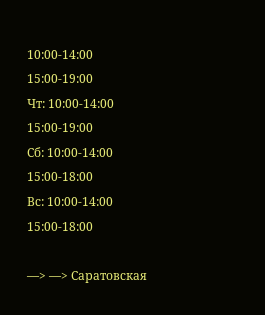10:00-14:00 15:00-19:00
Чт: 10:00-14:00 15:00-19:00
Сб: 10:00-14:00 15:00-18:00
Вс: 10:00-14:00 15:00-18:00

—> —> Саратовская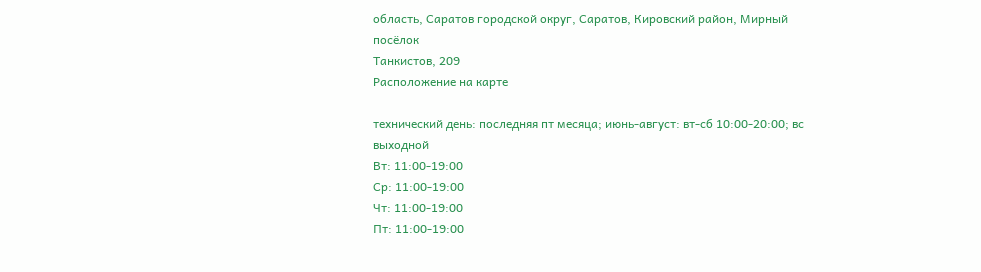область, Саратов городской округ, Саратов, Кировский район, Мирный посёлок
Танкистов, 209
Расположение на карте

технический день: последняя пт месяца; июнь-август: вт-сб 10:00-20:00; вс выходной
Вт: 11:00-19:00
Ср: 11:00-19:00
Чт: 11:00-19:00
Пт: 11:00-19:00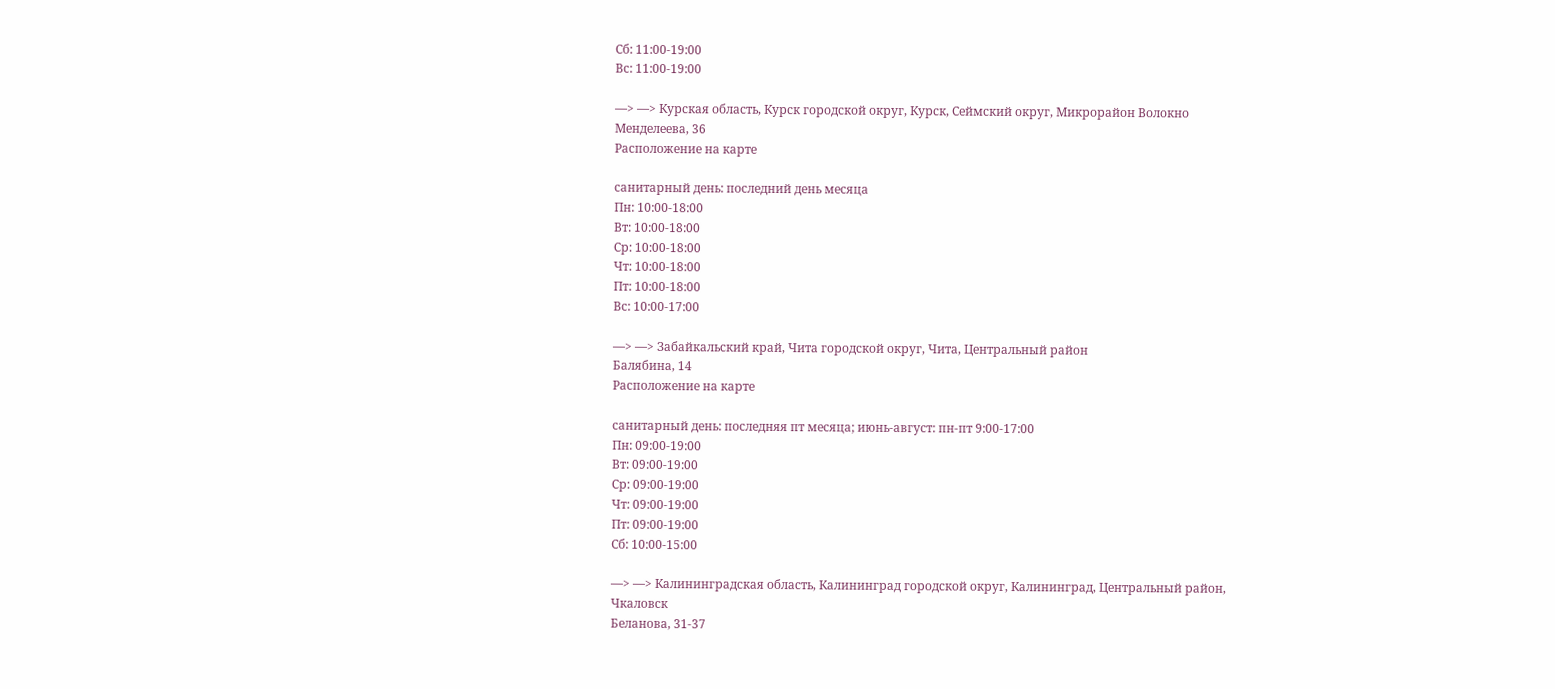Сб: 11:00-19:00
Вс: 11:00-19:00

—> —> Курская область, Курск городской округ, Курск, Сеймский округ, Микрорайон Волокно
Менделеева, 36
Расположение на карте

санитарный день: последний день месяца
Пн: 10:00-18:00
Вт: 10:00-18:00
Ср: 10:00-18:00
Чт: 10:00-18:00
Пт: 10:00-18:00
Вс: 10:00-17:00

—> —> Забайкальский край, Чита городской округ, Чита, Центральный район
Балябина, 14
Расположение на карте

санитарный день: последняя пт месяца; июнь-август: пн-пт 9:00-17:00
Пн: 09:00-19:00
Вт: 09:00-19:00
Ср: 09:00-19:00
Чт: 09:00-19:00
Пт: 09:00-19:00
Сб: 10:00-15:00

—> —> Калининградская область, Калининград городской округ, Калининград, Центральный район, Чкаловск
Беланова, 31-37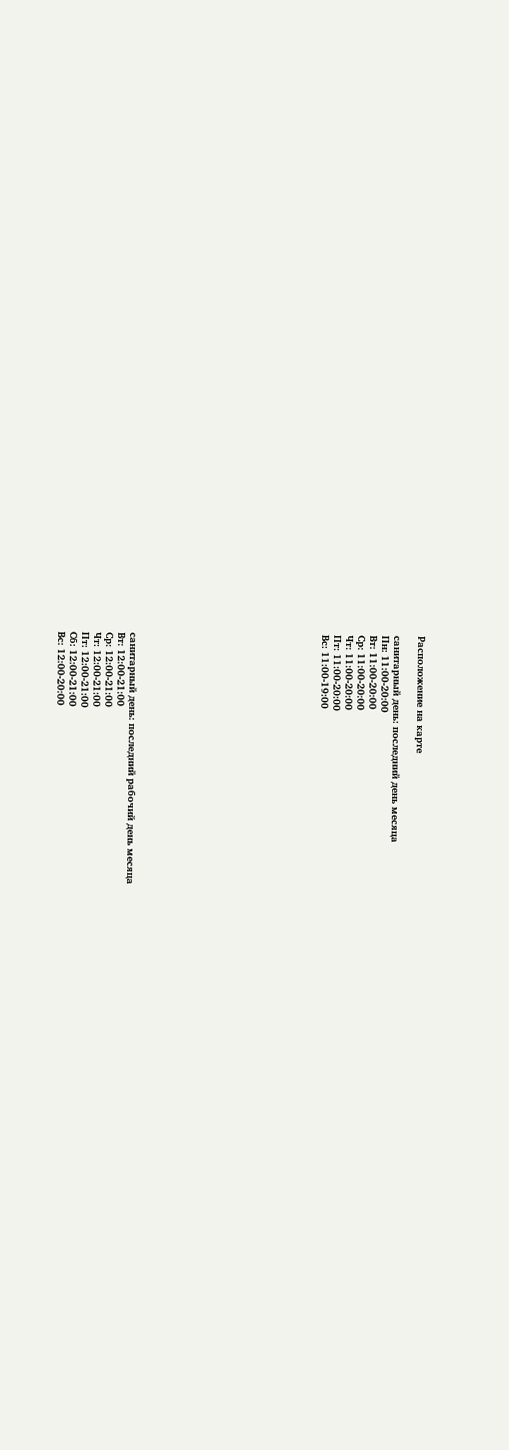Расположение на карте

санитарный день: последний день месяца
Пн: 11:00-20:00
Вт: 11:00-20:00
Ср: 11:00-20:00
Чт: 11:00-20:00
Пт: 11:00-20:00
Вс: 11:00-19:00















санитарный день: последний рабочий день месяца
Вт: 12:00-21:00
Ср: 12:00-21:00
Чт: 12:00-21:00
Пт: 12:00-21:00
Сб: 12:00-21:00
Вс: 12:00-20:00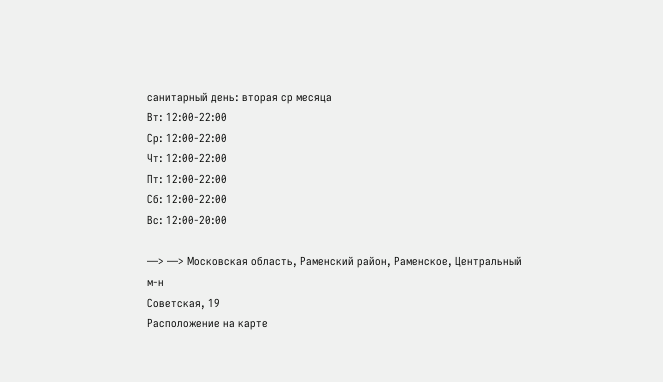санитарный день: вторая ср месяца
Вт: 12:00-22:00
Ср: 12:00-22:00
Чт: 12:00-22:00
Пт: 12:00-22:00
Сб: 12:00-22:00
Вс: 12:00-20:00

—> —> Московская область, Раменский район, Раменское, Центральный м-н
Советская, 19
Расположение на карте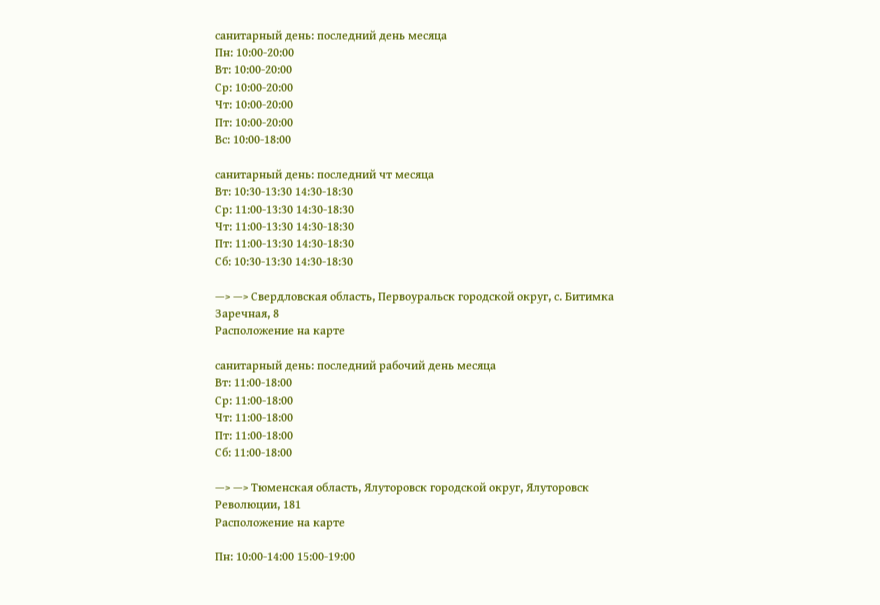санитарный день: последний день месяца
Пн: 10:00-20:00
Вт: 10:00-20:00
Ср: 10:00-20:00
Чт: 10:00-20:00
Пт: 10:00-20:00
Вс: 10:00-18:00

санитарный день: последний чт месяца
Вт: 10:30-13:30 14:30-18:30
Ср: 11:00-13:30 14:30-18:30
Чт: 11:00-13:30 14:30-18:30
Пт: 11:00-13:30 14:30-18:30
Сб: 10:30-13:30 14:30-18:30

—> —> Свердловская область, Первоуральск городской округ, с. Битимка
Заречная, 8
Расположение на карте

санитарный день: последний рабочий день месяца
Вт: 11:00-18:00
Ср: 11:00-18:00
Чт: 11:00-18:00
Пт: 11:00-18:00
Сб: 11:00-18:00

—> —> Тюменская область, Ялуторовск городской округ, Ялуторовск
Революции, 181
Расположение на карте

Пн: 10:00-14:00 15:00-19:00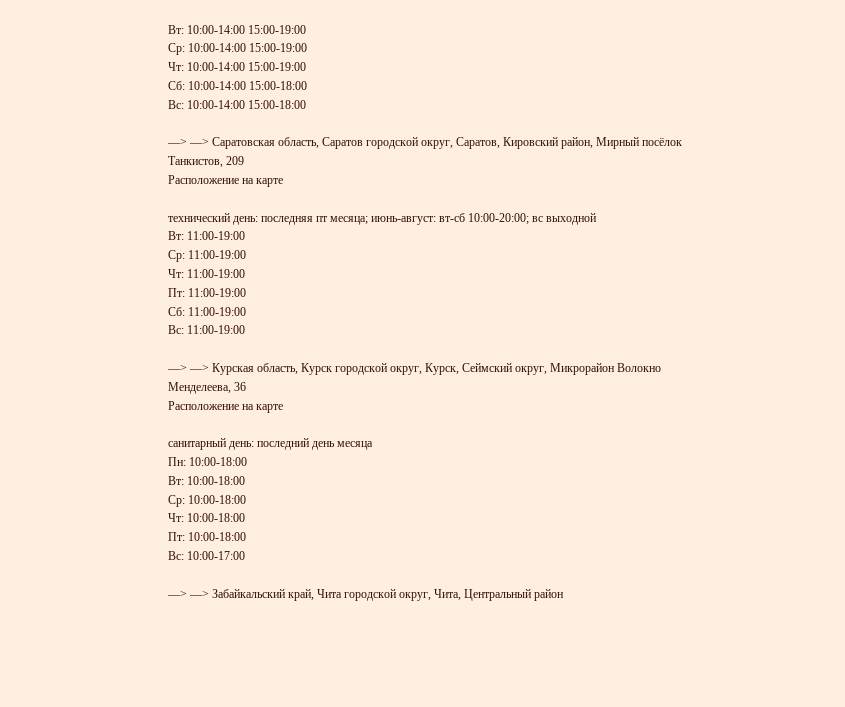Вт: 10:00-14:00 15:00-19:00
Ср: 10:00-14:00 15:00-19:00
Чт: 10:00-14:00 15:00-19:00
Сб: 10:00-14:00 15:00-18:00
Вс: 10:00-14:00 15:00-18:00

—> —> Саратовская область, Саратов городской округ, Саратов, Кировский район, Мирный посёлок
Танкистов, 209
Расположение на карте

технический день: последняя пт месяца; июнь-август: вт-сб 10:00-20:00; вс выходной
Вт: 11:00-19:00
Ср: 11:00-19:00
Чт: 11:00-19:00
Пт: 11:00-19:00
Сб: 11:00-19:00
Вс: 11:00-19:00

—> —> Курская область, Курск городской округ, Курск, Сеймский округ, Микрорайон Волокно
Менделеева, 36
Расположение на карте

санитарный день: последний день месяца
Пн: 10:00-18:00
Вт: 10:00-18:00
Ср: 10:00-18:00
Чт: 10:00-18:00
Пт: 10:00-18:00
Вс: 10:00-17:00

—> —> Забайкальский край, Чита городской округ, Чита, Центральный район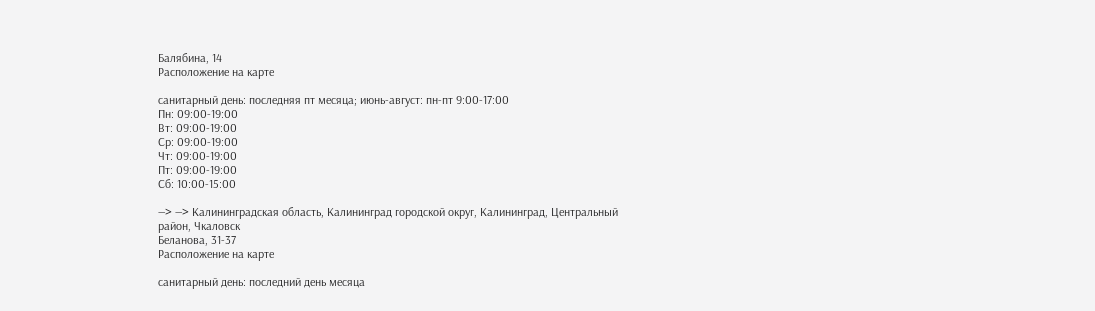Балябина, 14
Расположение на карте

санитарный день: последняя пт месяца; июнь-август: пн-пт 9:00-17:00
Пн: 09:00-19:00
Вт: 09:00-19:00
Ср: 09:00-19:00
Чт: 09:00-19:00
Пт: 09:00-19:00
Сб: 10:00-15:00

—> —> Калининградская область, Калининград городской округ, Калининград, Центральный район, Чкаловск
Беланова, 31-37
Расположение на карте

санитарный день: последний день месяца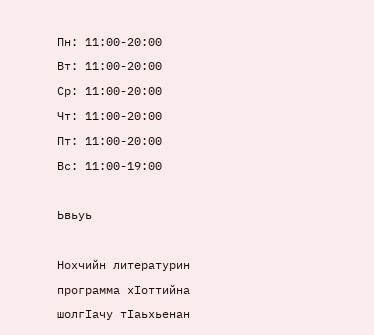Пн: 11:00-20:00
Вт: 11:00-20:00
Ср: 11:00-20:00
Чт: 11:00-20:00
Пт: 11:00-20:00
Вс: 11:00-19:00

Ьвьуь

Нохчийн литературин программа хIоттийна шолгIачу тIаьхьенан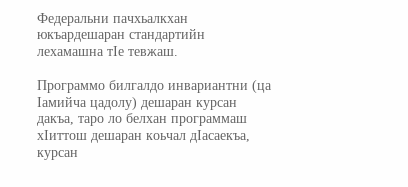Федеральни пачхьалкхан юкъардешаран стандартийн лехамашна тIе тевжаш.

Программо билгалдо инвариантни (ца Iамийча цадолу) дешаран курсан дакъа, таро ло белхан программаш хIиттош дешаран коьчал дIасаекъа, курсан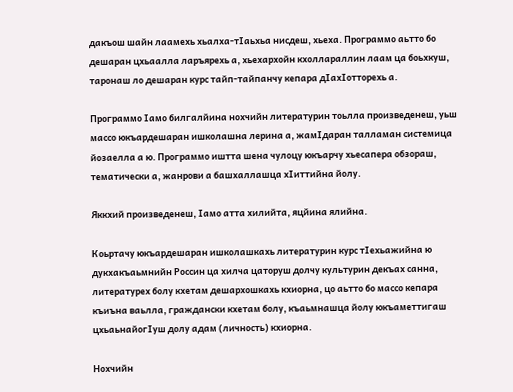дакъош шайн лаамехь хьалха-тIаьхьа нисдеш, хьеха. Программо аьтто бо дешаран цхьаалла ларъярехь а, хьехархойн кхоллараллин лаам ца боьхкуш, таронаш ло дешаран курс тайп-тайпанчу кепара дIахIотторехь а.

Программо Iамо билгалйина нохчийн литературин тоьлла произведенеш, уьш массо юкъардешаран ишколашна лерина а, жамIдаран талламан системица йозаелла а ю. Программо иштта шена чулоцу юкъарчу хьесапера обзораш, тематически а, жанрови а башхаллашца хIиттийна йолу.

Яккхий произведенеш, Iамо атта хилийта, яцйина ялийна.

Коьртачу юкъардешаран ишколашкахь литературин курс тIехьажийна ю дукхакъаьмнийн Россин ца хилча цаторуш долчу культурин декъах санна, литературех болу кхетам дешархошкахь кхиорна, цо аьтто бо массо кепара къиъна ваьлла, граждански кхетам болу, къаьмнашца йолу юкъаметтигаш цхьаьнайогIуш долу адам (личность) кхиорна.

Нохчийн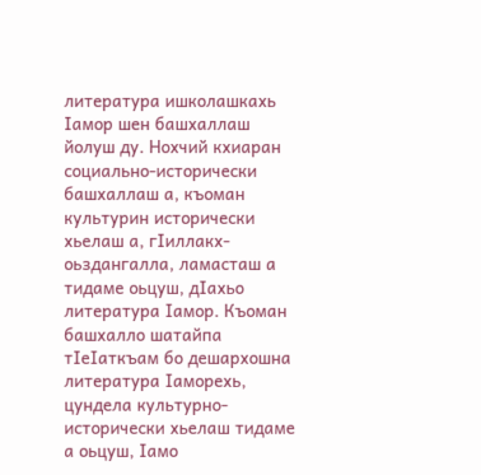литература ишколашкахь Iамор шен башхаллаш йолуш ду. Нохчий кхиаран социально-исторически башхаллаш а, къоман культурин исторически хьелаш а, гIиллакх-оьздангалла, ламасташ а тидаме оьцуш, дIахьо литература Iамор. Къоман башхалло шатайпа тIеIаткъам бо дешархошна литература Iаморехь, цундела культурно-исторически хьелаш тидаме а оьцуш, Iамо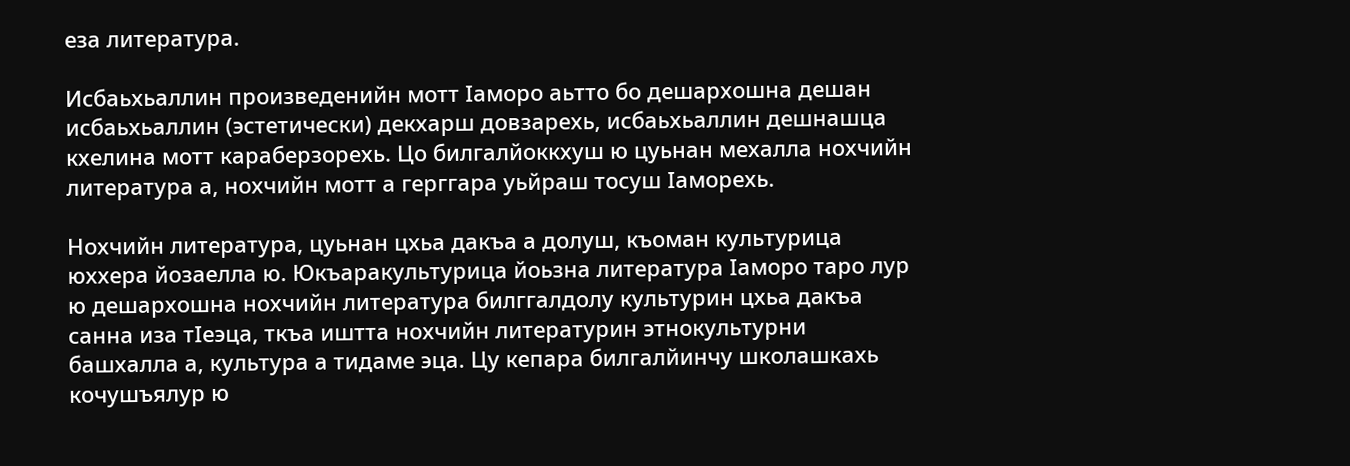еза литература.

Исбаьхьаллин произведенийн мотт Iаморо аьтто бо дешархошна дешан исбаьхьаллин (эстетически) декхарш довзарехь, исбаьхьаллин дешнашца кхелина мотт караберзорехь. Цо билгалйоккхуш ю цуьнан мехалла нохчийн литература а, нохчийн мотт а герггара уьйраш тосуш Iаморехь.

Нохчийн литература, цуьнан цхьа дакъа а долуш, къоман культурица юххера йозаелла ю. Юкъаракультурица йоьзна литература Iаморо таро лур ю дешархошна нохчийн литература билггалдолу культурин цхьа дакъа санна иза тIеэца, ткъа иштта нохчийн литературин этнокультурни башхалла а, культура а тидаме эца. Цу кепара билгалйинчу школашкахь кочушъялур ю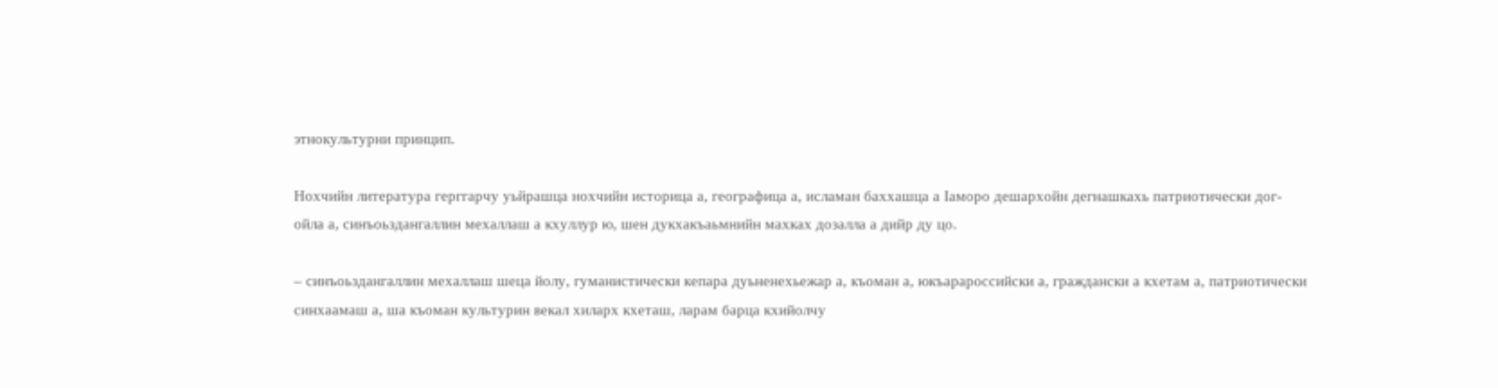этнокультурни принцип.

Нохчийн литература герггарчу уьйрашца нохчийн историца а, географица а, исламан баххашца а Iаморо дешархойн дегнашкахь патриотически дог-ойла а, синъоьздангаллин мехаллаш а кхуллур ю, шен дукхакъаьмнийн махках дозалла а дийр ду цо.

– синъоьздангаллин мехаллаш шеца йолу, гуманистически кепара дуьненехьежар а, къоман а, юкъарароссийски а, граждански а кхетам а, патриотически синхаамаш а, ша къоман культурин векал хиларх кхеташ, ларам барца кхийолчу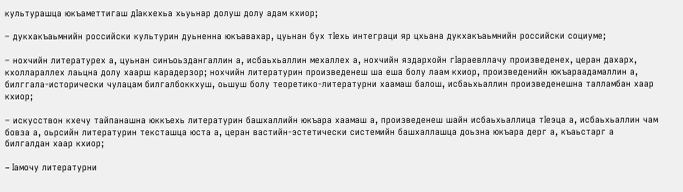культурашца юкъаметтигаш дIакхехьа хьуьнар долуш долу адам кхиор;

– дукхакъаьмнийн российски культурин дуьненна юкъавахар, цуьнан бух тIехь интеграци яр цхьана дукхакъаьмнийн российски социуме;

– нохчийн литературех а, цуьнан синъоьздангаллин а, исбаьхьаллин мехаллех а, нохчийн яздархойн гIараевллачу произведенех, церан дахарх, кхоллараллех лаьцна долу хаарш карадерзор; нохчийн литературин произведенеш ша еша болу лаам кхиор, произведенийн юкъараадамаллин а, билггала-исторически чулацам билгалбоккхуш, оьшуш болу теоретико-литературни хаамаш балош, исбаьхьаллин произведенешна талламбан хаар кхиор;

– искусствон кхечу тайпанашна юккъехь литературин башхаллийн юкъара хаамаш а, произведенеш шайн исбаьхьаллица тIеэца а, исбаьхьаллин чам бовза а, оьрсийн литературин тексташца юста а, церан вастийн-эстетически системийн башхаллашца доьзна юкъара дерг а, къаьстарг а билгалдан хаар кхиор;

– Iамочу литературни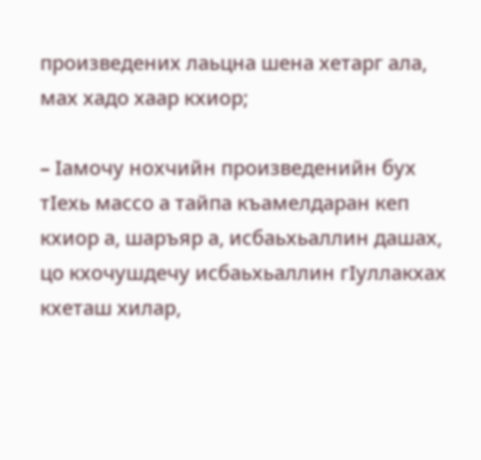произведених лаьцна шена хетарг ала, мах хадо хаар кхиор;

– Iамочу нохчийн произведенийн бух тIехь массо а тайпа къамелдаран кеп кхиор а, шаръяр а, исбаьхьаллин дашах, цо кхочушдечу исбаьхьаллин гIуллакхах кхеташ хилар,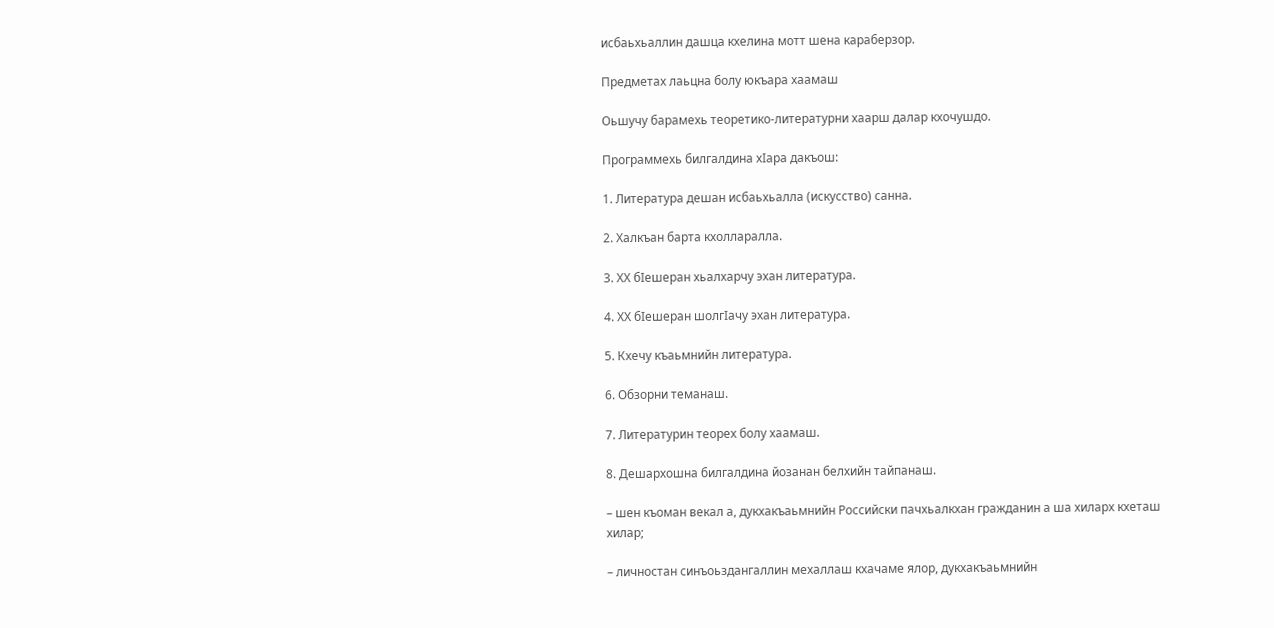исбаьхьаллин дашца кхелина мотт шена караберзор.

Предметах лаьцна болу юкъара хаамаш

Оьшучу барамехь теоретико-литературни хаарш далар кхочушдо.

Программехь билгалдина хIара дакъош:

1. Литература дешан исбаьхьалла (искусство) санна.

2. Халкъан барта кхолларалла.

3. ХХ бIешеран хьалхарчу эхан литература.

4. ХХ бIешеран шолгIачу эхан литература.

5. Кхечу къаьмнийн литература.

6. Обзорни теманаш.

7. Литературин теорех болу хаамаш.

8. Дешархошна билгалдина йозанан белхийн тайпанаш.

– шен къоман векал а, дукхакъаьмнийн Российски пачхьалкхан гражданин а ша хиларх кхеташ хилар;

– личностан синъоьздангаллин мехаллаш кхачаме ялор, дукхакъаьмнийн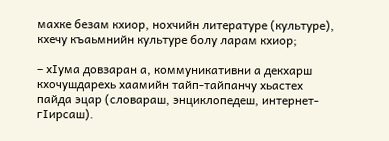махке безам кхиор, нохчийн литературе (культуре), кхечу къаьмнийн культуре болу ларам кхиор;

– хIума довзаран а, коммуникативни а декхарш кхочушдарехь хаамийн тайп-тайпанчу хьастех пайда эцар (словараш, энциклопедеш, интернет-гIирсаш).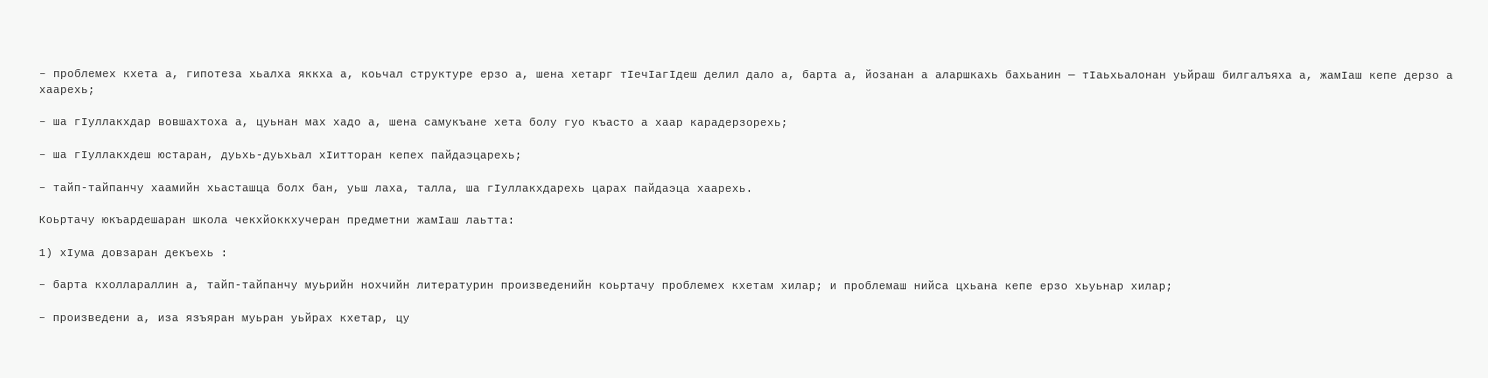– проблемех кхета а, гипотеза хьалха яккха а, коьчал структуре ерзо а, шена хетарг тIечIагIдеш делил дало а, барта а, йозанан а аларшкахь бахьанин — тIаьхьалонан уьйраш билгалъяха а, жамIаш кепе дерзо а хаарехь;

– ша гIуллакхдар вовшахтоха а, цуьнан мах хадо а, шена самукъане хета болу гуо къасто а хаар карадерзорехь;

– ша гIуллакхдеш юстаран, дуьхь-дуьхьал хIитторан кепех пайдаэцарехь;

– тайп-тайпанчу хаамийн хьасташца болх бан, уьш лаха, талла, ша гIуллакхдарехь царах пайдаэца хаарехь.

Коьртачу юкъардешаран школа чекхйоккхучеран предметни жамIаш лаьтта:

1) хIума довзаран декъехь :

– барта кхоллараллин а, тайп-тайпанчу муьрийн нохчийн литературин произведенийн коьртачу проблемех кхетам хилар; и проблемаш нийса цхьана кепе ерзо хьуьнар хилар;

– произведени а, иза язъяран муьран уьйрах кхетар, цу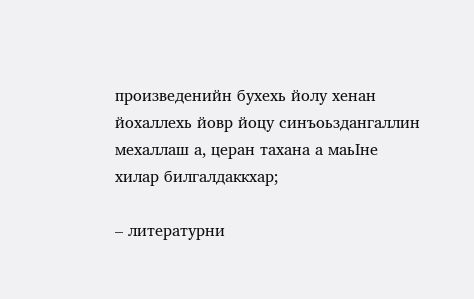произведенийн бухехь йолу хенан йохаллехь йовр йоцу синъоьздангаллин мехаллаш а, церан тахана а маьIне хилар билгалдаккхар;

– литературни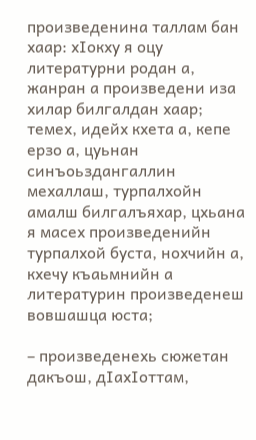произведенина таллам бан хаар: хIокху я оцу литературни родан а, жанран а произведени иза хилар билгалдан хаар; темех, идейх кхета а, кепе ерзо а, цуьнан синъоьздангаллин мехаллаш, турпалхойн амалш билгалъяхар, цхьана я масех произведенийн турпалхой буста, нохчийн а, кхечу къаьмнийн а литературин произведенеш вовшашца юста;

– произведенехь сюжетан дакъош, дIахIоттам,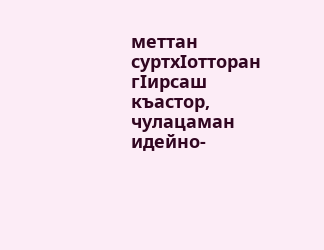меттан суртхIотторан гIирсаш къастор, чулацаман идейно-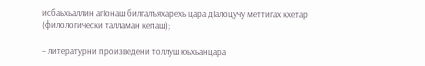исбаьхьаллин агIонаш билгалъяхарехь цара дIалоцучу меттигах кхетар (филологически талламан кепаш);

– литературни произведени толлуш юьхьанцара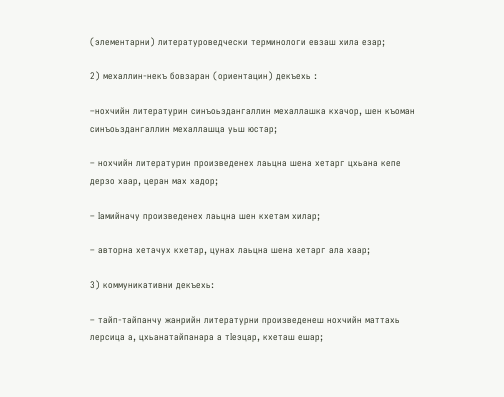(элементарни) литературоведчески терминологи евзаш хила езар;

2) мехаллин-некъ бовзаран (ориентацин) декъехь :

–нохчийн литературин синъоьздангаллин мехаллашка кхачор, шен къоман синъоьздангаллин мехаллашца уьш юстар;

– нохчийн литературин произведенех лаьцна шена хетарг цхьана кепе дерзо хаар, церан мах хадор;

– Iамийначу произведенех лаьцна шен кхетам хилар;

– авторна хетачух кхетар, цунах лаьцна шена хетарг ала хаар;

3) коммуникативни декъехь:

– тайп-тайпанчу жанрийн литературни произведенеш нохчийн маттахь лерсица а, цхьанатайпанара а тIеэцар, кхеташ ешар;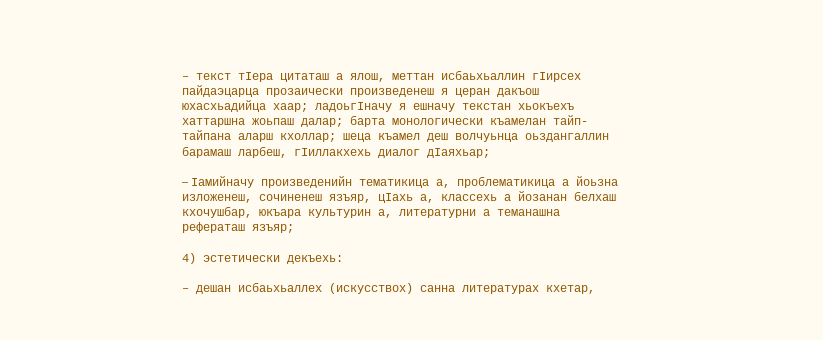– текст тIера цитаташ а ялош, меттан исбаьхьаллин гIирсех пайдаэцарца прозаически произведенеш я церан дакъош юхасхьадийца хаар; ладоьгIначу я ешначу текстан хьокъехъ хаттаршна жоьпаш далар; барта монологически къамелан тайп-тайпана аларш кхоллар; шеца къамел деш волчуьнца оьздангаллин барамаш ларбеш, гIиллакхехь диалог дIаяхьар;

– Iамийначу произведенийн тематикица а, проблематикица а йоьзна изложенеш, сочиненеш язъяр, цIахь а, классехь а йозанан белхаш кхочушбар, юкъара культурин а, литературни а теманашна рефераташ язъяр;

4) эстетически декъехь:

– дешан исбаьхьаллех (искусствох) санна литературах кхетар,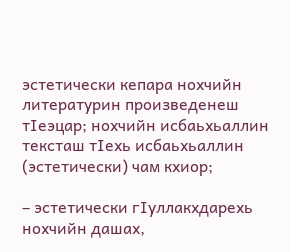эстетически кепара нохчийн литературин произведенеш тIеэцар; нохчийн исбаьхьаллин тексташ тIехь исбаьхьаллин (эстетически) чам кхиор;

– эстетически гIуллакхдарехь нохчийн дашах,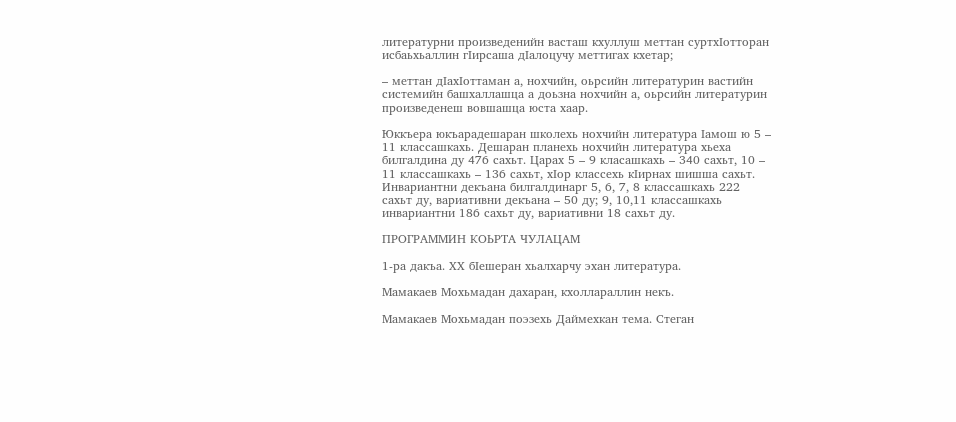литературни произведенийн васташ кхуллуш меттан суртхIотторан исбаьхьаллин гIирсаша дIалоцучу меттигах кхетар;

– меттан дIахIоттаман а, нохчийн, оьрсийн литературин вастийн системийн башхаллашца а доьзна нохчийн а, оьрсийн литературин произведенеш вовшашца юста хаар.

Юккъера юкъарадешаран школехь нохчийн литература Iамош ю 5 – 11 классашкахь. Дешаран планехь нохчийн литература хьеха билгалдина ду 476 сахьт. Царах 5 – 9 класашкахь – 340 сахьт, 10 – 11 классашкахь – 136 сахьт, хIор классехь кIирнах шишша сахьт. Инвариантни декъана билгалдинарг 5, 6, 7, 8 классашкахь 222 сахьт ду, вариативни декъана – 50 ду; 9, 10,11 классашкахь инвариантни 186 сахьт ду, вариативни 18 сахьт ду.

ПРОГРАММИН КОЬРТА ЧУЛАЦАМ

1-ра дакъа. ХХ бIешеран хьалхарчу эхан литература.

Мамакаев Мохьмадан дахаран, кхоллараллин некъ.

Мамакаев Мохьмадан поэзехь Даймехкан тема. Стеган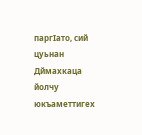паргIато, сий цуьнан Дймахкаца йолчу юкъаметтигех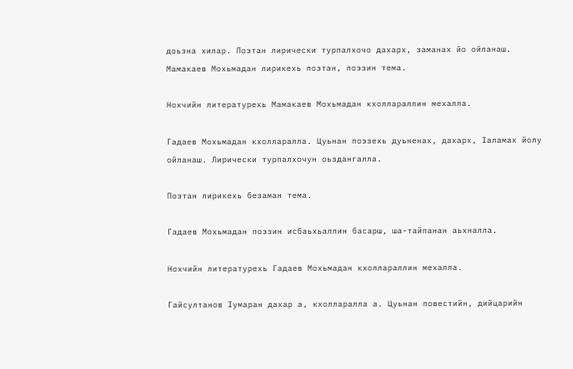доьзна хилар. Поэтан лирически турпалхочо дахарх, заманах йо ойланаш. Мамакаев Мохьмадан лирикехь поэтан, поэзин тема.

Нохчийн литературехь Мамакаев Мохьмадан кхоллараллин мехалла.

Гадаев Мохьмадан кхолларалла. Цуьнан поэзехь дуьненах, дахарх, Iаламах йолу ойланаш. Лирически турпалхочун оьздангалла.

Поэтан лирикехь безаман тема.

Гадаев Мохьмадан поэзин исбаьхьаллин басарш, ша-тайпанан аьхналла.

Нохчийн литературехь Гадаев Мохьмадан кхоллараллин мехалла.

Гайсултанов Iумаран дахар а, кхолларалла а. Цуьнан повестийн, дийцарийн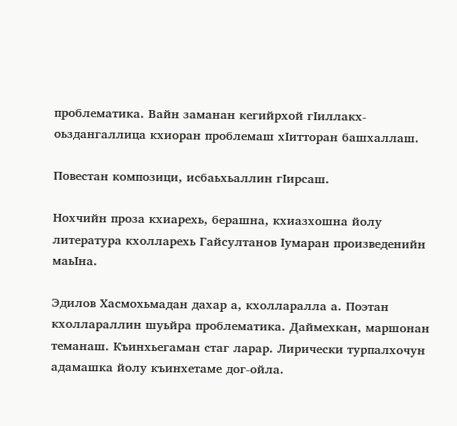проблематика. Вайн заманан кегийрхой гIиллакх-оьздангаллица кхиоран проблемаш хIитторан башхаллаш.

Повестан композици, исбаьхьаллин гIирсаш.

Нохчийн проза кхиарехь, берашна, кхиазхошна йолу литература кхолларехь Гайсултанов Iумаран произведенийн маьIна.

Эдилов Хасмохьмадан дахар а, кхолларалла а. Поэтан кхоллараллин шуьйра проблематика. Даймехкан, маршонан теманаш. Къинхьегаман стаг ларар. Лирически турпалхочун адамашка йолу къинхетаме дог-ойла.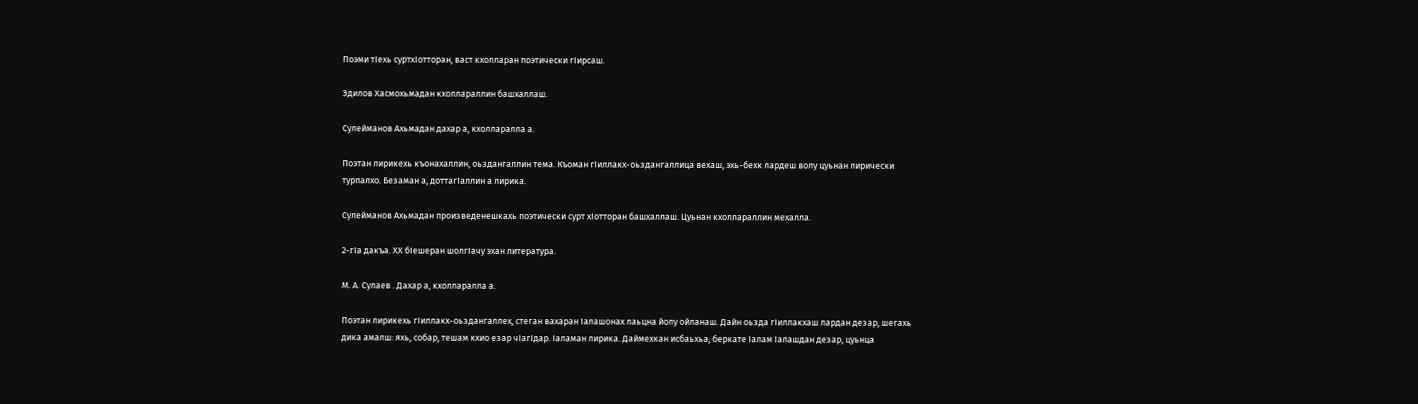Поэми тIехь суртхIотторан, васт кхолларан поэтически гIирсаш.

Эдилов Хасмохьмадан кхоллараллин башхаллаш.

Сулейманов Ахьмадан дахар а, кхолларалла а.

Поэтан лирикехь къонахаллин, оьздангаллин тема. Къоман гIиллакх-оьздангаллица вехаш, эхь-бехк лардеш волу цуьнан лирически турпалхо. Безаман а, доттагIаллин а лирика.

Сулейманов Ахьмадан произведенешкахь поэтически сурт хIотторан башхаллаш. Цуьнан кхоллараллин мехалла.

2-гIа дакъа. ХХ бIешеран шолгIачу эхан литература.

М. А. Сулаев . Дахар а, кхолларалла а.

Поэтан лирикехь гIиллакх-оьздангаллех, стеган вахаран Iалашонах лаьцна йолу ойланаш. Дайн оьзда гIиллакхаш лардан дезар, шегахь дика амалш: яхь, собар, тешам кхио езар чIагIдар. Iаламан лирика. Даймехкан исбаьхьа, беркате Iалам Iалашдан дезар, цуьнца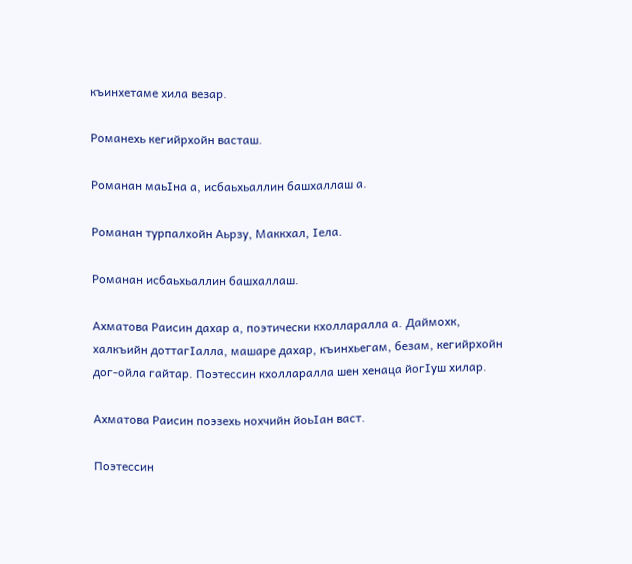къинхетаме хила везар.

Романехь кегийрхойн васташ.

Романан маьIна а, исбаьхьаллин башхаллаш а.

Романан турпалхойн Аьрзу, Маккхал, Iела.

Романан исбаьхьаллин башхаллаш.

Ахматова Раисин дахар а, поэтически кхолларалла а. Даймохк, халкъийн доттагIалла, машаре дахар, къинхьегам, безам, кегийрхойн дог-ойла гайтар. Поэтессин кхолларалла шен хенаца йогIуш хилар.

Ахматова Раисин поэзехь нохчийн йоьIан васт.

Поэтессин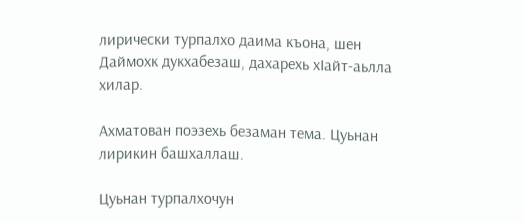лирически турпалхо даима къона, шен Даймохк дукхабезаш, дахарехь хIайт-аьлла хилар.

Ахматован поэзехь безаман тема. Цуьнан лирикин башхаллаш.

Цуьнан турпалхочун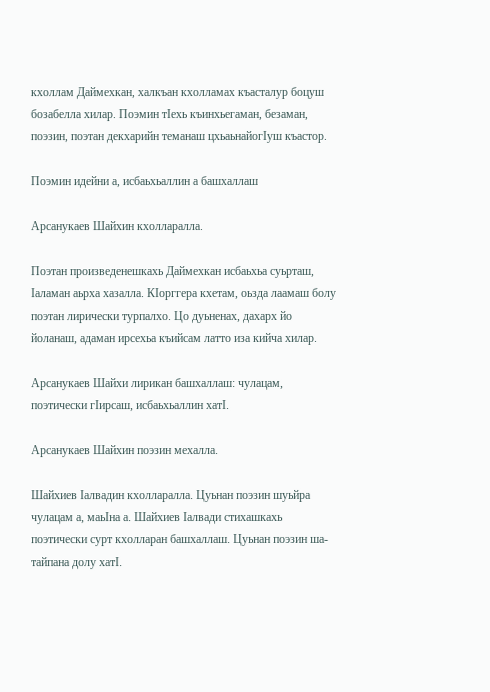кхоллам Даймехкан, халкъан кхолламах къасталур боцуш бозабелла хилар. Поэмин тIехь къинхьегаман, безаман, поэзин, поэтан декхарийн теманаш цхьаьнайогIуш къастор.

Поэмин идейни а, исбаьхьаллин а башхаллаш

Арсанукаев Шайхин кхолларалла.

Поэтан произведенешкахь Даймехкан исбаьхьа суьрташ, Iаламан аьрха хазалла. КIорггера кхетам, оьзда лаамаш болу поэтан лирически турпалхо. Цо дуьненах, дахарх йо йоланаш, адаман ирсехьа къийсам латто иза кийча хилар.

Арсанукаев Шайхи лирикан башхаллаш: чулацам, поэтически гIирсаш, исбаьхьаллин хатI.

Арсанукаев Шайхин поэзин мехалла.

Шайхиев Iалвадин кхолларалла. Цуьнан поэзин шуьйра чулацам а, маьIна а. Шайхиев Iалвади стихашкахь поэтически сурт кхолларан башхаллаш. Цуьнан поэзин ша-тайпана долу хатI.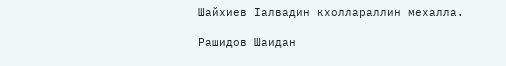Шайхиев Iалвадин кхоллараллин мехалла.

Рашидов Шаидан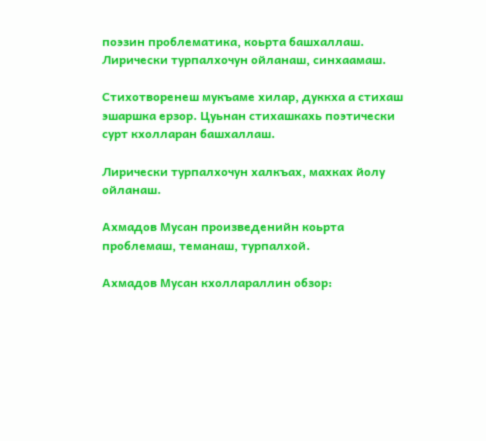поэзин проблематика, коьрта башхаллаш. Лирически турпалхочун ойланаш, синхаамаш.

Стихотворенеш мукъаме хилар, дуккха а стихаш эшаршка ерзор. Цуьнан стихашкахь поэтически сурт кхолларан башхаллаш.

Лирически турпалхочун халкъах, махках йолу ойланаш.

Ахмадов Мусан произведенийн коьрта проблемаш, теманаш, турпалхой.

Ахмадов Мусан кхоллараллин обзор: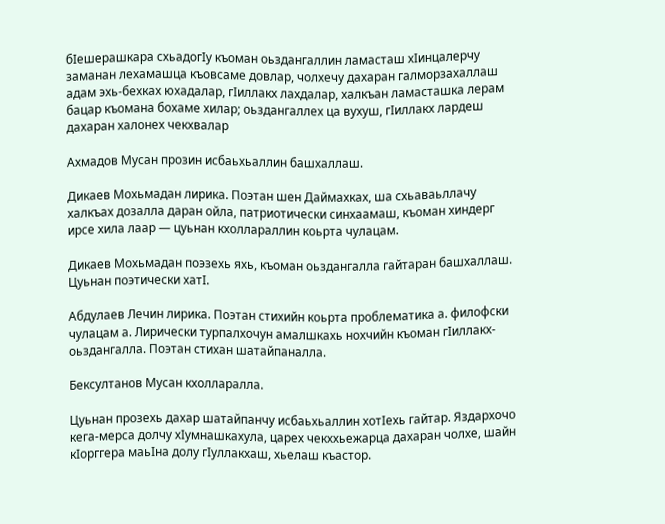бIешерашкара схьадогIу къоман оьздангаллин ламасташ хIинцалерчу заманан лехамашца къовсаме довлар, чолхечу дахаран галморзахаллаш адам эхь-бехках юхадалар, гIиллакх лахдалар, халкъан ламасташка лерам бацар къомана бохаме хилар; оьздангаллех ца вухуш, гIиллакх лардеш дахаран халонех чекхвалар

Ахмадов Мусан прозин исбаьхьаллин башхаллаш.

Дикаев Мохьмадан лирика. Поэтан шен Даймахках, ша схьаваьллачу халкъах дозалла даран ойла, патриотически синхаамаш, къоман хиндерг ирсе хила лаар — цуьнан кхоллараллин коьрта чулацам.

Дикаев Мохьмадан поэзехь яхь, къоман оьздангалла гайтаран башхаллаш. Цуьнан поэтически хатI.

Абдулаев Лечин лирика. Поэтан стихийн коьрта проблематика а. филофски чулацам а. Лирически турпалхочун амалшкахь нохчийн къоман гIиллакх-оьздангалла. Поэтан стихан шатайпаналла.

Бексултанов Мусан кхолларалла.

Цуьнан прозехь дахар шатайпанчу исбаьхьаллин хотIехь гайтар. Яздархочо кега-мерса долчу хIумнашкахула, царех чекххьежарца дахаран чолхе, шайн кIорггера маьIна долу гIуллакхаш, хьелаш къастор.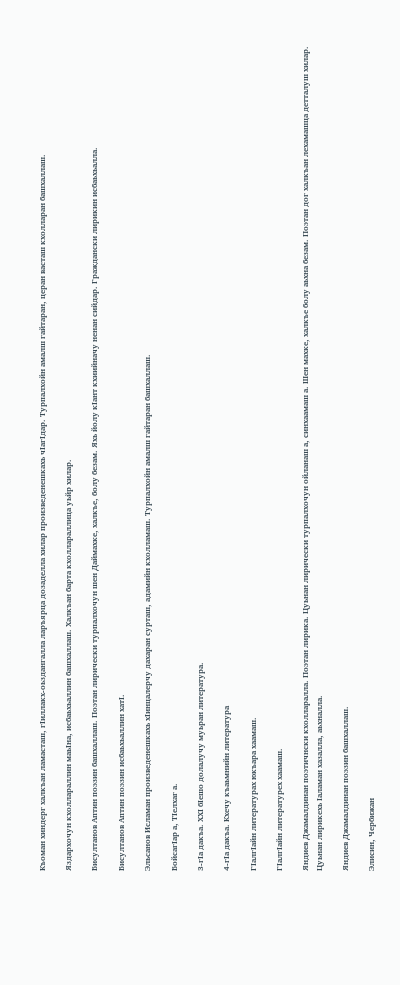Къоман хиндерг халкъан ламасташ, гIиллакх-оьздангалла ларъярца дозаделла хилар произведенешкахь чIагIдар. Турпалхойн амалш гайтаран, церан васташ кхолларан башхаллаш.

Яздархочун кхоллараллин маьIна, исбаьхьаллин башхаллаш. Халкъан барта кхоллараллица уьйр хилар.

Бисултанов Аптин поэзин башхаллаш. Поэтан лирически турпалхочун шен Даймахке, халкъе, болу безам. Яхь йолу кIант кхиийначу ненан сийдар. Граждански лирикин исбаьхьалла.

Бисултанов Аптин поэзин исбаьхьаллин хатI.

Эльсанов Исламан произведенешкахь хIинцалерчу дахаран сурташ, адамийн кхолламаш. Турпалхойн амалш гайтаран башхаллаш.

БойсагIар а, ТIелхаг а.

3-гIа дакъа. ХХI бIешо долалучу муьран литература.

4-гIа дакъа. Кхечу къаьмнийн литература

ГIалгIайн литературах юкъара хаамаш.

ГIалгIайн литературех хаамаш.

Яндиев Джамалдинан поэтичнски кхолларалла. Поэтан лирика. Цуьнан лирически турпалхочун ойланаш а, синхаамаш а. Шен махке, халкъе болу аьхна безам. Поэтан дог халкъан лехамашца детталуш хилар. Цуьнан лирикехь Iаламан хазалла, аьхналла.

Яндиев Джамалдинан поэзин башхаллаш.

Элисин, Чербижан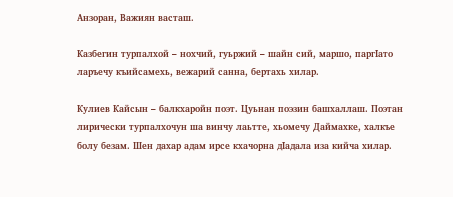Анзоран, Важиян васташ.

Казбегин турпалхой – нохчий, гуьржий – шайн сий, маршо, паргIато ларъечу къийсамехь, вежарий санна, бертахь хилар.

Кулиев Кайсын – балкхаройн поэт. Цуьнан поэзин башхаллаш. Поэтан лирически турпалхочун ша винчу лаьтте, хьомечу Даймахке, халкъе болу безам. Шен дахар адам ирсе кхачорна дIадала иза кийча хилар.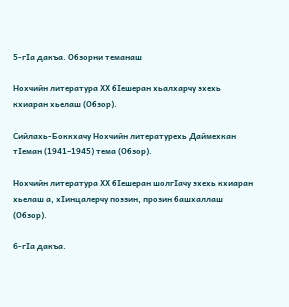5-гIа дакъа. Обзорни теманаш

Нохчийн литература ХХ бIешеран хьалхарчу эхехь кхиаран хьелаш (Обзор).

Сийлахь-Боккхачу Нохчийн литературехь Даймехкан тIеман (1941–1945) тема (Обзор).

Нохчийн литература ХХ бIешеран шолгIачу эхехь кхиаран хьелаш а, хIинцалерчу поэзин, прозин башхаллаш (Обзор).

6-гIа дакъа.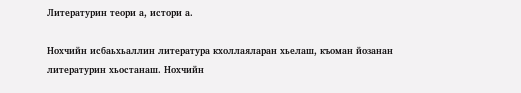Литературин теори а, истори а.

Нохчийн исбаьхьаллин литература кхоллаяларан хьелаш, къоман йозанан литературин хьостанаш. Нохчийн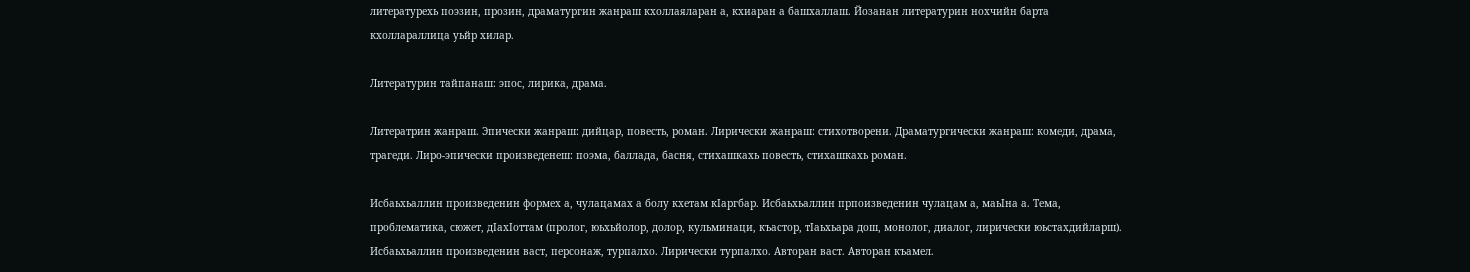литературехь поэзин, прозин, драматургин жанраш кхоллаяларан а, кхиаран а башхаллаш. Йозанан литературин нохчийн барта кхоллараллица уьйр хилар.

Литературин тайпанаш: эпос, лирика, драма.

Литератрин жанраш. Эпически жанраш: дийцар, повесть, роман. Лирически жанраш: стихотворени. Драматургически жанраш: комеди, драма, трагеди. Лиро-эпически произведенеш: поэма, баллада, басня, стихашкахь повесть, стихашкахь роман.

Исбаьхьаллин произведенин формех а, чулацамах а болу кхетам кIаргбар. Исбаьхьаллин прпоизведенин чулацам а, маьIна а. Тема, проблематика, сюжет, дIахIоттам (пролог, юьхьйолор, долор, кульминаци, къастор, тIаьхьара дош, монолог, диалог, лирически юьстахдийларш). Исбаьхьаллин произведенин васт, персонаж, турпалхо. Лирически турпалхо. Авторан васт. Авторан къамел.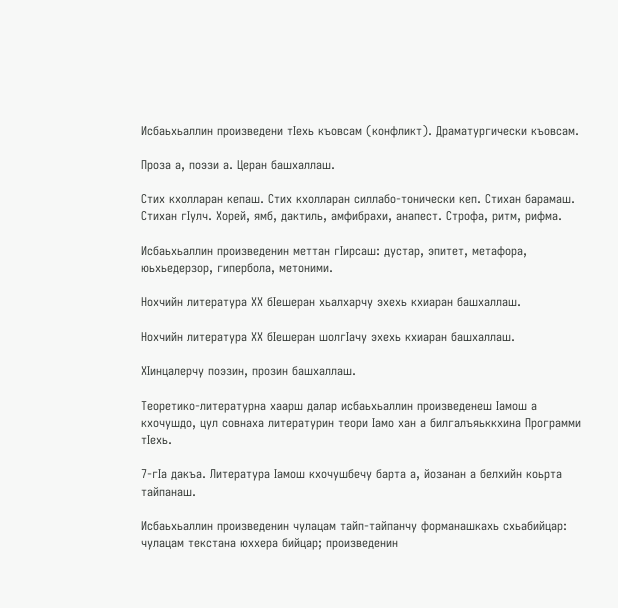Исбаьхьаллин произведени тIехь къовсам (конфликт). Драматургически къовсам.

Проза а, поэзи а. Церан башхаллаш.

Стих кхолларан кепаш. Стих кхолларан силлабо-тонически кеп. Стихан барамаш. Стихан гIулч. Хорей, ямб, дактиль, амфибрахи, анапест. Строфа, ритм, рифма.

Исбаьхьаллин произведенин меттан гIирсаш: дустар, эпитет, метафора, юьхьедерзор, гипербола, метоними.

Нохчийн литература ХХ бIешеран хьалхарчу эхехь кхиаран башхаллаш.

Нохчийн литература ХХ бIешеран шолгIачу эхехь кхиаран башхаллаш.

ХIинцалерчу поэзин, прозин башхаллаш.

Теоретико-литературна хаарш далар исбаьхьаллин произведенеш Iамош а кхочушдо, цул совнаха литературин теори Iамо хан а билгалъяьккхина Программи тIехь.

7-гIа дакъа. Литература Iамош кхочушбечу барта а, йозанан а белхийн коьрта тайпанаш.

Исбаьхьаллин произведенин чулацам тайп-тайпанчу форманашкахь схьабийцар: чулацам текстана юххера бийцар; произведенин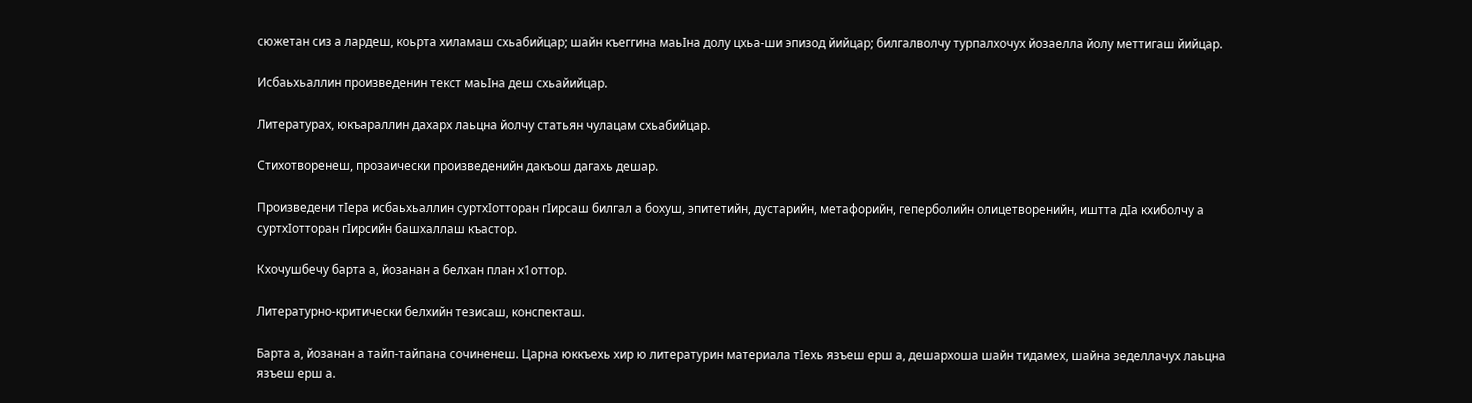сюжетан сиз а лардеш, коьрта хиламаш схьабийцар; шайн къеггина маьIна долу цхьа-ши эпизод йийцар; билгалволчу турпалхочух йозаелла йолу меттигаш йийцар.

Исбаьхьаллин произведенин текст маьIна деш схьайийцар.

Литературах, юкъараллин дахарх лаьцна йолчу статьян чулацам схьабийцар.

Стихотворенеш, прозаически произведенийн дакъош дагахь дешар.

Произведени тIера исбаьхьаллин суртхIотторан гIирсаш билгал а бохуш, эпитетийн, дустарийн, метафорийн, геперболийн олицетворенийн, иштта дIа кхиболчу а суртхIотторан гIирсийн башхаллаш къастор.

Кхочушбечу барта а, йозанан а белхан план х1оттор.

Литературно-критически белхийн тезисаш, конспекташ.

Барта а, йозанан а тайп-тайпана сочиненеш. Царна юккъехь хир ю литературин материала тIехь язъеш ерш а, дешархоша шайн тидамех, шайна зеделлачух лаьцна язъеш ерш а.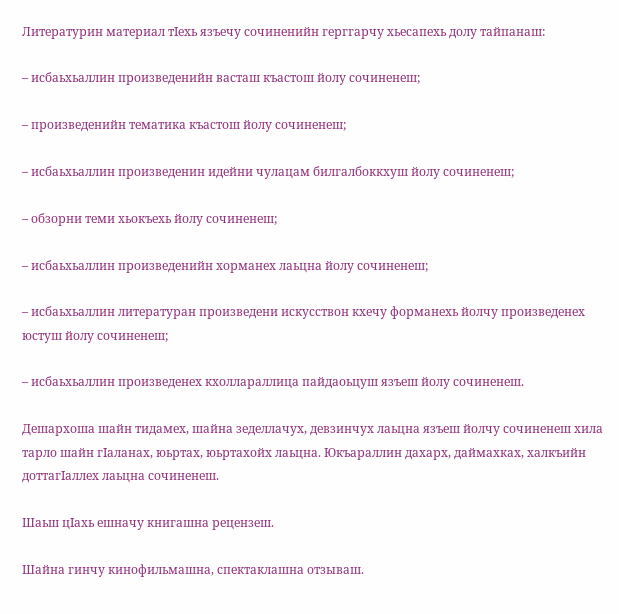Литературин материал тIехь язъечу сочиненийн герггарчу хьесапехь долу тайпанаш:

– исбаьхьаллин произведенийн васташ къастош йолу сочиненеш;

– произведенийн тематика къастош йолу сочиненеш;

– исбаьхьаллин произведенин идейни чулацам билгалбоккхуш йолу сочиненеш;

– обзорни теми хьокъехь йолу сочиненеш;

– исбаьхьаллин произведенийн хорманех лаьцна йолу сочиненеш;

– исбаьхьаллин литературан произведени искусствон кхечу форманехь йолчу произведенех юстуш йолу сочиненеш;

– исбаьхьаллин произведенех кхоллараллица пайдаоьцуш язъеш йолу сочиненеш.

Дешархоша шайн тидамех, шайна зеделлачух, девзинчух лаьцна язъеш йолчу сочиненеш хила тарло шайн гIаланах, юьртах, юьртахойх лаьцна. Юкъараллин дахарх, даймахках, халкъийн доттагIаллех лаьцна сочиненеш.

Шаьш цIахь ешначу книгашна рецензеш.

Шайна гинчу кинофильмашна, спектаклашна отзываш.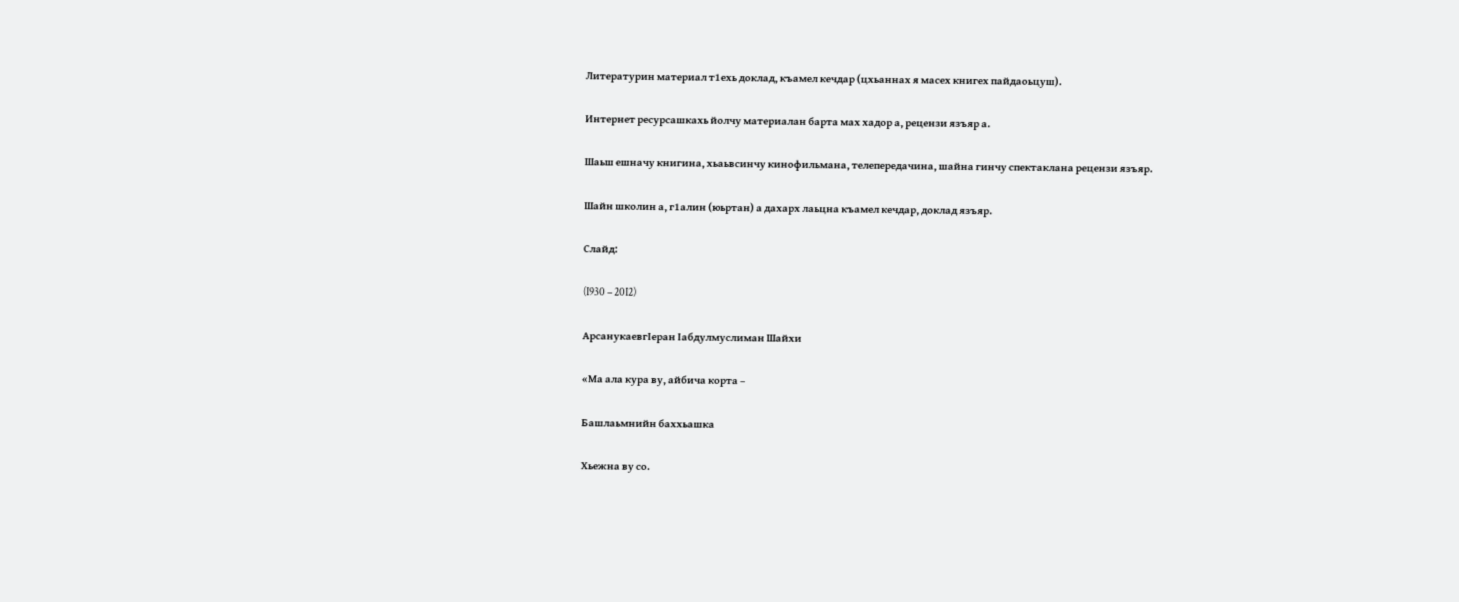Литературин материал т1ехь доклад, къамел кечдар (цхьаннах я масех книгех пайдаоьцуш).

Интернет ресурсашкахь йолчу материалан барта мах хадор а, рецензи язъяр а.

Шаьш ешначу книгина, хьаьвсинчу кинофильмана, телепередачина, шайна гинчу спектаклана рецензи язъяр.

Шайн школин а, г1алин (юьртан) а дахарх лаьцна къамел кечдар, доклад язъяр.

Слайд:

(I930 – 20I2)

АрсанукаевгIеран Iабдулмуслиман Шайхи

«Ма ала кура ву, айбича корта –

Башлаьмнийн баххьашка

Хьежна ву со.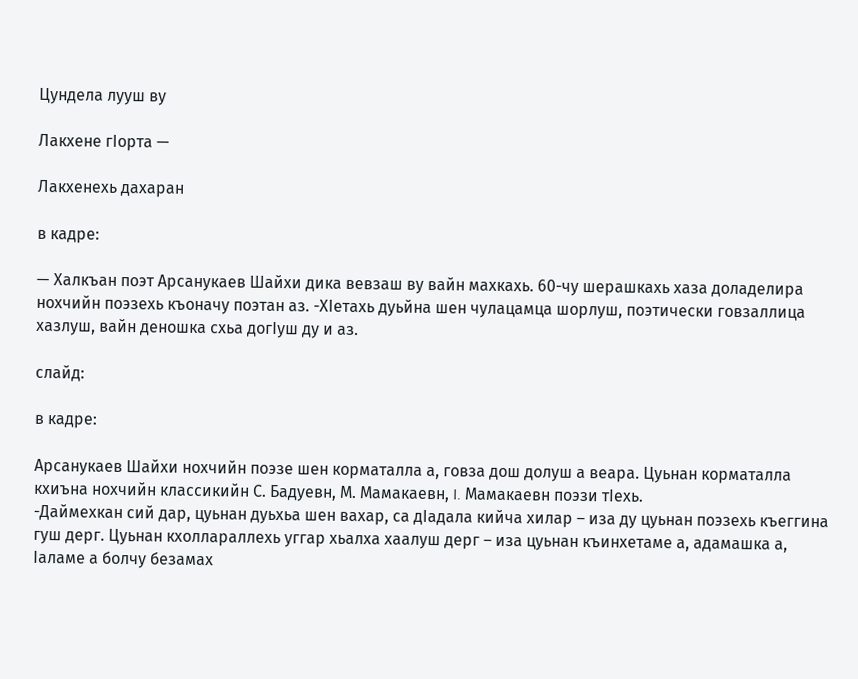Цундела лууш ву

Лакхене гIорта —

Лакхенехь дахаран

в кадре:

— Халкъан поэт Арсанукаев Шайхи дика вевзаш ву вайн махкахь. 60-чу шерашкахь хаза доладелира нохчийн поэзехь къоначу поэтан аз. -ХIетахь дуьйна шен чулацамца шорлуш, поэтически говзаллица хазлуш, вайн деношка схьа догIуш ду и аз.

слайд:

в кадре:

Арсанукаев Шайхи нохчийн поэзе шен корматалла а, говза дош долуш а веара. Цуьнан корматалла кхиъна нохчийн классикийн С. Бадуевн, М. Мамакаевн, I. Мамакаевн поэзи тIехь.
-Даймехкан сий дар, цуьнан дуьхьа шен вахар, са дIадала кийча хилар – иза ду цуьнан поэзехь къеггина гуш дерг. Цуьнан кхоллараллехь уггар хьалха хаалуш дерг – иза цуьнан къинхетаме а, адамашка а, Iаламе а болчу безамах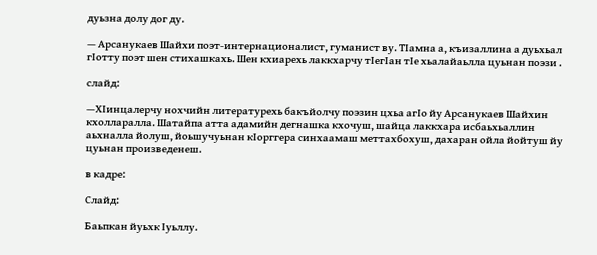дуьзна долу дог ду.

— Арсанукаев Шайхи поэт-интернационалист, гуманист ву. ТIамна а, къизаллина а дуьхьал гIотту поэт шен стихашкахь. Шен кхиарехь лаккхарчу тIегIан тIе хьалайаьлла цуьнан поэзи .

слайд:

—ХIинцалерчу нохчийн литературехь бакъйолчу поэзин цхьа агIо йу Арсанукаев Шайхин кхолларалла. Шатайпа атта адамийн дегнашка кхочуш, шайца лаккхара исбаьхьаллин аьхналла йолуш, йоьшучуьнан кIорггера синхаамаш меттахбохуш, дахаран ойла йойтуш йу цуьнан произведенеш.

в кадре:

Слайд:

Баьпкан йуьхк Iуьллу.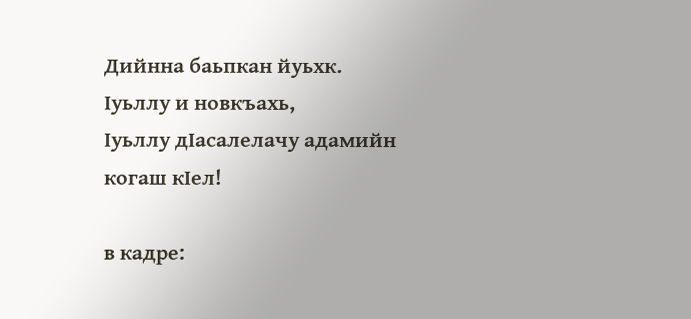Дийнна баьпкан йуьхк.
Iуьллу и новкъахь,
Iуьллу дIасалелачу адамийн
когаш кIел!

в кадре: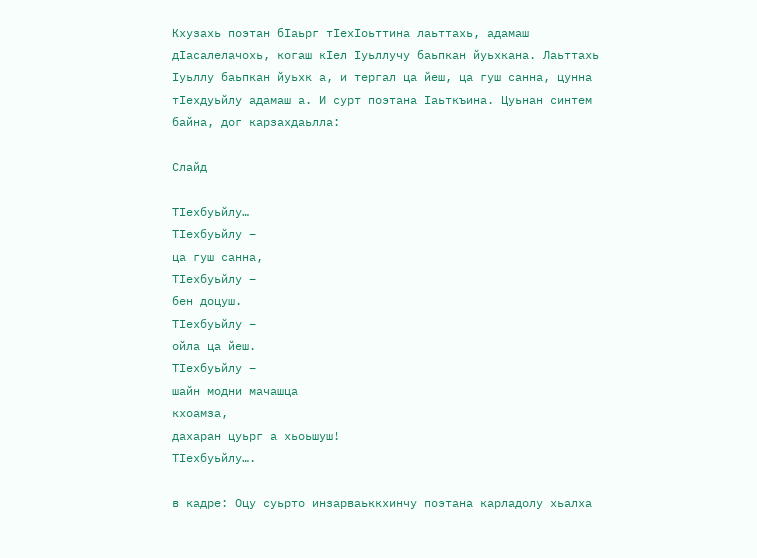Кхузахь поэтан бIаьрг тIехIоьттина лаьттахь, адамаш дIасалелачохь, когаш кIел Iуьллучу баьпкан йуьхкана. Лаьттахь Iуьллу баьпкан йуьхк а, и тергал ца йеш, ца гуш санна, цунна тIехдуьйлу адамаш а. И сурт поэтана Iаьткъина. Цуьнан синтем байна, дог карзахдаьлла:

Слайд

ТIехбуьйлу…
ТIехбуьйлу –
ца гуш санна,
ТIехбуьйлу –
бен доцуш.
ТIехбуьйлу –
ойла ца йеш.
ТIехбуьйлу –
шайн модни мачашца
кхоамза,
дахаран цуьрг а хьоьшуш!
ТIехбуьйлу….

в кадре: Оцу суьрто инзарваьккхинчу поэтана карладолу хьалха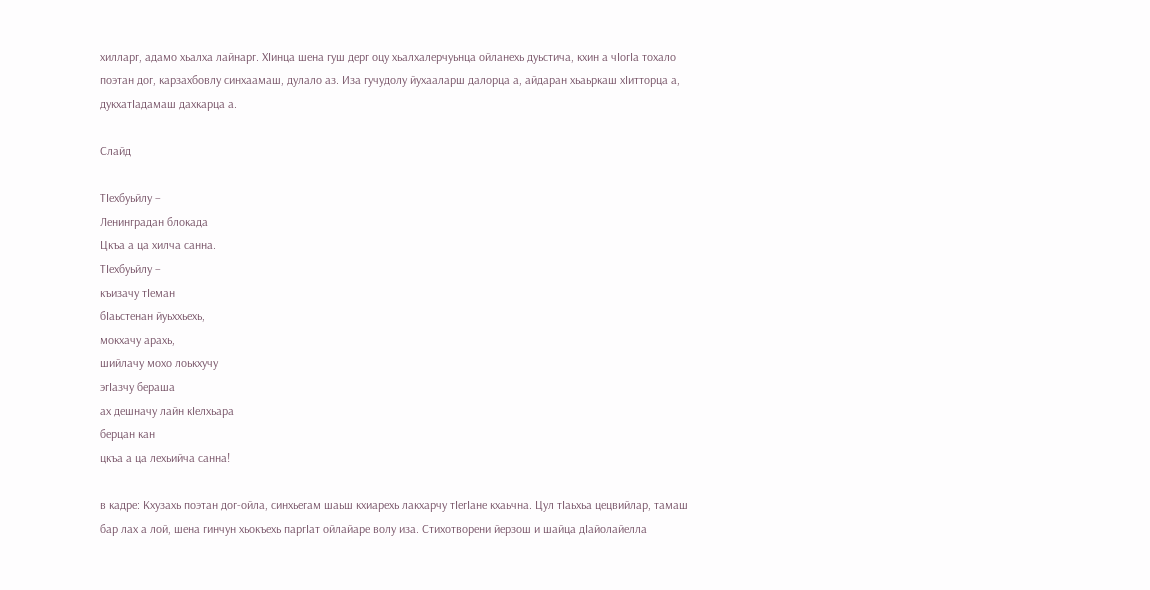хилларг, адамо хьалха лайнарг. ХIинца шена гуш дерг оцу хьалхалерчуьнца ойланехь дуьстича, кхин а чIогIа тохало поэтан дог, карзахбовлу синхаамаш, дулало аз. Иза гучудолу йухааларш далорца а, айдаран хьаьркаш хIитторца а, дукхатIадамаш дахкарца а.

Слайд

ТIехбуьйлу –
Ленинградан блокада
Цкъа а ца хилча санна.
ТIехбуьйлу –
къизачу тIеман
бIаьстенан йуьххьехь,
мокхачу арахь,
шийлачу мохо лоькхучу
эгIазчу бераша
ах дешначу лайн кIелхьара
берцан кан
цкъа а ца лехьийча санна!

в кадре: Кхузахь поэтан дог-ойла, синхьегам шаьш кхиарехь лакхарчу тIегIане кхаьчна. Цул тIаьхьа цецвийлар, тамаш бар лах а лой, шена гинчун хьокъехь паргIат ойлайаре волу иза. Стихотворени йерзош и шайца дIайолайелла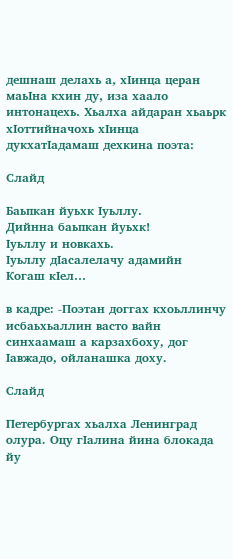дешнаш делахь а, хIинца церан маьIна кхин ду, иза хаало интонацехь. Хьалха айдаран хьаьрк хIоттийначохь хIинца дукхатIадамаш дехкина поэта:

Слайд

Баьпкан йуьхк Iуьллу.
Дийнна баьпкан йуьхк!
Iуьллу и новкахь.
Iуьллу дIасалелачу адамийн
Когаш кIел…

в кадре: -Поэтан доггах кхоьллинчу исбаьхьаллин васто вайн синхаамаш а карзахбоху, дог Iавжадо, ойланашка доху.

Слайд

Петербургах хьалха Ленинград олура. Оцу гIалина йина блокада йу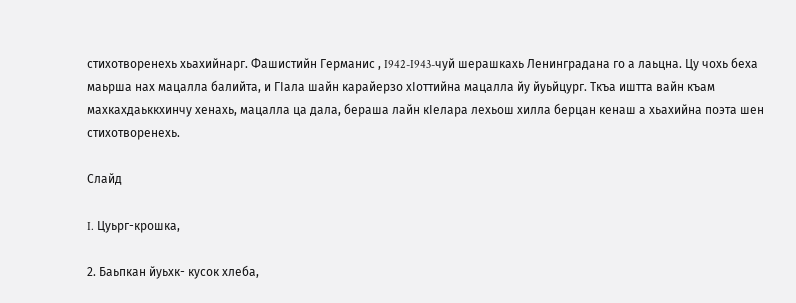стихотворенехь хьахийнарг. Фашистийн Германис , I942-I943-чуй шерашкахь Ленинградана го а лаьцна. Цу чохь беха маьрша нах мацалла балийта, и ГIала шайн карайерзо хIоттийна мацалла йу йуьйцург. Ткъа иштта вайн къам махкахдаьккхинчу хенахь, мацалла ца дала, бераша лайн кIелара лехьош хилла берцан кенаш а хьахийна поэта шен стихотворенехь.

Слайд

I. Цуьрг-крошка,

2. Баьпкан йуьхк- кусок хлеба,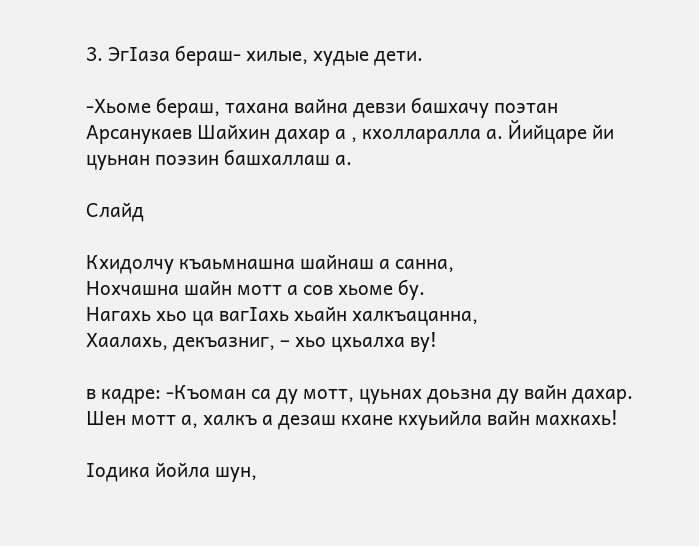3. ЭгIаза бераш- хилые, худые дети.

-Хьоме бераш, тахана вайна девзи башхачу поэтан Арсанукаев Шайхин дахар а , кхолларалла а. Йийцаре йи цуьнан поэзин башхаллаш а.

Слайд

Кхидолчу къаьмнашна шайнаш а санна,
Нохчашна шайн мотт а сов хьоме бу.
Нагахь хьо ца вагIахь хьайн халкъацанна,
Хаалахь, декъазниг, – хьо цхьалха ву!

в кадре: -Къоман са ду мотт, цуьнах доьзна ду вайн дахар. Шен мотт а, халкъ а дезаш кхане кхуьийла вайн махкахь!

Iодика йойла шун,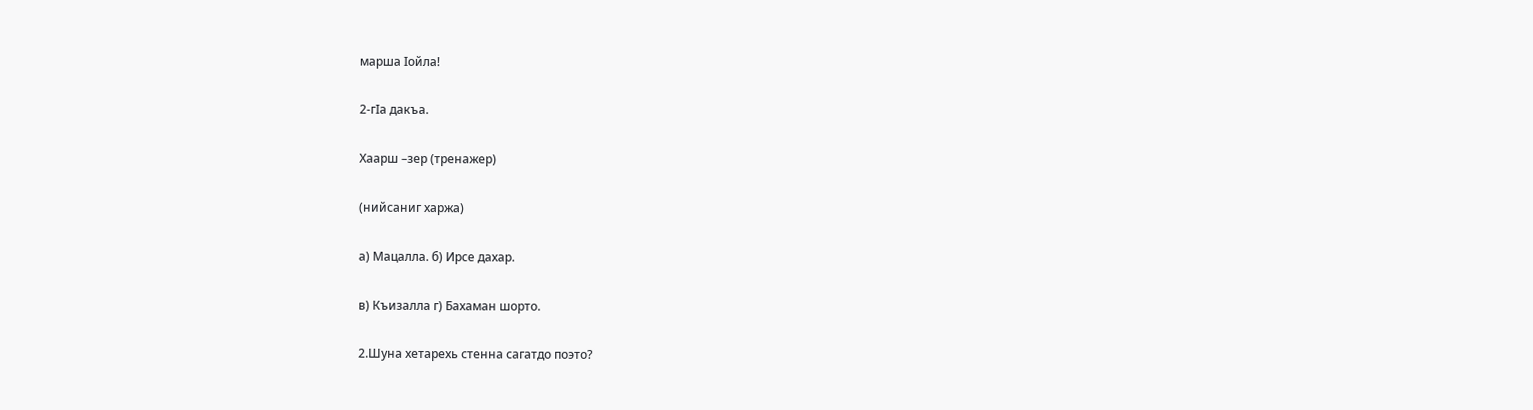марша Iойла!

2-гIа дакъа.

Хаарш –зер (тренажер)

(нийсаниг харжа)

а) Мацалла. б) Ирсе дахар.

в) Къизалла г) Бахаман шорто.

2.Шуна хетарехь стенна сагатдо поэто?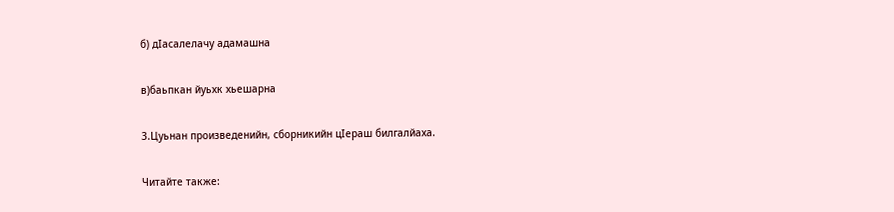б) дIасалелачу адамашна

в)баьпкан йуьхк хьешарна

3.Цуьнан произведенийн, сборникийн цIераш билгалйаха.

Читайте также: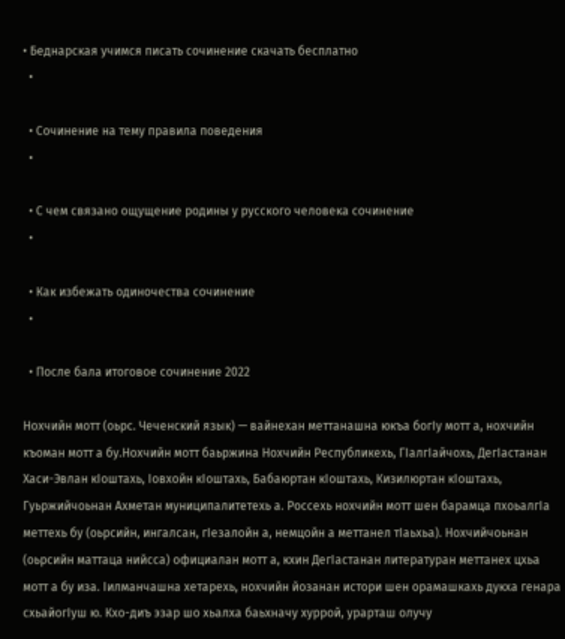• Беднарская учимся писать сочинение скачать бесплатно
  •

  • Сочинение на тему правила поведения
  •

  • С чем связано ощущение родины у русского человека сочинение
  •

  • Как избежать одиночества сочинение
  •

  • После бала итоговое сочинение 2022

Нохчийн мотт (оьрс. Чеченский язык) — вайнехан меттанашна юкъа богIу мотт а, нохчийн къоман мотт а бу.Нохчийн мотт баьржина Нохчийн Республикехь, ГIалгIайчохь, ДегIастанан Хаси-Эвлан кIоштахь, Iовхойн кIоштахь, Бабаюртан кIоштахь, Кизилюртан кIоштахь, Гуьржийчоьнан Ахметан муниципалитетехь а. Россехь нохчийн мотт шен барамца пхоьалгIа меттехь бу (оьрсийн, ингалсан, гIезалойн а, немцойн а меттанел тIаьхьа). Нохчийчоьнан (оьрсийн маттаца нийсса) официалан мотт а, кхин ДегIастанан литературан меттанех цхьа мотт а бу иза. Iилманчашна хетарехь, нохчийн йозанан истори шен орамашкахь дукха генара схьайогIуш ю. Кхо-диъ эзар шо хьалха баьхначу хуррой, урарташ олучу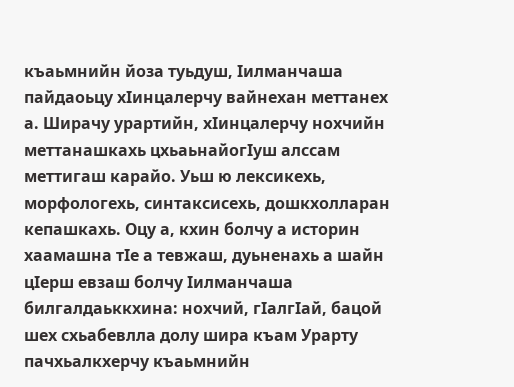къаьмнийн йоза туьдуш, Iилманчаша пайдаоьцу хIинцалерчу вайнехан меттанех а. Ширачу урартийн, хIинцалерчу нохчийн меттанашкахь цхьаьнайогIуш алссам меттигаш карайо. Уьш ю лексикехь, морфологехь, синтаксисехь, дошкхолларан кепашкахь. Оцу а, кхин болчу а историн хаамашна тIе а тевжаш, дуьненахь а шайн цIерш евзаш болчу Iилманчаша билгалдаьккхина: нохчий, гIалгIай, бацой шех схьабевлла долу шира къам Урарту пачхьалкхерчу къаьмнийн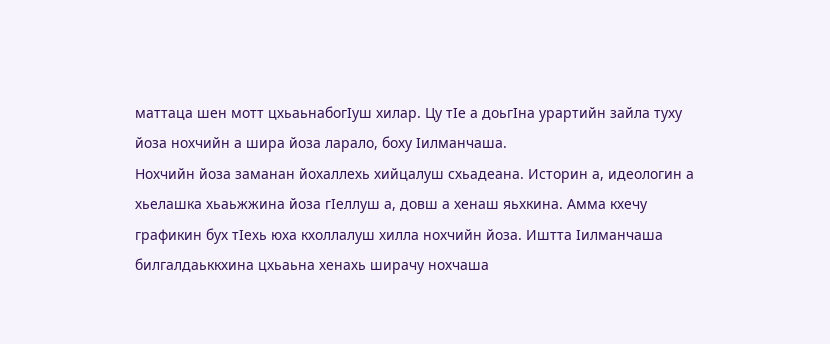маттаца шен мотт цхьаьнабогIуш хилар. Цу тIе а доьгIна урартийн зайла туху йоза нохчийн а шира йоза ларало, боху Iилманчаша.
Нохчийн йоза заманан йохаллехь хийцалуш схьадеана. Историн а, идеологин а хьелашка хьаьжжина йоза гIеллуш а, довш а хенаш яьхкина. Амма кхечу графикин бух тIехь юха кхоллалуш хилла нохчийн йоза. Иштта Iилманчаша билгалдаьккхина цхьаьна хенахь ширачу нохчаша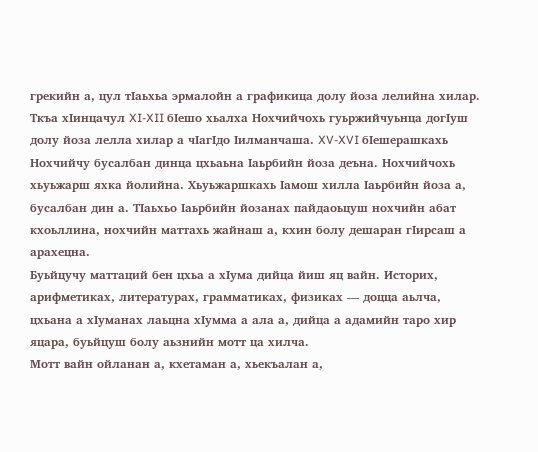грекийн а, цул тIаьхьа эрмалойн а графикица долу йоза лелийна хилар. Ткъа хIинцачул XI-XII бIешо хьалха Нохчийчохь гуьржийчуьнца догIуш долу йоза лелла хилар а чIагIдо Iилманчаша. XV-XVI бIешерашкахь Нохчийчу бусалбан динца цхьаьна Iаьрбийн йоза деъна. Нохчийчохь хьуьжарш яхка йолийна. Хьуьжаршкахь Iамош хилла Iаьрбийн йоза а, бусалбан дин а. ТIаьхьо Iаьрбийн йозанах пайдаоьцуш нохчийн абат кхоьллина, нохчийн маттахь жайнаш а, кхин болу дешаран гIирсаш а арахецна.
Буьйцучу маттаций бен цхьа а хIума дийца йиш яц вайн. Историх, арифметиках, литературах, грамматиках, физиках — доцца аьлча, цхьана а хIуманах лаьцна хIумма а ала а, дийца а адамийн таро хир яцара, буьйцуш болу аьзнийн мотт ца хилча.
Мотт вайн ойланан а, кхетаман а, хьекъалан а,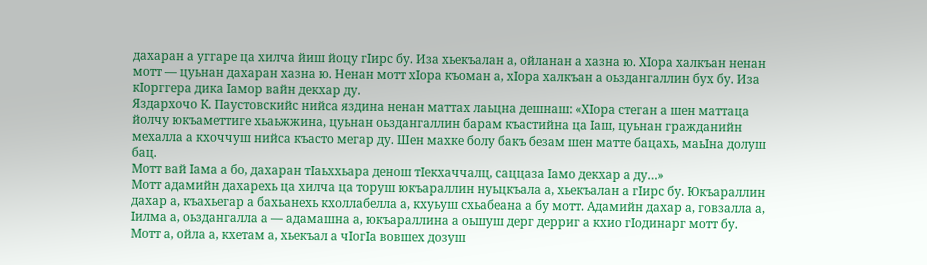дахаран а уггаре ца хилча йиш йоцу гIирс бу. Иза хьекъалан а, ойланан а хазна ю. ХIора халкъан ненан мотт — цуьнан дахаран хазна ю. Ненан мотт хIора къоман а, хIора халкъан а оьздангаллин бух бу. Иза кIорггера дика Iамор вайн декхар ду.
Яздархочо К. Паустовскийс нийса яздина ненан маттах лаьцна дешнаш: «ХIора стеган а шен маттаца йолчу юкъаметтиге хьаьжжина, цуьнан оьздангаллин барам къастийна ца Iаш, цуьнан гражданийн мехалла а кхоччуш нийса къасто мегар ду. Шен махке болу бакъ безам шен матте бацахь, маьIна долуш бац.
Мотт вай Iама а бо, дахаран тIаьххьара денош тIекхаччалц, саццаза Iамо декхар а ду…»
Мотт адамийн дахарехь ца хилча ца торуш юкъараллин нуьцкъала а, хьекъалан а гIирс бу. Юкъараллин дахар а, къахьегар а бахьанехь кхоллабелла а, кхуьуш схьабеана а бу мотт. Адамийн дахар а, говзалла а, Iилма а, оьздангалла а — адамашна а, юкъараллина а оьшуш дерг дерриг а кхио гIодинарг мотт бу. Мотт а, ойла а, кхетам а, хьекъал а чIогIа вовшех дозуш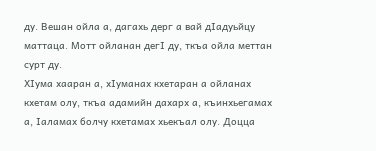ду. Вешан ойла а, дагахь дерг а вай дIадуьйцу маттаца. Мотт ойланан дегI ду, ткъа ойла меттан сурт ду.
ХIума хааран а, хIуманах кхетаран а ойланах кхетам олу, ткъа адамийн дахарх а, къинхьегамах а, Iаламах болчу кхетамах хьекъал олу. Доцца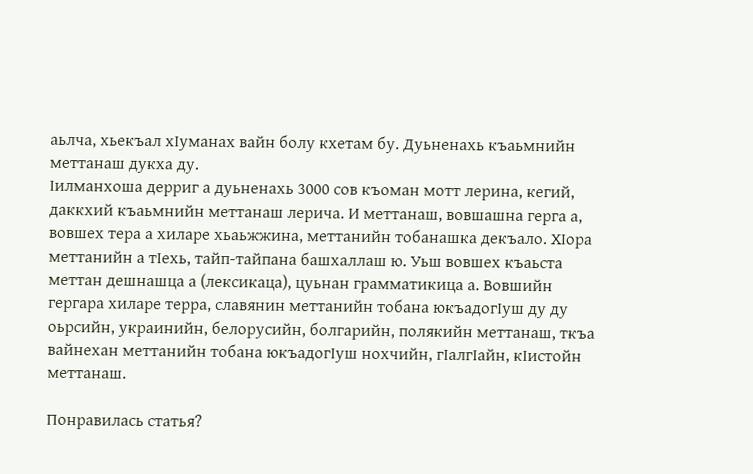аьлча, хьекъал хIуманах вайн болу кхетам бу. Дуьненахь къаьмнийн меттанаш дукха ду.
Iилманхоша дерриг а дуьненахь 3000 сов къоман мотт лерина, кегий, даккхий къаьмнийн меттанаш лерича. И меттанаш, вовшашна герга а, вовшех тера а хиларе хьаьжжина, меттанийн тобанашка декъало. ХIора меттанийн а тIехь, тайп-тайпана башхаллаш ю. Уьш вовшех къаьста меттан дешнашца а (лексикаца), цуьнан грамматикица а. Вовшийн гергара хиларе терра, славянин меттанийн тобана юкъадогIуш ду ду оьрсийн, украинийн, белорусийн, болгарийн, полякийн меттанаш, ткъа вайнехан меттанийн тобана юкъадогIуш нохчийн, гIалгIайн, кIистойн меттанаш.

Понравилась статья?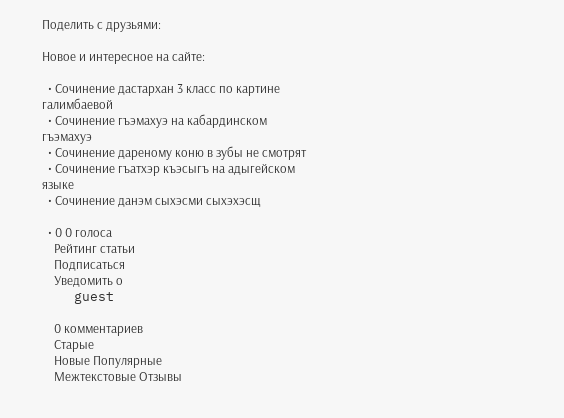Поделить с друзьями:

Новое и интересное на сайте:

  • Сочинение дастархан 3 класс по картине галимбаевой
  • Сочинение гъэмахуэ на кабардинском гъэмахуэ
  • Сочинение дареному коню в зубы не смотрят
  • Сочинение гъатхэр къэсыгъ на адыгейском языке
  • Сочинение данэм сыхэсми сыхэхэсщ

  • 0 0 голоса
    Рейтинг статьи
    Подписаться
    Уведомить о
    guest

    0 комментариев
    Старые
    Новые Популярные
    Межтекстовые Отзывы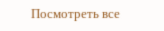Посмотреть все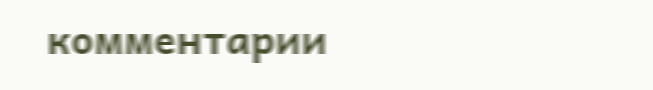комментарии